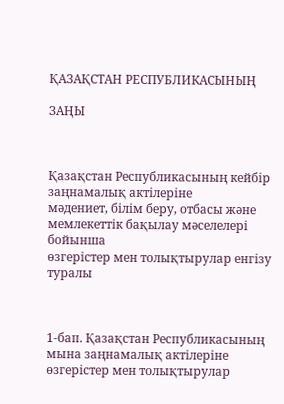ҚАЗАҚСТАН РЕСПУБЛИКАСЫНЫҢ

ЗАҢЫ



Қазақстан Республикасының кейбір заңнамалық актілеріне
мәдениет, білім беру, отбасы және мемлекеттік бақылау мәселелері бойынша
өзгерістер мен толықтырулар енгізу туралы



1-бап. Қазақстан Республикасының мына заңнамалық актілеріне өзгерістер мен толықтырулар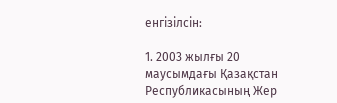енгізілсін:

1. 2003 жылғы 20 маусымдағы Қазақстан Республикасының Жер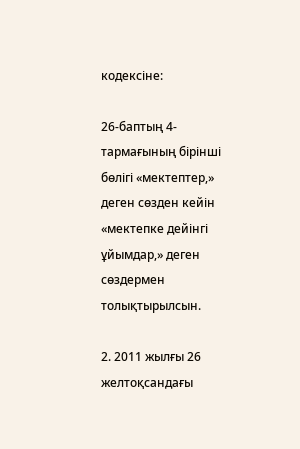кодексіне:

26-баптың 4-тармағының бірінші бөлігі «мектептер,» деген сөзден кейін «мектепке дейінгі ұйымдар,» деген сөздермен толықтырылсын.

2. 2011 жылғы 26 желтоқсандағы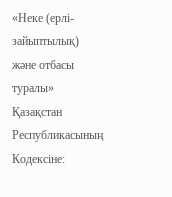«Неке (ерлі-зайыптылық) жəне отбасы туралы» Қазақстан Республикасының Кодексіне: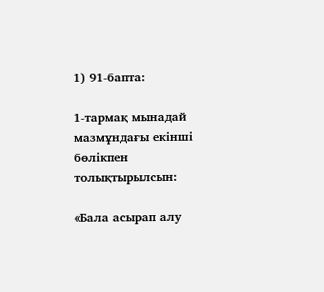1) 91-бапта:

1-тармақ мынадай мазмұндағы екінші бөлікпен толықтырылсын:

«Бала асырап алу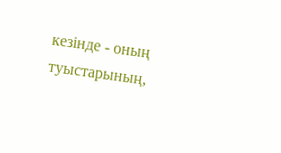кезінде - оның туыстарының,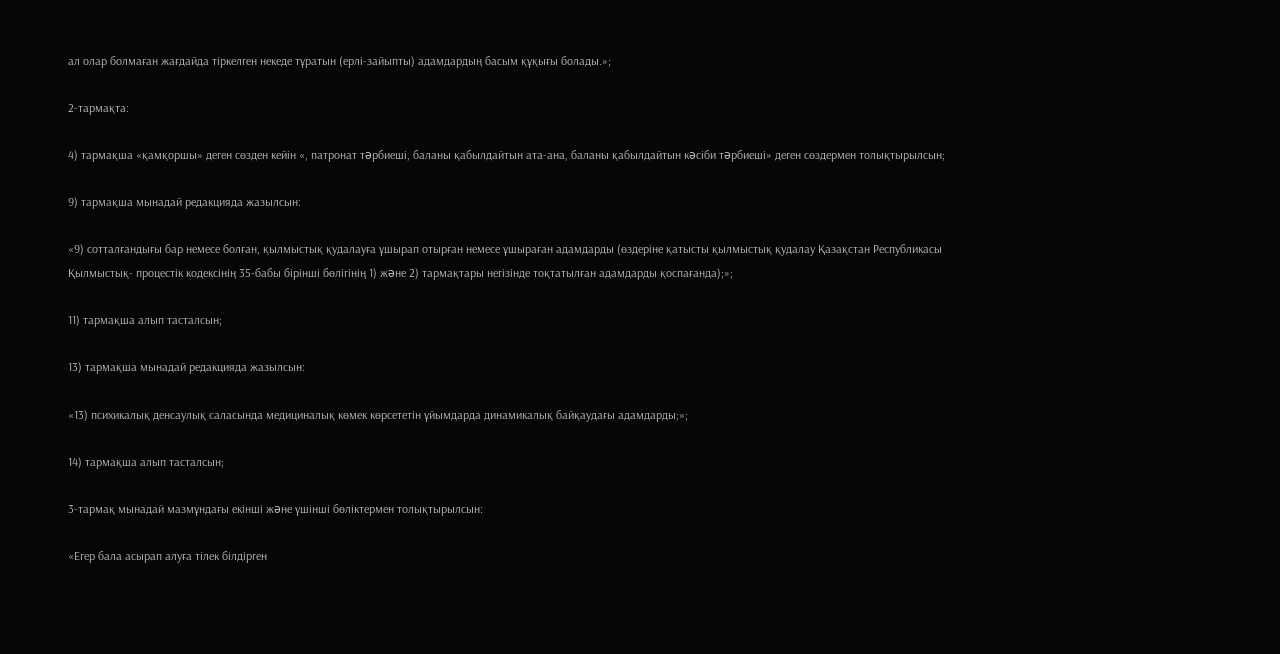ал олар болмаған жағдайда тіркелген некеде тұратын (ерлі-зайыпты) адамдардың басым құқығы болады.»;

2-тармақта:

4) тармақша «қамқоршы» деген сөзден кейін «, патронат тəрбиеші, баланы қабылдайтын ата-ана, баланы қабылдайтын кəсіби тəрбиеші» деген сөздермен толықтырылсын;

9) тармақша мынадай редакцияда жазылсын:

«9) сотталғандығы бар немесе болған, қылмыстық қудалауға ұшырап отырған немесе ұшыраған адамдарды (өздеріне қатысты қылмыстық қудалау Қазақстан Республикасы Қылмыстық- процестік кодексінің 35-бабы бірінші бөлігінің 1) жəне 2) тармақтары негізінде тоқтатылған адамдарды қоспағанда);»;

11) тармақша алып тасталсын;

13) тармақша мынадай редакцияда жазылсын:

«13) психикалық денсаулық саласында медициналық көмек көрсететін ұйымдарда динамикалық байқаудағы адамдарды;»;

14) тармақша алып тасталсын;

3-тармақ мынадай мазмұндағы екінші жəне үшінші бөліктермен толықтырылсын:

«Егер бала асырап алуға тілек білдірген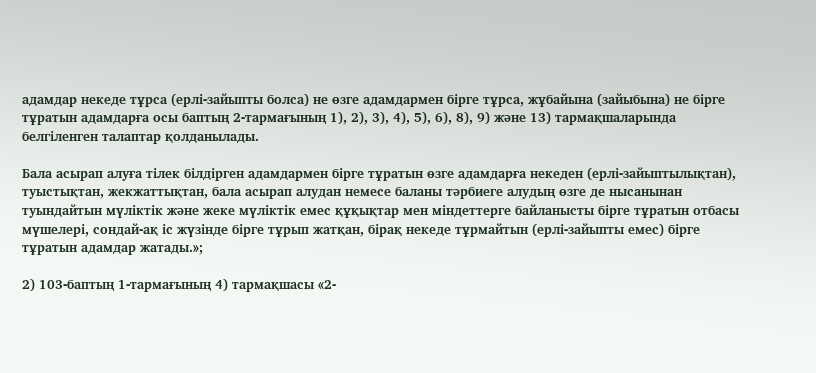адамдар некеде тұрса (ерлі-зайыпты болса) не өзге адамдармен бірге тұрса, жұбайына (зайыбына) не бірге тұратын адамдарға осы баптың 2-тармағының 1), 2), 3), 4), 5), 6), 8), 9) жəне 13) тармақшаларында белгіленген талаптар қолданылады.

Бала асырап алуға тілек білдірген адамдармен бірге тұратын өзге адамдарға некеден (ерлі-зайыптылықтан), туыстықтан, жекжаттықтан, бала асырап алудан немесе баланы тəрбиеге алудың өзге де нысанынан туындайтын мүліктік жəне жеке мүліктік емес құқықтар мен міндеттерге байланысты бірге тұратын отбасы мүшелері, сондай-ақ іс жүзінде бірге тұрып жатқан, бірақ некеде тұрмайтын (ерлі-зайыпты емес) бірге тұратын адамдар жатады.»;

2) 103-баптың 1-тармағының 4) тармақшасы «2-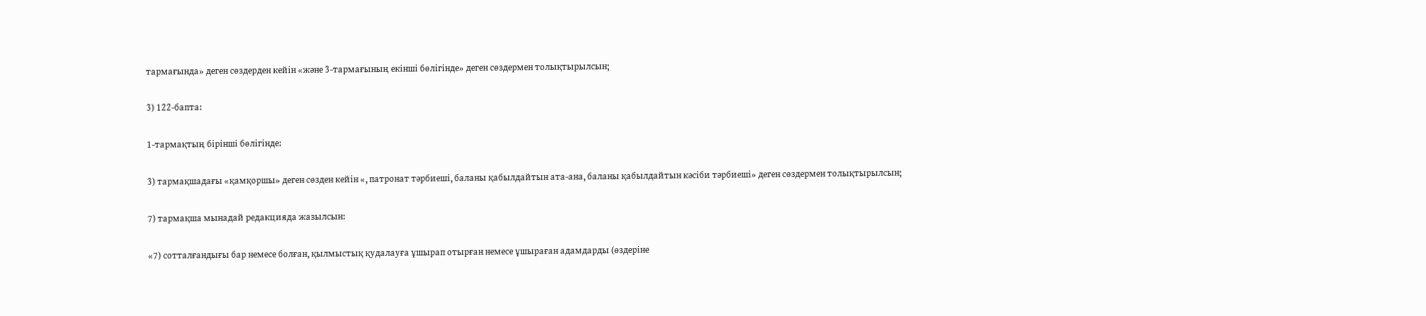тармағында» деген сөздерден кейін «жəне 3-тармағының екінші бөлігінде» деген сөздермен толықтырылсын;

3) 122-бапта:

1-тармақтың бірінші бөлігінде:

3) тармақшадағы «қамқоршы» деген сөзден кейін «, патронат тəрбиеші, баланы қабылдайтын ата-ана, баланы қабылдайтын кəсіби тəрбиеші» деген сөздермен толықтырылсын;

7) тармақша мынадай редакцияда жазылсын:

«7) сотталғандығы бар немесе болған, қылмыстық қудалауға ұшырап отырған немесе ұшыраған адамдарды (өздеріне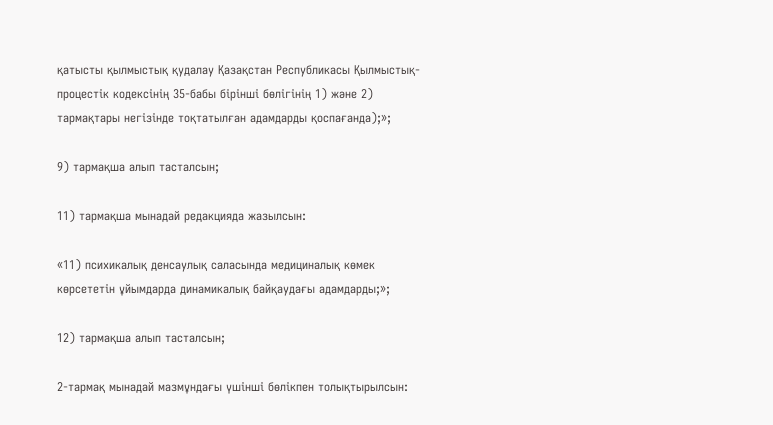қатысты қылмыстық қудалау Қазақстан Республикасы Қылмыстық-процестік кодексінің 35-бабы бірінші бөлігінің 1) жəне 2) тармақтары негізінде тоқтатылған адамдарды қоспағанда);»;

9) тармақша алып тасталсын;

11) тармақша мынадай редакцияда жазылсын:

«11) психикалық денсаулық саласында медициналық көмек көрсететін ұйымдарда динамикалық байқаудағы адамдарды;»;

12) тармақша алып тасталсын;

2-тармақ мынадай мазмұндағы үшінші бөлікпен толықтырылсын: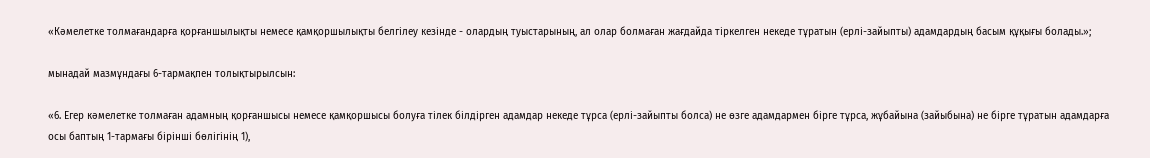«Кəмелетке толмағандарға қорғаншылықты немесе қамқоршылықты белгілеу кезінде - олардың туыстарының, ал олар болмаған жағдайда тіркелген некеде тұратын (ерлі-зайыпты) адамдардың басым құқығы болады.»;

мынадай мазмұндағы 6-тармақпен толықтырылсын:

«6. Егер кəмелетке толмаған адамның қорғаншысы немесе қамқоршысы болуға тілек білдірген адамдар некеде тұрса (ерлі-зайыпты болса) не өзге адамдармен бірге тұрса, жұбайына (зайыбына) не бірге тұратын адамдарға осы баптың 1-тармағы бірінші бөлігінің 1),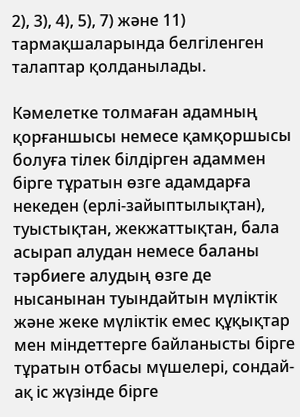2), 3), 4), 5), 7) жəне 11) тармақшаларында белгіленген талаптар қолданылады.

Кəмелетке толмаған адамның қорғаншысы немесе қамқоршысы болуға тілек білдірген адаммен бірге тұратын өзге адамдарға некеден (ерлі-зайыптылықтан), туыстықтан, жекжаттықтан, бала асырап алудан немесе баланы тəрбиеге алудың өзге де нысанынан туындайтын мүліктік жəне жеке мүліктік емес құқықтар мен міндеттерге байланысты бірге тұратын отбасы мүшелері, сондай-ақ іс жүзінде бірге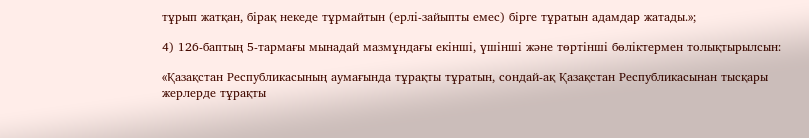тұрып жатқан, бірақ некеде тұрмайтын (ерлі-зайыпты емес) бірге тұратын адамдар жатады.»;

4) 126-баптың 5-тармағы мынадай мазмұндағы екінші, үшінші жəне төртінші бөліктермен толықтырылсын:

«Қазақстан Республикасының аумағында тұрақты тұратын, сондай-ақ Қазақстан Республикасынан тысқары жерлерде тұрақты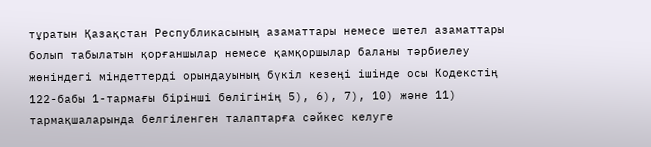тұратын Қазақстан Республикасының азаматтары немесе шетел азаматтары болып табылатын қорғаншылар немесе қамқоршылар баланы тəрбиелеу жөніндегі міндеттерді орындауының бүкіл кезеңі ішінде осы Кодекстің 122-бабы 1-тармағы бірінші бөлігінің 5), 6), 7), 10) жəне 11) тармақшаларында белгіленген талаптарға сəйкес келуге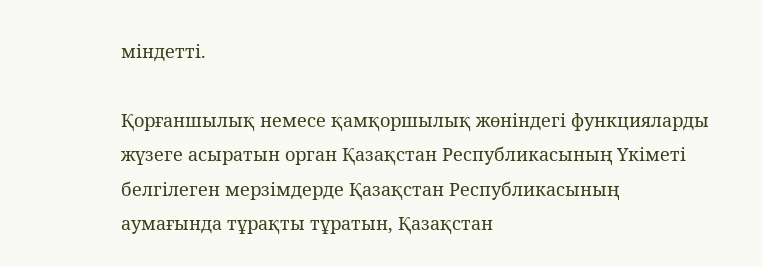міндетті.

Қорғаншылық немесе қамқоршылық жөніндегі функцияларды жүзеге асыратын орган Қазақстан Республикасының Үкіметі белгілеген мерзімдерде Қазақстан Республикасының аумағында тұрақты тұратын, Қазақстан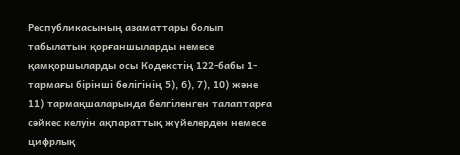Республикасының азаматтары болып табылатын қорғаншыларды немесе қамқоршыларды осы Кодекстің 122-бабы 1-тармағы бірінші бөлігінің 5), 6), 7), 10) жəне 11) тармақшаларында белгіленген талаптарға сəйкес келуін ақпараттық жүйелерден немесе цифрлық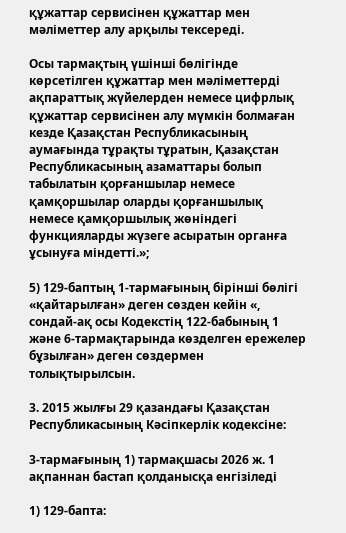құжаттар сервисінен құжаттар мен мəліметтер алу арқылы тексереді.

Осы тармақтың үшінші бөлігінде көрсетілген құжаттар мен мəліметтерді ақпараттық жүйелерден немесе цифрлық құжаттар сервисінен алу мүмкін болмаған кезде Қазақстан Республикасының аумағында тұрақты тұратын, Қазақстан Республикасының азаматтары болып табылатын қорғаншылар немесе қамқоршылар оларды қорғаншылық немесе қамқоршылық жөніндегі функцияларды жүзеге асыратын органға ұсынуға міндетті.»;

5) 129-баптың 1-тармағының бірінші бөлігі «қайтарылған» деген сөзден кейін «, сондай-ақ осы Кодекстің 122-бабының 1 жəне 6-тармақтарында көзделген ережелер бұзылған» деген сөздермен толықтырылсын.

3. 2015 жылғы 29 қазандағы Қазақстан Республикасының Кəсіпкерлік кодексіне:

3-тармағының 1) тармақшасы 2026 ж. 1 ақпаннан бастап қолданысқа енгізіледі

1) 129-бапта: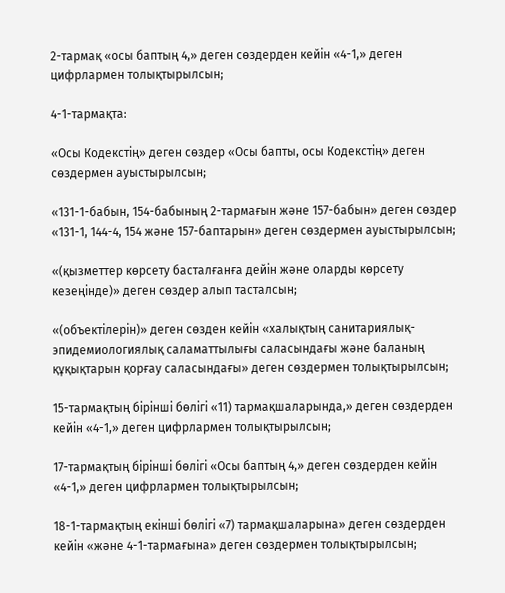2-тармақ «осы баптың 4,» деген сөздерден кейін «4-1,» деген цифрлармен толықтырылсын;

4-1-тармақта:

«Осы Кодекстің» деген сөздер «Осы бапты, осы Кодекстің» деген сөздермен ауыстырылсын;

«131-1-бабын, 154-бабының 2-тармағын жəне 157-бабын» деген сөздер «131-1, 144-4, 154 жəне 157-баптарын» деген сөздермен ауыстырылсын;

«(қызметтер көрсету басталғанға дейін жəне оларды көрсету кезеңінде)» деген сөздер алып тасталсын;

«(объектілерін)» деген сөзден кейін «халықтың санитариялық-эпидемиологиялық саламаттылығы саласындағы жəне баланың құқықтарын қорғау саласындағы» деген сөздермен толықтырылсын;

15-тармақтың бірінші бөлігі «11) тармақшаларында,» деген сөздерден кейін «4-1,» деген цифрлармен толықтырылсын;

17-тармақтың бірінші бөлігі «Осы баптың 4,» деген сөздерден кейін «4-1,» деген цифрлармен толықтырылсын;

18-1-тармақтың екінші бөлігі «7) тармақшаларына» деген сөздерден кейін «жəне 4-1-тармағына» деген сөздермен толықтырылсын;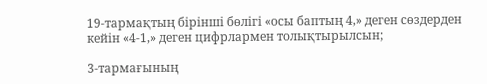19-тармақтың бірінші бөлігі «осы баптың 4,» деген сөздерден кейін «4-1,» деген цифрлармен толықтырылсын;

3-тармағының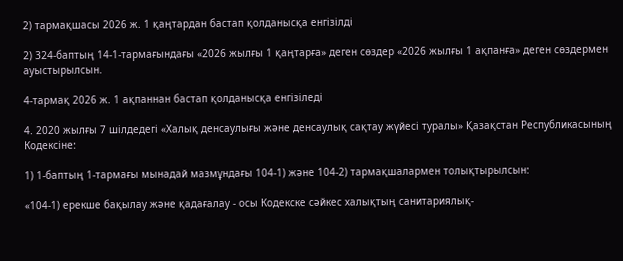2) тармақшасы 2026 ж. 1 қаңтардан бастап қолданысқа енгізілді

2) 324-баптың 14-1-тармағындағы «2026 жылғы 1 қаңтарға» деген сөздер «2026 жылғы 1 ақпанға» деген сөздермен ауыстырылсын.

4-тармақ 2026 ж. 1 ақпаннан бастап қолданысқа енгізіледі

4. 2020 жылғы 7 шілдедегі «Халық денсаулығы жəне денсаулық сақтау жүйесі туралы» Қазақстан Республикасының Кодексіне:

1) 1-баптың 1-тармағы мынадай мазмұндағы 104-1) жəне 104-2) тармақшалармен толықтырылсын:

«104-1) ерекше бақылау жəне қадағалау - осы Кодекске сəйкес халықтың санитариялық-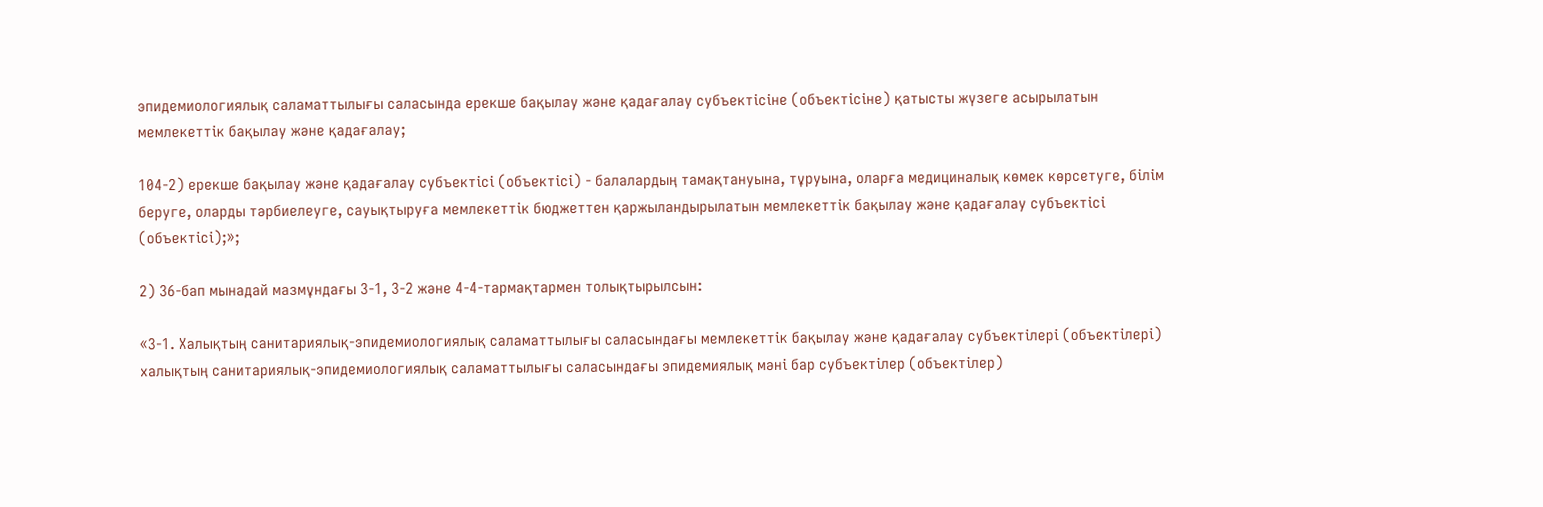эпидемиологиялық саламаттылығы саласында ерекше бақылау жəне қадағалау субъектісіне (объектісіне) қатысты жүзеге асырылатын мемлекеттік бақылау жəне қадағалау;

104-2) ерекше бақылау жəне қадағалау субъектісі (объектісі) - балалардың тамақтануына, тұруына, оларға медициналық көмек көрсетуге, білім беруге, оларды тəрбиелеуге, сауықтыруға мемлекеттік бюджеттен қаржыландырылатын мемлекеттік бақылау жəне қадағалау субъектісі (объектісі);»;

2) 36-бап мынадай мазмұндағы 3-1, 3-2 жəне 4-4-тармақтармен толықтырылсын:

«3-1. Халықтың санитариялық-эпидемиологиялық саламаттылығы саласындағы мемлекеттік бақылау жəне қадағалау субъектілері (объектілері) халықтың санитариялық-эпидемиологиялық саламаттылығы саласындағы эпидемиялық мəні бар субъектілер (объектілер)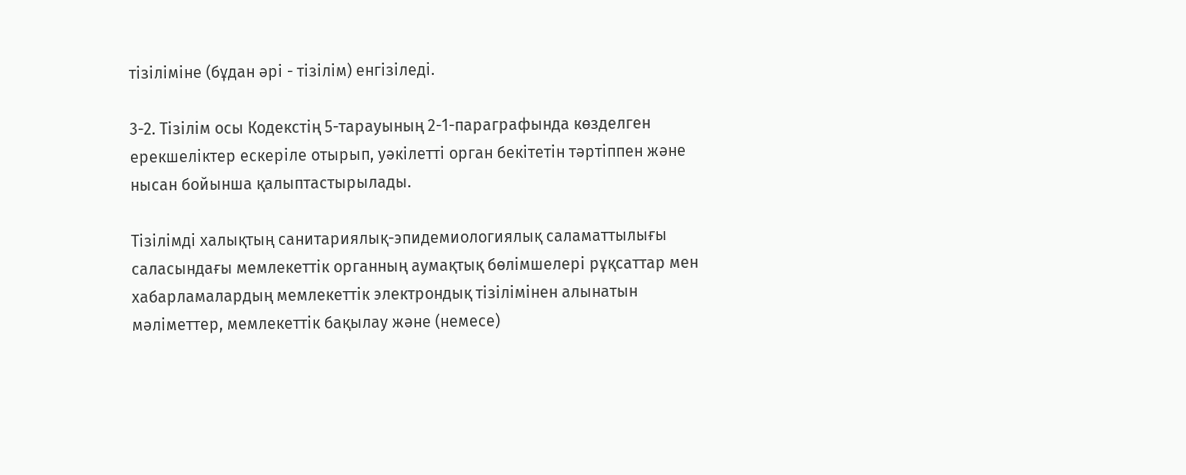тізіліміне (бұдан əрі - тізілім) енгізіледі.

3-2. Тізілім осы Кодекстің 5-тарауының 2-1-параграфында көзделген ерекшеліктер ескеріле отырып, уəкілетті орган бекітетін тəртіппен жəне нысан бойынша қалыптастырылады.

Тізілімді халықтың санитариялық-эпидемиологиялық саламаттылығы саласындағы мемлекеттік органның аумақтық бөлімшелері рұқсаттар мен хабарламалардың мемлекеттік электрондық тізілімінен алынатын мəліметтер, мемлекеттік бақылау жəне (немесе)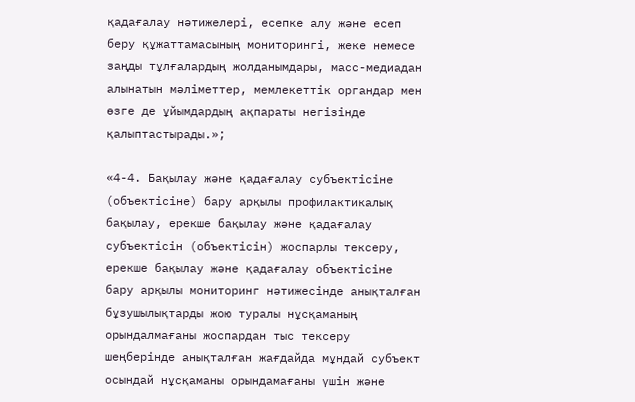қадағалау нəтижелері, есепке алу жəне есеп беру құжаттамасының мониторингі, жеке немесе заңды тұлғалардың жолданымдары, масс-медиадан алынатын мəліметтер, мемлекеттік органдар мен өзге де ұйымдардың ақпараты негізінде қалыптастырады.»;

«4-4. Бақылау жəне қадағалау субъектісіне (объектісіне) бару арқылы профилактикалық бақылау, ерекше бақылау жəне қадағалау субъектісін (объектісін) жоспарлы тексеру, ерекше бақылау жəне қадағалау объектісіне бару арқылы мониторинг нəтижесінде анықталған бұзушылықтарды жою туралы нұсқаманың орындалмағаны жоспардан тыс тексеру шеңберінде анықталған жағдайда мұндай субъект осындай нұсқаманы орындамағаны үшін жəне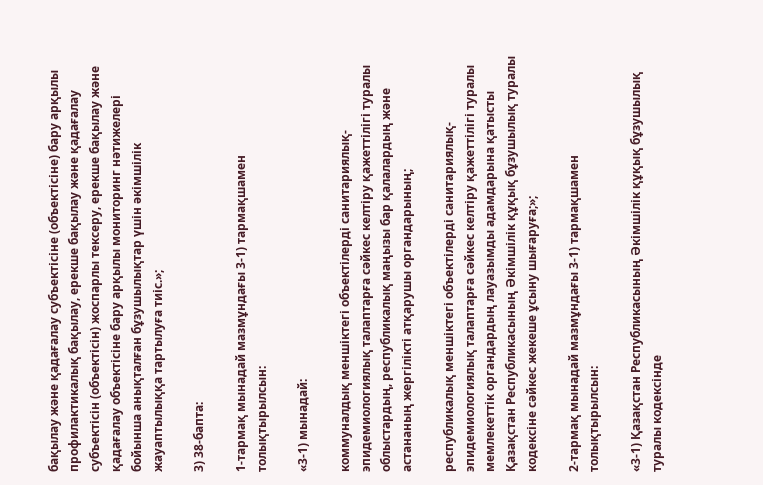бақылау жəне қадағалау субъектісіне (объектісіне) бару арқылы профилактикалық бақылау, ерекше бақылау жəне қадағалау субъектісін (объектісін) жоспарлы тексеру, ерекше бақылау жəне қадағалау объектісіне бару арқылы мониторинг нəтижелері бойынша анықталған бұзушылықтар үшін əкімшілік жауаптылыққа тартылуға тиіс.»;

3) 38-бапта:

1-тармақ мынадай мазмұндағы 3-1) тармақшамен толықтырылсын:

«3-1) мынадай:

коммуналдық меншіктегі объектілерді санитариялық-эпидемиологиялық талаптарға сəйкес келтіру қажеттілігі туралы облыстардың, республикалық маңызы бар қалалардың жəне астананың жергілікті атқарушы органдарының;

республикалық меншіктегі объектілерді санитариялық-эпидемиологиялық талаптарға сəйкес келтіру қажеттілігі туралы мемлекеттік органдардың лауазымды адамдарына қатысты Қазақстан Республикасының Əкімшілік құқық бұзушылық туралы кодексіне сəйкес жекеше ұсыну шығаруға;»;

2-тармақ мынадай мазмұндағы 3-1) тармақшамен толықтырылсын:

«3-1) Қазақстан Республикасының Əкімшілік құқық бұзушылық туралы кодексінде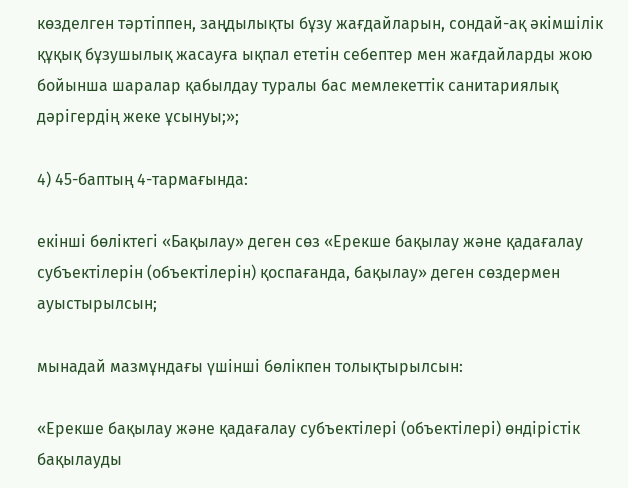көзделген тəртіппен, заңдылықты бұзу жағдайларын, сондай-ақ əкімшілік құқық бұзушылық жасауға ықпал ететін себептер мен жағдайларды жою бойынша шаралар қабылдау туралы бас мемлекеттік санитариялық дəрігердің жеке ұсынуы;»;

4) 45-баптың 4-тармағында:

екінші бөліктегі «Бақылау» деген сөз «Ерекше бақылау жəне қадағалау субъектілерін (объектілерін) қоспағанда, бақылау» деген сөздермен ауыстырылсын;

мынадай мазмұндағы үшінші бөлікпен толықтырылсын:

«Ерекше бақылау жəне қадағалау субъектілері (объектілері) өндірістік бақылауды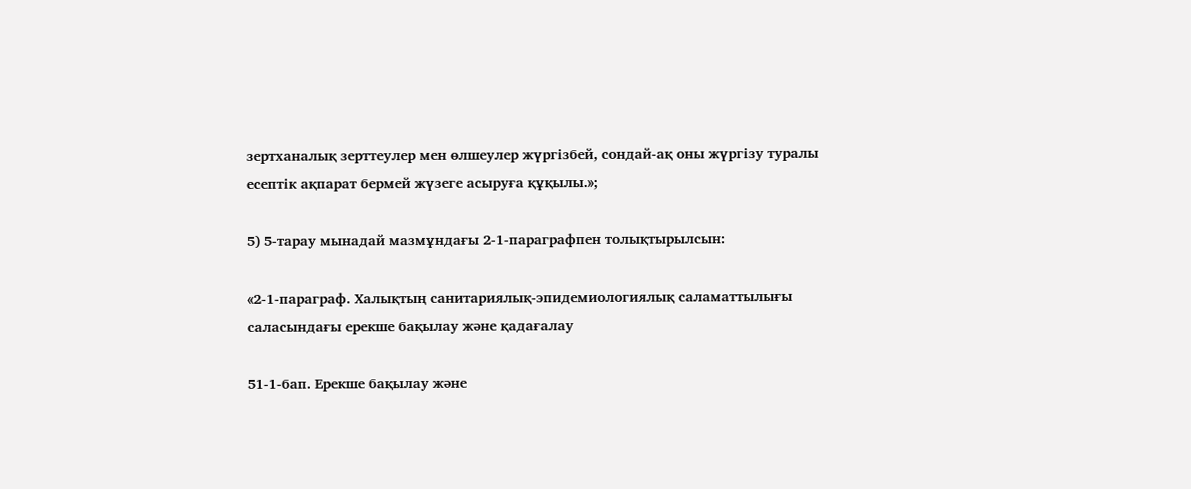зертханалық зерттеулер мен өлшеулер жүргізбей, сондай-ақ оны жүргізу туралы есептік ақпарат бермей жүзеге асыруға құқылы.»;

5) 5-тарау мынадай мазмұндағы 2-1-параграфпен толықтырылсын:

«2-1-параграф. Халықтың санитариялық-эпидемиологиялық саламаттылығы саласындағы ерекше бақылау жəне қадағалау

51-1-бап. Ерекше бақылау жəне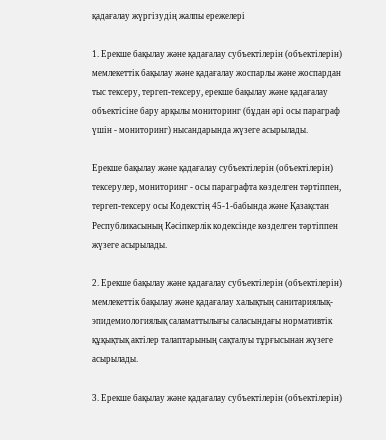қадағалау жүргізудің жалпы ережелері

1. Ерекше бақылау жəне қадағалау субъектілерін (объектілерін) мемлекеттік бақылау жəне қадағалау жоспарлы жəне жоспардан тыс тексеру, тергеп-тексеру, ерекше бақылау жəне қадағалау объектісіне бару арқылы мониторинг (бұдан əрі осы параграф үшін - мониторинг) нысандарында жүзеге асырылады.

Ерекше бақылау жəне қадағалау субъектілерін (объектілерін) тексерулер, мониторинг - осы параграфта көзделген тəртіппен, тергеп-тексеру осы Кодекстің 45-1-бабында жəне Қазақстан Республикасының Кəсіпкерлік кодексінде көзделген тəртіппен жүзеге асырылады.

2. Ерекше бақылау жəне қадағалау субъектілерін (объектілерін) мемлекеттік бақылау жəне қадағалау халықтың санитариялық-эпидемиологиялық саламаттылығы саласындағы нормативтік құқықтық актілер талаптарының сақталуы тұрғысынан жүзеге асырылады.

3. Ерекше бақылау жəне қадағалау субъектілерін (объектілерін)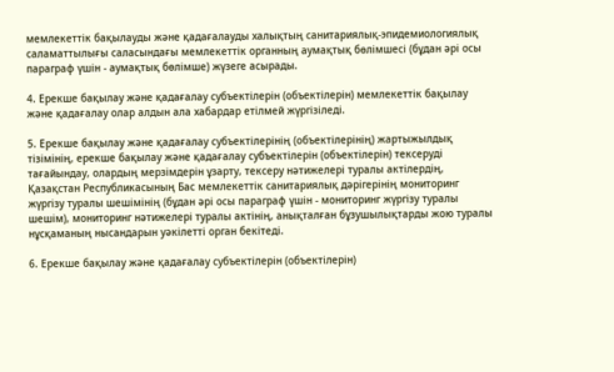мемлекеттік бақылауды жəне қадағалауды халықтың санитариялық-эпидемиологиялық саламаттылығы саласындағы мемлекеттік органның аумақтық бөлімшесі (бұдан əрі осы параграф үшін - аумақтық бөлімше) жүзеге асырады.

4. Ерекше бақылау жəне қадағалау субъектілерін (объектілерін) мемлекеттік бақылау жəне қадағалау олар алдын ала хабардар етілмей жүргізіледі.

5. Ерекше бақылау жəне қадағалау субъектілерінің (объектілерінің) жартыжылдық тізімінің, ерекше бақылау жəне қадағалау субъектілерін (объектілерін) тексеруді тағайындау, олардың мерзімдерін ұзарту, тексеру нəтижелері туралы актілердің, Қазақстан Республикасының Бас мемлекеттік санитариялық дəрігерінің мониторинг жүргізу туралы шешімінің (бұдан əрі осы параграф үшін - мониторинг жүргізу туралы шешім), мониторинг нəтижелері туралы актінің, анықталған бұзушылықтарды жою туралы нұсқаманың нысандарын уəкілетті орган бекітеді.

6. Ерекше бақылау жəне қадағалау субъектілерін (объектілерін)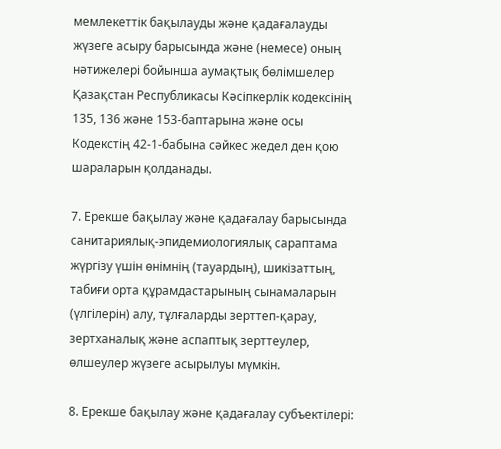мемлекеттік бақылауды жəне қадағалауды жүзеге асыру барысында жəне (немесе) оның нəтижелері бойынша аумақтық бөлімшелер Қазақстан Республикасы Кəсіпкерлік кодексінің 135, 136 жəне 153-баптарына жəне осы Кодекстің 42-1-бабына сəйкес жедел ден қою шараларын қолданады.

7. Ерекше бақылау жəне қадағалау барысында санитариялық-эпидемиологиялық сараптама жүргізу үшін өнімнің (тауардың), шикізаттың, табиғи орта құрамдастарының сынамаларын (үлгілерін) алу, тұлғаларды зерттеп-қарау, зертханалық жəне аспаптық зерттеулер, өлшеулер жүзеге асырылуы мүмкін.

8. Ерекше бақылау жəне қадағалау субъектілері: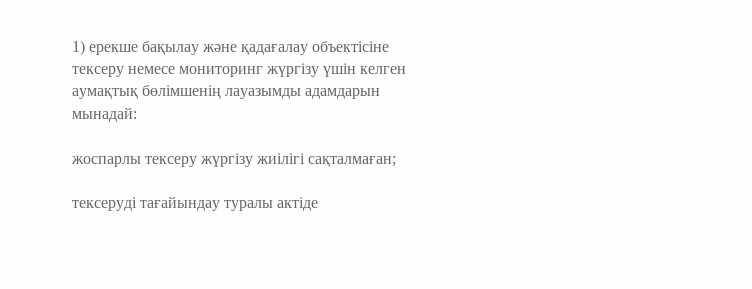1) ерекше бақылау жəне қадағалау объектісіне тексеру немесе мониторинг жүргізу үшін келген аумақтық бөлімшенің лауазымды адамдарын мынадай:

жоспарлы тексеру жүргізу жиілігі сақталмаған;

тексеруді тағайындау туралы актіде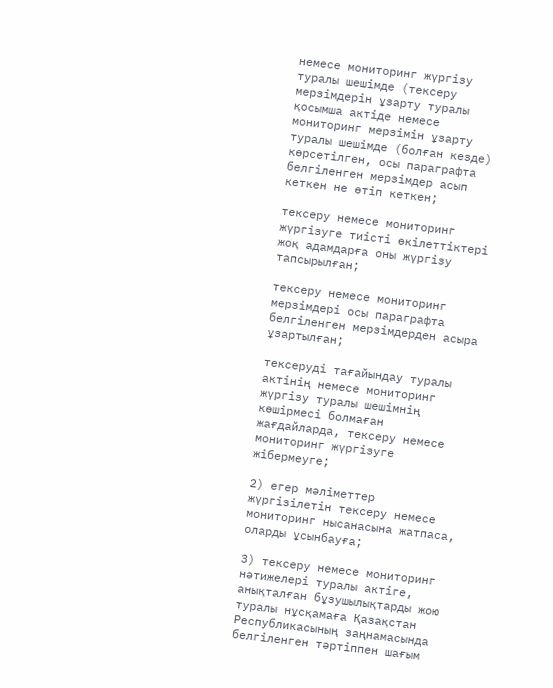немесе мониторинг жүргізу туралы шешімде (тексеру мерзімдерін ұзарту туралы қосымша актіде немесе мониторинг мерзімін ұзарту туралы шешімде (болған кезде) көрсетілген, осы параграфта белгіленген мерзімдер асып кеткен не өтіп кеткен;

тексеру немесе мониторинг жүргізуге тиісті өкілеттіктері жоқ адамдарға оны жүргізу тапсырылған;

тексеру немесе мониторинг мерзімдері осы параграфта белгіленген мерзімдерден асыра ұзартылған;

тексеруді тағайындау туралы актінің немесе мониторинг жүргізу туралы шешімнің көшірмесі болмаған жағдайларда, тексеру немесе мониторинг жүргізуге жібермеуге;

2) егер мəліметтер жүргізілетін тексеру немесе мониторинг нысанасына жатпаса, оларды ұсынбауға;

3) тексеру немесе мониторинг нəтижелері туралы актіге, анықталған бұзушылықтарды жою туралы нұсқамаға Қазақстан Республикасының заңнамасында белгіленген тəртіппен шағым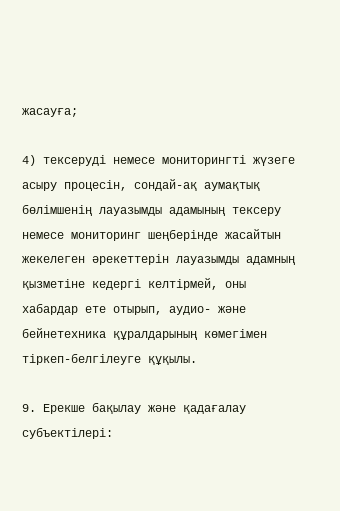жасауға;

4) тексеруді немесе мониторингті жүзеге асыру процесін, сондай-ақ аумақтық бөлімшенің лауазымды адамының тексеру немесе мониторинг шеңберінде жасайтын жекелеген əрекеттерін лауазымды адамның қызметіне кедергі келтірмей, оны хабардар ете отырып, аудио- жəне бейнетехника құралдарының көмегімен тіркеп-белгілеуге құқылы.

9. Ерекше бақылау жəне қадағалау субъектілері: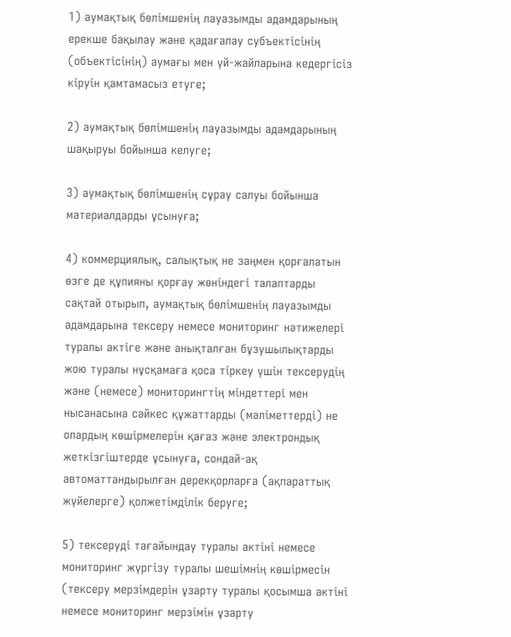1) аумақтық бөлімшенің лауазымды адамдарының ерекше бақылау жəне қадағалау субъектісінің (объектісінің) аумағы мен үй-жайларына кедергісіз кіруін қамтамасыз етуге;

2) аумақтық бөлімшенің лауазымды адамдарының шақыруы бойынша келуге;

3) аумақтық бөлімшенің сұрау салуы бойынша материалдарды ұсынуға;

4) коммерциялық, салықтық не заңмен қорғалатын өзге де құпияны қорғау жөніндегі талаптарды сақтай отырып, аумақтық бөлімшенің лауазымды адамдарына тексеру немесе мониторинг нəтижелері туралы актіге жəне анықталған бұзушылықтарды жою туралы нұсқамаға қоса тіркеу үшін тексерудің жəне (немесе) мониторингтің міндеттері мен нысанасына сəйкес құжаттарды (мəліметтерді) не олардың көшірмелерін қағаз жəне электрондық жеткізгіштерде ұсынуға, сондай-ақ автоматтандырылған дерекқорларға (ақпараттық жүйелерге) қолжетімділік беруге;

5) тексеруді тағайындау туралы актіні немесе мониторинг жүргізу туралы шешімнің көшірмесін (тексеру мерзімдерін ұзарту туралы қосымша актіні немесе мониторинг мерзімін ұзарту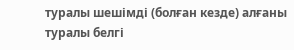туралы шешімді (болған кезде) алғаны туралы белгі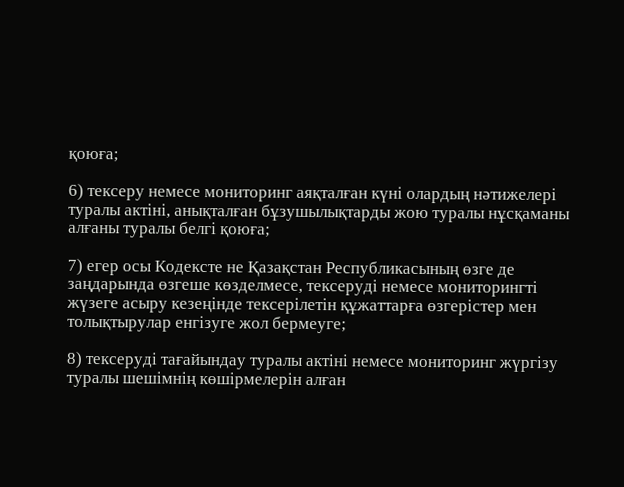қоюға;

6) тексеру немесе мониторинг аяқталған күні олардың нəтижелері туралы актіні, анықталған бұзушылықтарды жою туралы нұсқаманы алғаны туралы белгі қоюға;

7) егер осы Кодексте не Қазақстан Республикасының өзге де заңдарында өзгеше көзделмесе, тексеруді немесе мониторингті жүзеге асыру кезеңінде тексерілетін құжаттарға өзгерістер мен толықтырулар енгізуге жол бермеуге;

8) тексеруді тағайындау туралы актіні немесе мониторинг жүргізу туралы шешімнің көшірмелерін алған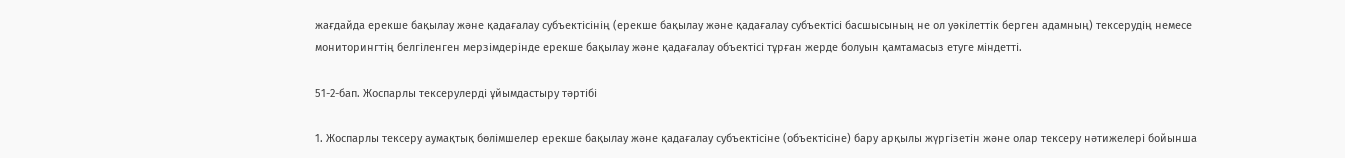жағдайда ерекше бақылау жəне қадағалау субъектісінің (ерекше бақылау жəне қадағалау субъектісі басшысының не ол уəкілеттік берген адамның) тексерудің немесе мониторингтің белгіленген мерзімдерінде ерекше бақылау жəне қадағалау объектісі тұрған жерде болуын қамтамасыз етуге міндетті.

51-2-бап. Жоспарлы тексерулерді ұйымдастыру тəртібі

1. Жоспарлы тексеру аумақтық бөлімшелер ерекше бақылау жəне қадағалау субъектісіне (объектісіне) бару арқылы жүргізетін жəне олар тексеру нəтижелері бойынша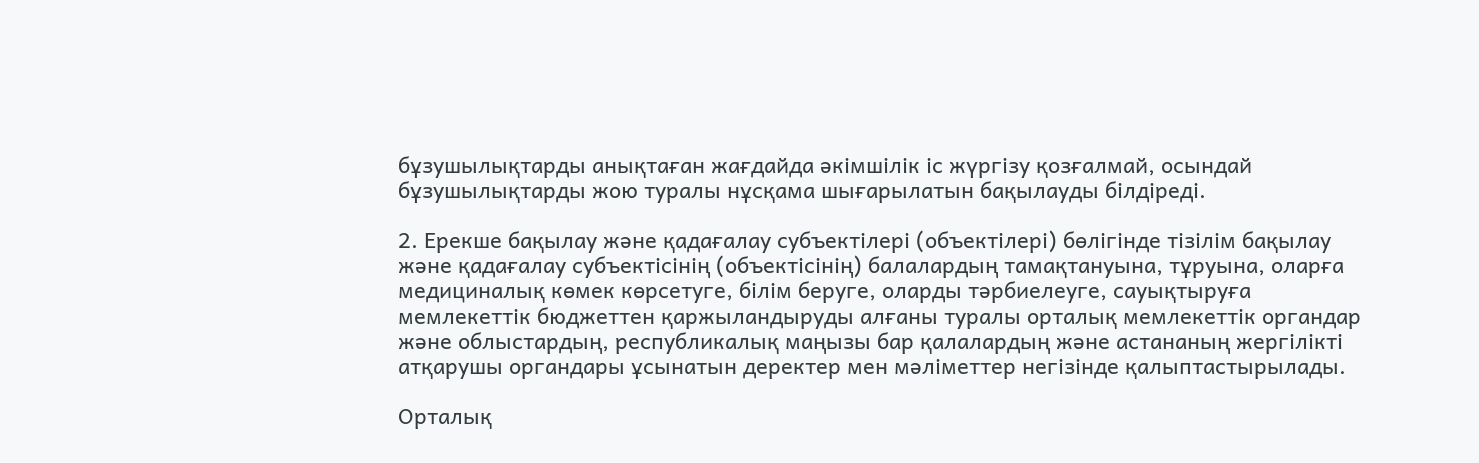бұзушылықтарды анықтаған жағдайда əкімшілік іс жүргізу қозғалмай, осындай бұзушылықтарды жою туралы нұсқама шығарылатын бақылауды білдіреді.

2. Ерекше бақылау жəне қадағалау субъектілері (объектілері) бөлігінде тізілім бақылау жəне қадағалау субъектісінің (объектісінің) балалардың тамақтануына, тұруына, оларға медициналық көмек көрсетуге, білім беруге, оларды тəрбиелеуге, сауықтыруға мемлекеттік бюджеттен қаржыландыруды алғаны туралы орталық мемлекеттік органдар жəне облыстардың, республикалық маңызы бар қалалардың жəне астананың жергілікті атқарушы органдары ұсынатын деректер мен мəліметтер негізінде қалыптастырылады.

Орталық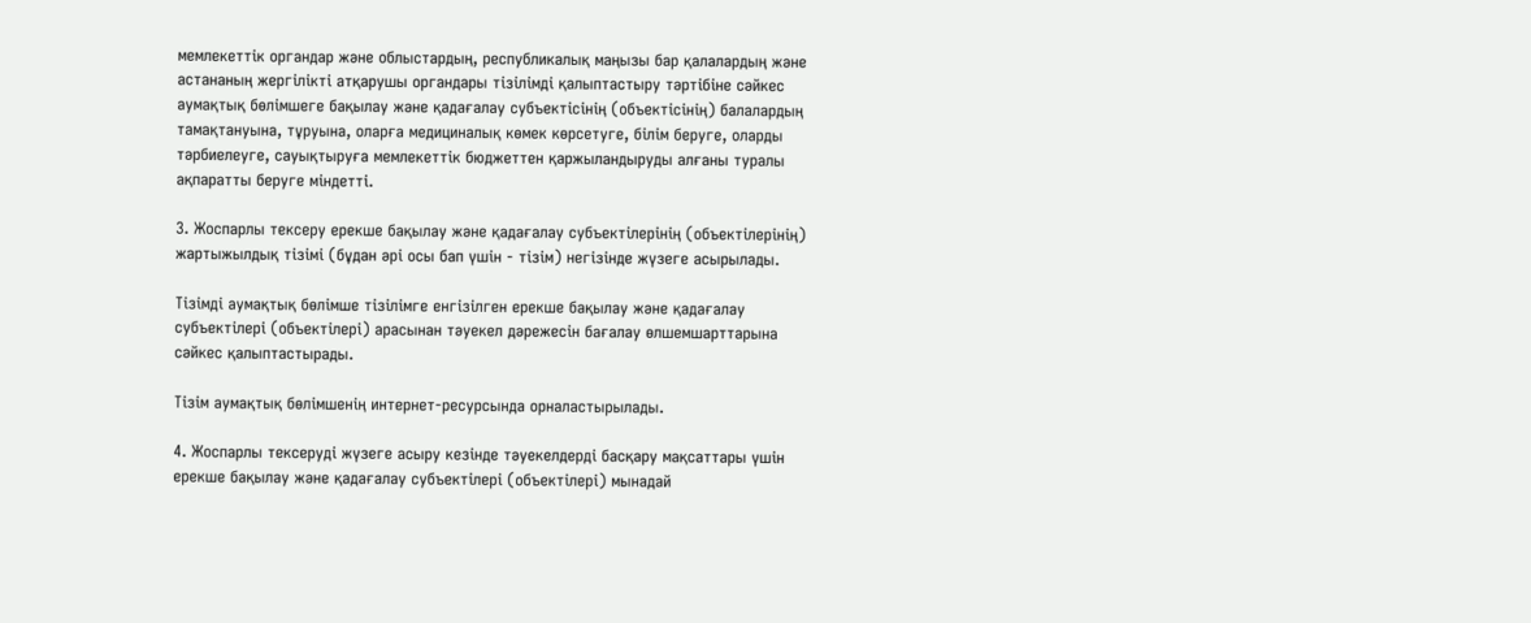мемлекеттік органдар жəне облыстардың, республикалық маңызы бар қалалардың жəне астананың жергілікті атқарушы органдары тізілімді қалыптастыру тəртібіне сəйкес аумақтық бөлімшеге бақылау жəне қадағалау субъектісінің (объектісінің) балалардың тамақтануына, тұруына, оларға медициналық көмек көрсетуге, білім беруге, оларды тəрбиелеуге, сауықтыруға мемлекеттік бюджеттен қаржыландыруды алғаны туралы ақпаратты беруге міндетті.

3. Жоспарлы тексеру ерекше бақылау жəне қадағалау субъектілерінің (объектілерінің) жартыжылдық тізімі (бұдан əрі осы бап үшін - тізім) негізінде жүзеге асырылады.

Тізімді аумақтық бөлімше тізілімге енгізілген ерекше бақылау жəне қадағалау субъектілері (объектілері) арасынан тəуекел дəрежесін бағалау өлшемшарттарына сəйкес қалыптастырады.

Тізім аумақтық бөлімшенің интернет-ресурсында орналастырылады.

4. Жоспарлы тексеруді жүзеге асыру кезінде тəуекелдерді басқару мақсаттары үшін ерекше бақылау жəне қадағалау субъектілері (объектілері) мынадай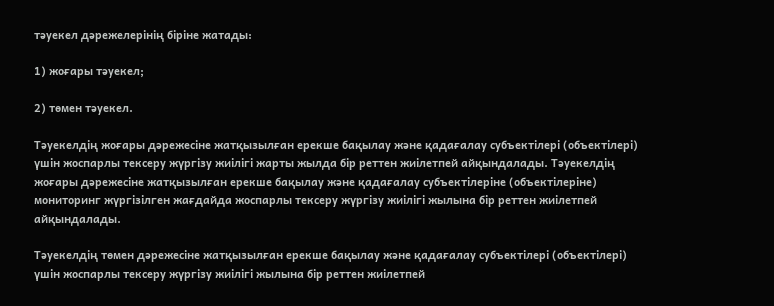тəуекел дəрежелерінің біріне жатады:

1) жоғары тəуекел;

2) төмен тəуекел.

Тəуекелдің жоғары дəрежесіне жатқызылған ерекше бақылау жəне қадағалау субъектілері (объектілері) үшін жоспарлы тексеру жүргізу жиілігі жарты жылда бір реттен жиілетпей айқындалады. Тəуекелдің жоғары дəрежесіне жатқызылған ерекше бақылау жəне қадағалау субъектілеріне (объектілеріне) мониторинг жүргізілген жағдайда жоспарлы тексеру жүргізу жиілігі жылына бір реттен жиілетпей айқындалады.

Тəуекелдің төмен дəрежесіне жатқызылған ерекше бақылау жəне қадағалау субъектілері (объектілері) үшін жоспарлы тексеру жүргізу жиілігі жылына бір реттен жиілетпей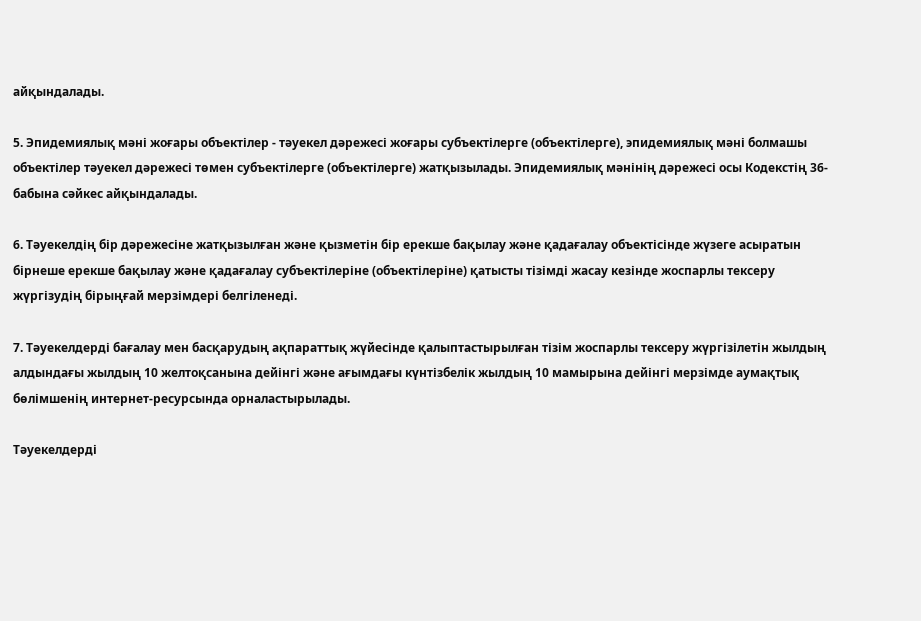айқындалады.

5. Эпидемиялық мəні жоғары объектілер - тəуекел дəрежесі жоғары субъектілерге (объектілерге), эпидемиялық мəні болмашы объектілер тəуекел дəрежесі төмен субъектілерге (объектілерге) жатқызылады. Эпидемиялық мəнінің дəрежесі осы Кодекстің 36-бабына сəйкес айқындалады.

6. Тəуекелдің бір дəрежесіне жатқызылған жəне қызметін бір ерекше бақылау жəне қадағалау объектісінде жүзеге асыратын бірнеше ерекше бақылау жəне қадағалау субъектілеріне (объектілеріне) қатысты тізімді жасау кезінде жоспарлы тексеру жүргізудің бірыңғай мерзімдері белгіленеді.

7. Тəуекелдерді бағалау мен басқарудың ақпараттық жүйесінде қалыптастырылған тізім жоспарлы тексеру жүргізілетін жылдың алдындағы жылдың 10 желтоқсанына дейінгі жəне ағымдағы күнтізбелік жылдың 10 мамырына дейінгі мерзімде аумақтық бөлімшенің интернет-ресурсында орналастырылады.

Тəуекелдерді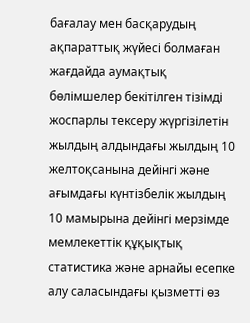бағалау мен басқарудың ақпараттық жүйесі болмаған жағдайда аумақтық бөлімшелер бекітілген тізімді жоспарлы тексеру жүргізілетін жылдың алдындағы жылдың 10 желтоқсанына дейінгі жəне ағымдағы күнтізбелік жылдың 10 мамырына дейінгі мерзімде мемлекеттік құқықтық статистика жəне арнайы есепке алу саласындағы қызметті өз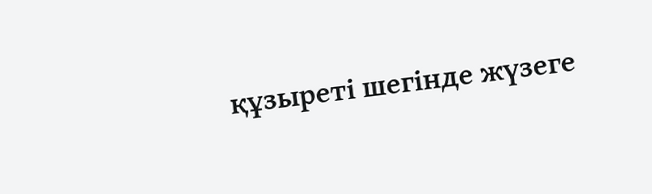құзыреті шегінде жүзеге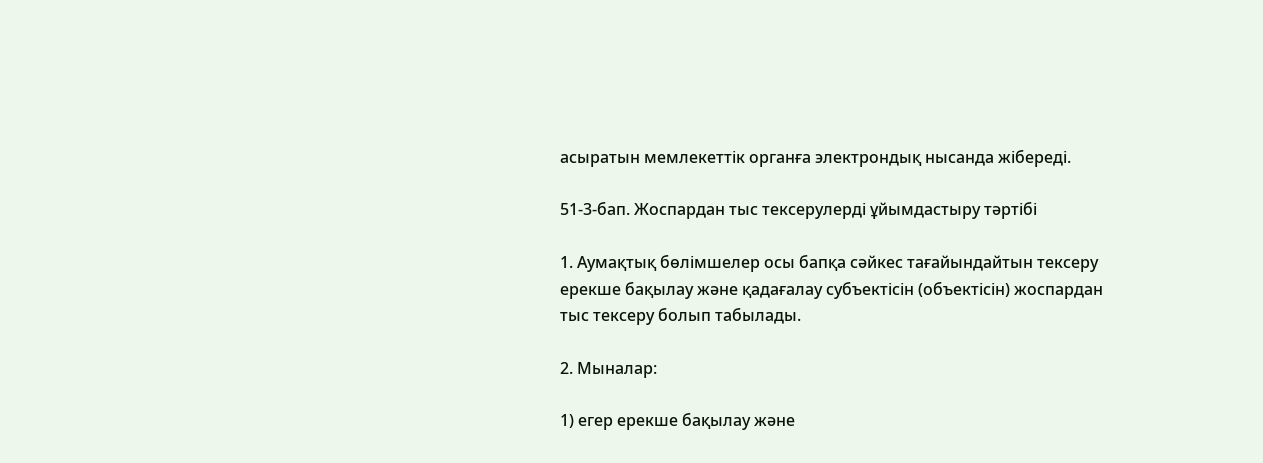асыратын мемлекеттік органға электрондық нысанда жібереді.

51-3-бап. Жоспардан тыс тексерулерді ұйымдастыру тəртібі

1. Аумақтық бөлімшелер осы бапқа сəйкес тағайындайтын тексеру ерекше бақылау жəне қадағалау субъектісін (объектісін) жоспардан тыс тексеру болып табылады.

2. Мыналар:

1) егер ерекше бақылау жəне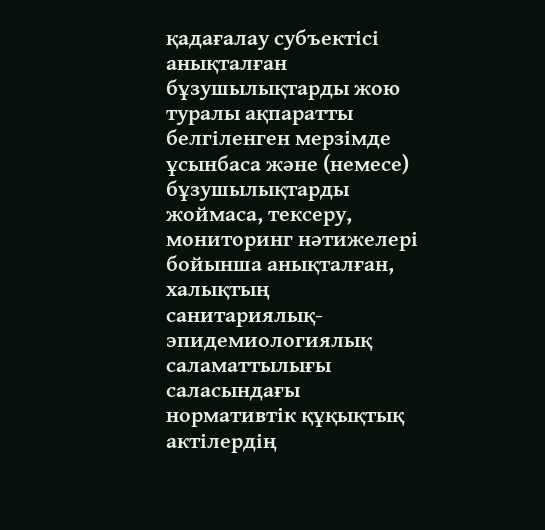қадағалау субъектісі анықталған бұзушылықтарды жою туралы ақпаратты белгіленген мерзімде ұсынбаса жəне (немесе) бұзушылықтарды жоймаса, тексеру, мониторинг нəтижелері бойынша анықталған, халықтың санитариялық-эпидемиологиялық саламаттылығы саласындағы нормативтік құқықтық актілердің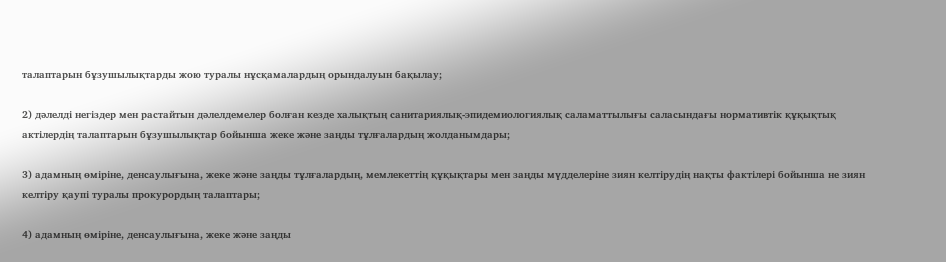талаптарын бұзушылықтарды жою туралы нұсқамалардың орындалуын бақылау;

2) дəлелді негіздер мен растайтын дəлелдемелер болған кезде халықтың санитариялық-эпидемиологиялық саламаттылығы саласындағы нормативтік құқықтық актілердің талаптарын бұзушылықтар бойынша жеке жəне заңды тұлғалардың жолданымдары;

3) адамның өміріне, денсаулығына, жеке жəне заңды тұлғалардың, мемлекеттің құқықтары мен заңды мүдделеріне зиян келтірудің нақты фактілері бойынша не зиян келтіру қаупі туралы прокурордың талаптары;

4) адамның өміріне, денсаулығына, жеке жəне заңды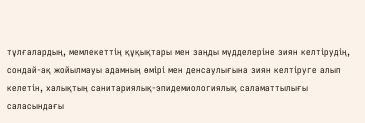тұлғалардың, мемлекеттің құқықтары мен заңды мүдделеріне зиян келтірудің, сондай-ақ жойылмауы адамның өмірі мен денсаулығына зиян келтіруге алып келетін, халықтың санитариялық-эпидемиологиялық саламаттылығы саласындағы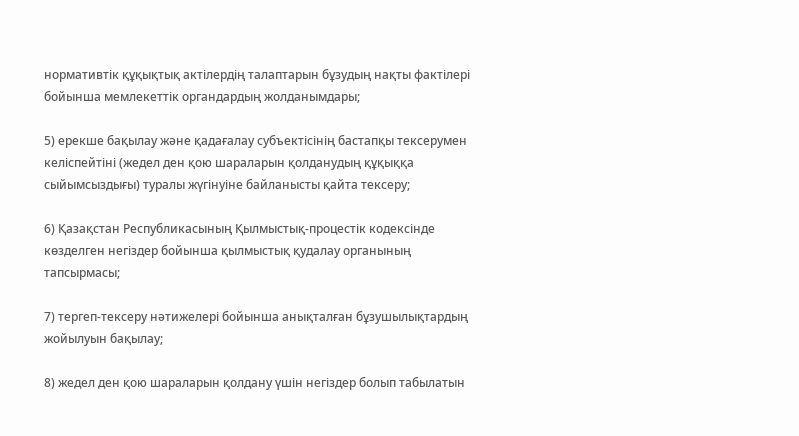нормативтік құқықтық актілердің талаптарын бұзудың нақты фактілері бойынша мемлекеттік органдардың жолданымдары;

5) ерекше бақылау жəне қадағалау субъектісінің бастапқы тексерумен келіспейтіні (жедел ден қою шараларын қолданудың құқыққа сыйымсыздығы) туралы жүгінуіне байланысты қайта тексеру;

6) Қазақстан Республикасының Қылмыстық-процестік кодексінде көзделген негіздер бойынша қылмыстық қудалау органының тапсырмасы;

7) тергеп-тексеру нəтижелері бойынша анықталған бұзушылықтардың жойылуын бақылау;

8) жедел ден қою шараларын қолдану үшін негіздер болып табылатын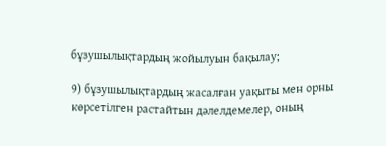бұзушылықтардың жойылуын бақылау;

9) бұзушылықтардың жасалған уақыты мен орны көрсетілген растайтын дəлелдемелер, оның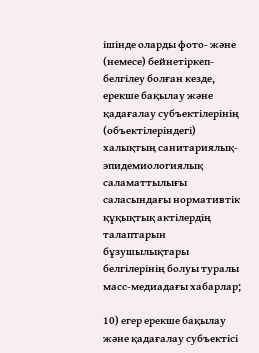ішінде оларды фото- жəне (немесе) бейнетіркеп-белгілеу болған кезде, ерекше бақылау жəне қадағалау субъектілерінің (объектілеріндегі) халықтың санитариялық-эпидемиологиялық саламаттылығы саласындағы нормативтік құқықтық актілердің талаптарын бұзушылықтары белгілерінің болуы туралы масс-медиадағы хабарлар;

10) егер ерекше бақылау жəне қадағалау субъектісі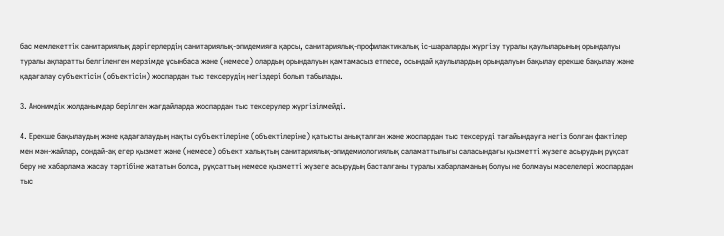бас мемлекеттік санитариялық дəрігерлердің санитариялық-эпидемияға қарсы, санитариялық-профилактикалық іс-шараларды жүргізу туралы қаулыларының орындалуы туралы ақпаратты белгіленген мерзімде ұсынбаса жəне (немесе) олардың орындалуын қамтамасыз етпесе, осындай қаулылардың орындалуын бақылау ерекше бақылау жəне қадағалау субъектісін (объектісін) жоспардан тыс тексерудің негіздері болып табылады.

3. Анонимдік жолданымдар берілген жағдайларда жоспардан тыс тексерулер жүргізілмейді.

4. Ерекше бақылаудың жəне қадағалаудың нақты субъектілеріне (объектілеріне) қатысты анықталған жəне жоспардан тыс тексеруді тағайындауға негіз болған фактілер мен мəн-жайлар, сондай-ақ егер қызмет жəне (немесе) объект халықтың санитариялық-эпидемиологиялық саламаттылығы саласындағы қызметті жүзеге асырудың рұқсат беру не хабарлама жасау тəртібіне жататын болса, рұқсаттың немесе қызметті жүзеге асырудың басталғаны туралы хабарламаның болуы не болмауы мəселелері жоспардан тыс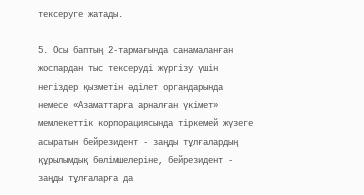тексеруге жатады.

5. Осы баптың 2-тармағында санамаланған жоспардан тыс тексеруді жүргізу үшін негіздер қызметін əділет органдарында немесе «Азаматтарға арналған үкімет» мемлекеттік корпорациясында тіркемей жүзеге асыратын бейрезидент - заңды тұлғалардың құрылымдық бөлімшелеріне, бейрезидент - заңды тұлғаларға да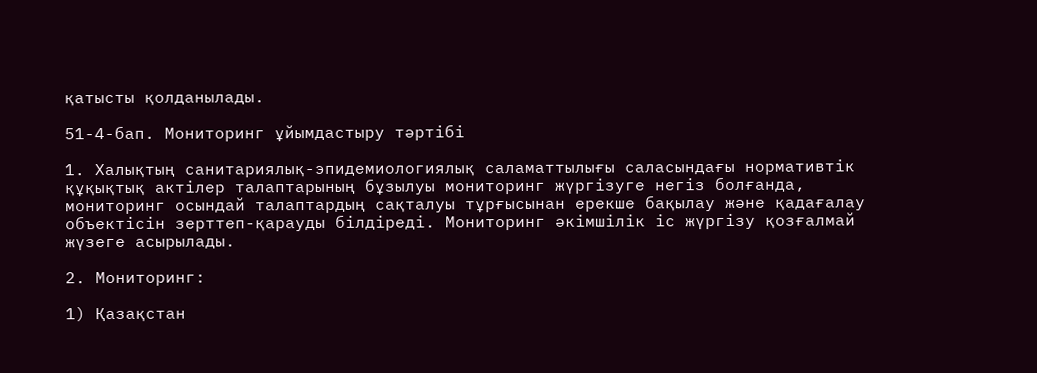қатысты қолданылады.

51-4-бап. Мониторинг ұйымдастыру тəртібі

1. Халықтың санитариялық-эпидемиологиялық саламаттылығы саласындағы нормативтік құқықтық актілер талаптарының бұзылуы мониторинг жүргізуге негіз болғанда, мониторинг осындай талаптардың сақталуы тұрғысынан ерекше бақылау жəне қадағалау объектісін зерттеп-қарауды білдіреді. Мониторинг əкімшілік іс жүргізу қозғалмай жүзеге асырылады.

2. Мониторинг:

1) Қазақстан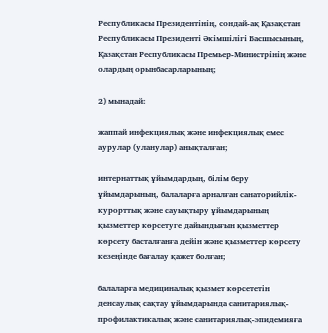Республикасы Президентінің, сондай-ақ Қазақстан Республикасы Президенті Əкімшілігі Басшысының, Қазақстан Республикасы Премьер-Министрінің жəне олардың орынбасарларының;

2) мынадай:

жаппай инфекциялық жəне инфекциялық емес аурулар (уланулар) анықталған;

интернаттық ұйымдардың, білім беру ұйымдарының, балаларға арналған санаторийлік-курорттық жəне сауықтыру ұйымдарының қызметтер көрсетуге дайындығын қызметтер көрсету басталғанға дейін жəне қызметтер көрсету кезеңінде бағалау қажет болған;

балаларға медициналық қызмет көрсететін денсаулық сақтау ұйымдарында санитариялық-профилактикалық жəне санитариялық-эпидемияға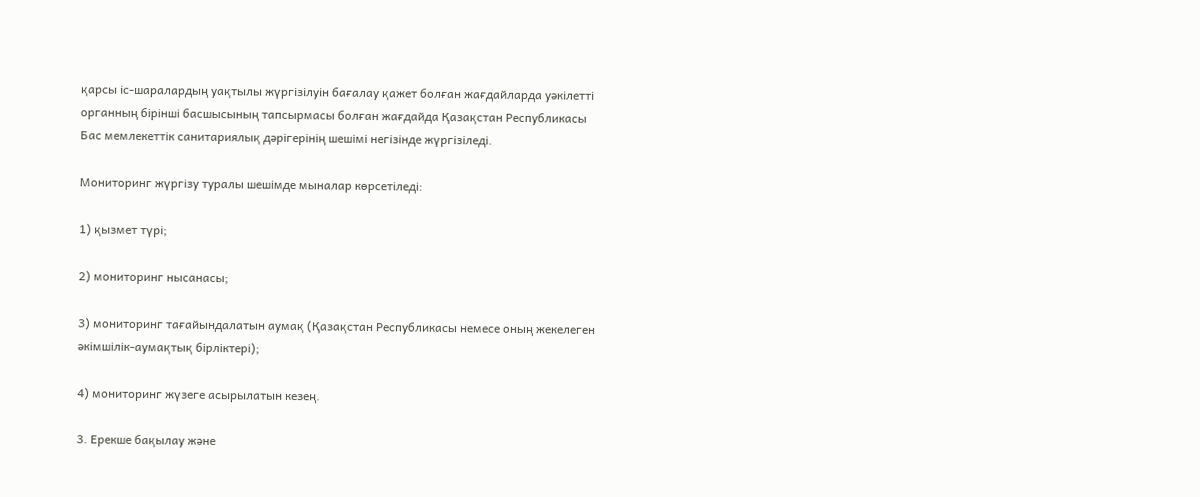қарсы іс-шаралардың уақтылы жүргізілуін бағалау қажет болған жағдайларда уəкілетті органның бірінші басшысының тапсырмасы болған жағдайда Қазақстан Республикасы Бас мемлекеттік санитариялық дəрігерінің шешімі негізінде жүргізіледі.

Мониторинг жүргізу туралы шешімде мыналар көрсетіледі:

1) қызмет түрі;

2) мониторинг нысанасы;

3) мониторинг тағайындалатын аумақ (Қазақстан Республикасы немесе оның жекелеген əкімшілік-аумақтық бірліктері);

4) мониторинг жүзеге асырылатын кезең.

3. Ерекше бақылау жəне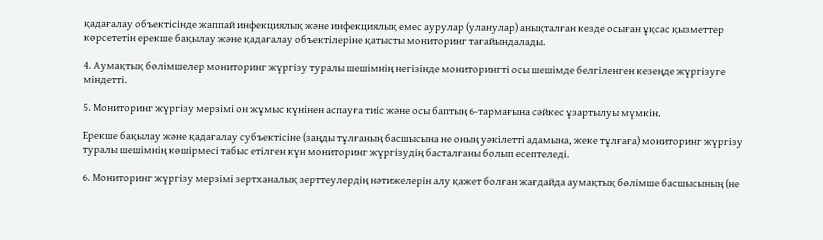қадағалау объектісінде жаппай инфекциялық жəне инфекциялық емес аурулар (уланулар) анықталған кезде осыған ұқсас қызметтер көрсететін ерекше бақылау жəне қадағалау объектілеріне қатысты мониторинг тағайындалады.

4. Аумақтық бөлімшелер мониторинг жүргізу туралы шешімнің негізінде мониторингті осы шешімде белгіленген кезеңде жүргізуге міндетті.

5. Мониторинг жүргізу мерзімі он жұмыс күнінен аспауға тиіс жəне осы баптың 6-тармағына сəйкес ұзартылуы мүмкін.

Ерекше бақылау жəне қадағалау субъектісіне (заңды тұлғаның басшысына не оның уəкілетті адамына, жеке тұлғаға) мониторинг жүргізу туралы шешімнің көшірмесі табыс етілген күн мониторинг жүргізудің басталғаны болып есептеледі.

6. Мониторинг жүргізу мерзімі зертханалық зерттеулердің нəтижелерін алу қажет болған жағдайда аумақтық бөлімше басшысының (не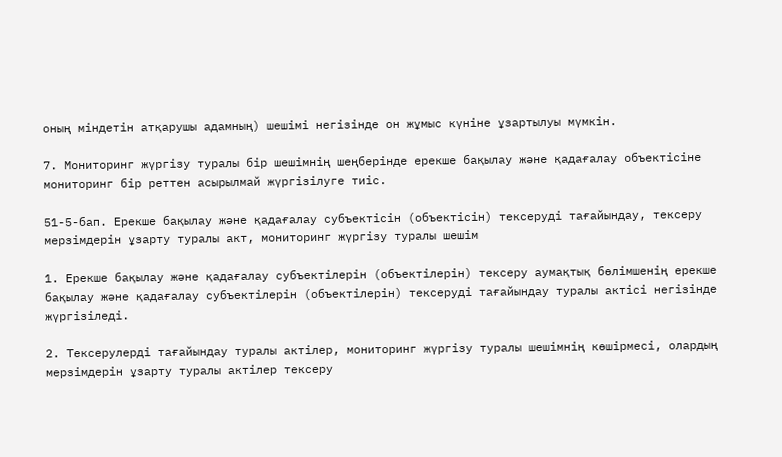оның міндетін атқарушы адамның) шешімі негізінде он жұмыс күніне ұзартылуы мүмкін.

7. Мониторинг жүргізу туралы бір шешімнің шеңберінде ерекше бақылау жəне қадағалау объектісіне мониторинг бір реттен асырылмай жүргізілуге тиіс.

51-5-бап. Ерекше бақылау жəне қадағалау субъектісін (объектісін) тексеруді тағайындау, тексеру мерзімдерін ұзарту туралы акт, мониторинг жүргізу туралы шешім

1. Ерекше бақылау жəне қадағалау субъектілерін (объектілерін) тексеру аумақтық бөлімшенің ерекше бақылау жəне қадағалау субъектілерін (объектілерін) тексеруді тағайындау туралы актісі негізінде жүргізіледі.

2. Тексерулерді тағайындау туралы актілер, мониторинг жүргізу туралы шешімнің көшірмесі, олардың мерзімдерін ұзарту туралы актілер тексеру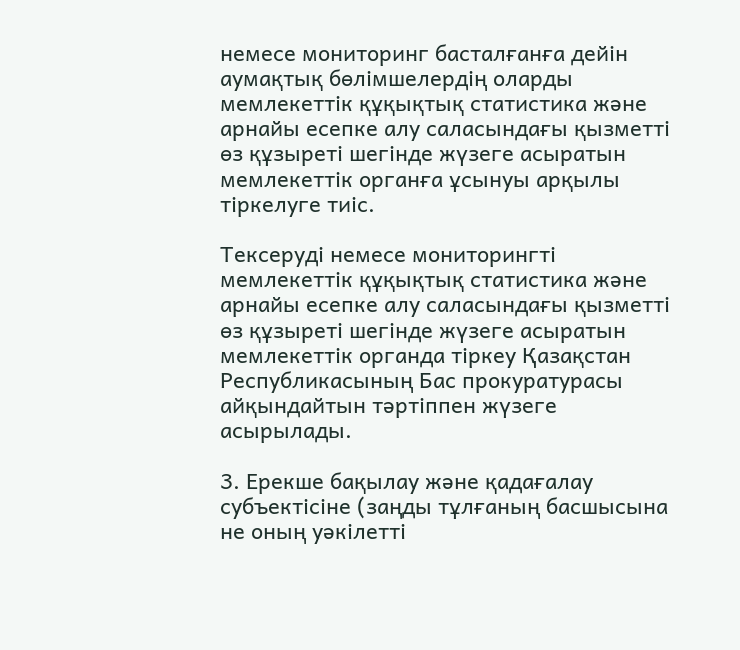немесе мониторинг басталғанға дейін аумақтық бөлімшелердің оларды мемлекеттік құқықтық статистика жəне арнайы есепке алу саласындағы қызметті өз құзыреті шегінде жүзеге асыратын мемлекеттік органға ұсынуы арқылы тіркелуге тиіс.

Тексеруді немесе мониторингті мемлекеттік құқықтық статистика жəне арнайы есепке алу саласындағы қызметті өз құзыреті шегінде жүзеге асыратын мемлекеттік органда тіркеу Қазақстан Республикасының Бас прокуратурасы айқындайтын тəртіппен жүзеге асырылады.

3. Ерекше бақылау жəне қадағалау субъектісіне (заңды тұлғаның басшысына не оның уəкілетті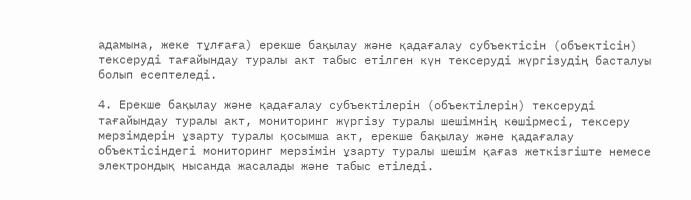адамына, жеке тұлғаға) ерекше бақылау жəне қадағалау субъектісін (объектісін) тексеруді тағайындау туралы акт табыс етілген күн тексеруді жүргізудің басталуы болып есептеледі.

4. Ерекше бақылау жəне қадағалау субъектілерін (объектілерін) тексеруді тағайындау туралы акт, мониторинг жүргізу туралы шешімнің көшірмесі, тексеру мерзімдерін ұзарту туралы қосымша акт, ерекше бақылау жəне қадағалау объектісіндегі мониторинг мерзімін ұзарту туралы шешім қағаз жеткізгіште немесе электрондық нысанда жасалады жəне табыс етіледі.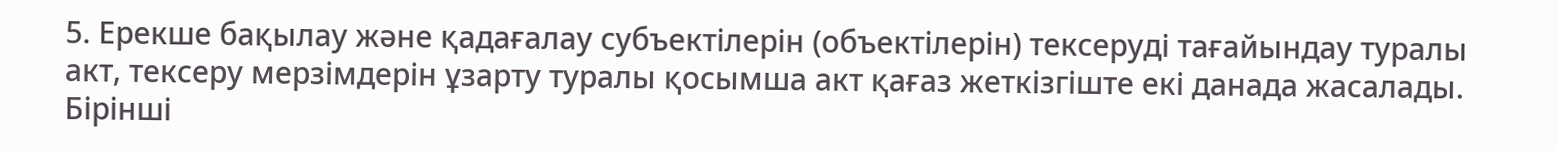5. Ерекше бақылау жəне қадағалау субъектілерін (объектілерін) тексеруді тағайындау туралы акт, тексеру мерзімдерін ұзарту туралы қосымша акт қағаз жеткізгіште екі данада жасалады. Бірінші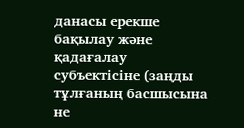данасы ерекше бақылау жəне қадағалау субъектісіне (заңды тұлғаның басшысына не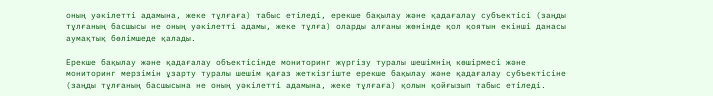оның уəкілетті адамына, жеке тұлғаға) табыс етіледі, ерекше бақылау жəне қадағалау субъектісі (заңды тұлғаның басшысы не оның уəкілетті адамы, жеке тұлға) оларды алғаны жөнінде қол қоятын екінші данасы аумақтық бөлімшеде қалады.

Ерекше бақылау жəне қадағалау объектісінде мониторинг жүргізу туралы шешімнің көшірмесі жəне мониторинг мерзімін ұзарту туралы шешім қағаз жеткізгіште ерекше бақылау жəне қадағалау субъектісіне (заңды тұлғаның басшысына не оның уəкілетті адамына, жеке тұлғаға) қолын қойғызып табыс етіледі.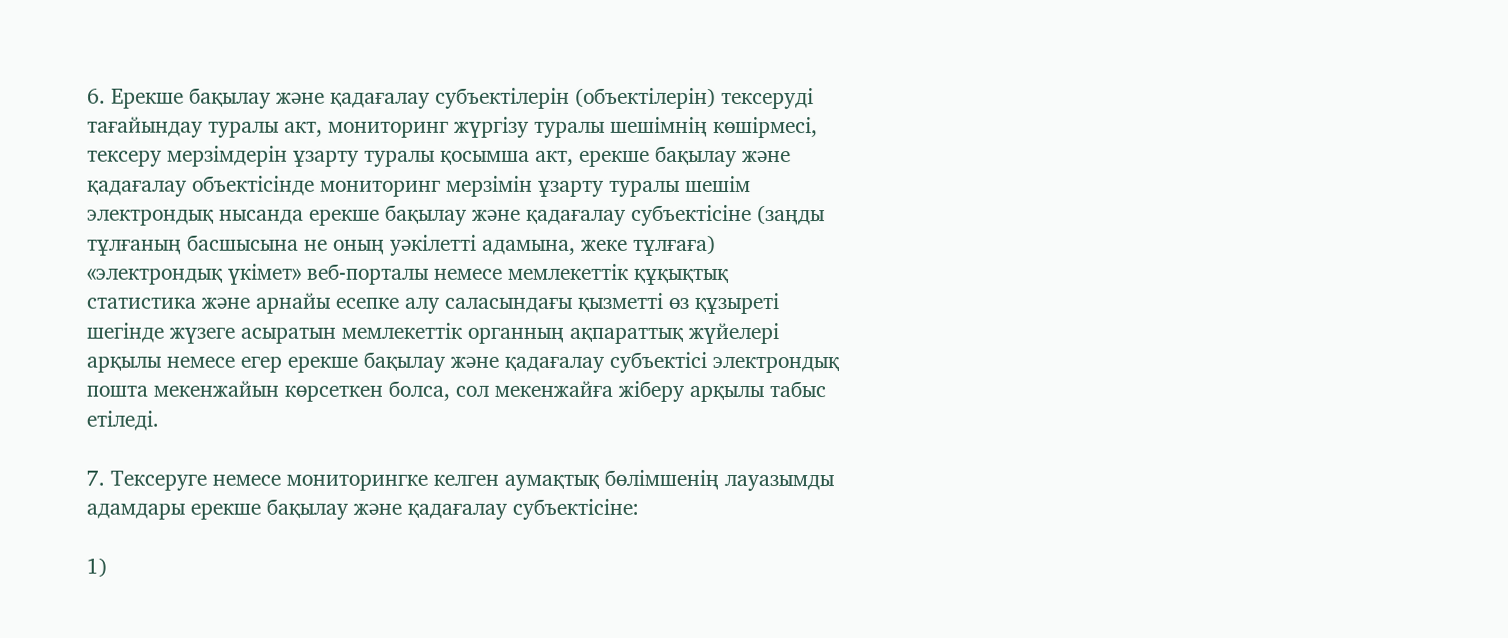6. Ерекше бақылау жəне қадағалау субъектілерін (объектілерін) тексеруді тағайындау туралы акт, мониторинг жүргізу туралы шешімнің көшірмесі, тексеру мерзімдерін ұзарту туралы қосымша акт, ерекше бақылау жəне қадағалау объектісінде мониторинг мерзімін ұзарту туралы шешім электрондық нысанда ерекше бақылау жəне қадағалау субъектісіне (заңды тұлғаның басшысына не оның уəкілетті адамына, жеке тұлғаға) «электрондық үкімет» веб-порталы немесе мемлекеттік құқықтық статистика жəне арнайы есепке алу саласындағы қызметті өз құзыреті шегінде жүзеге асыратын мемлекеттік органның ақпараттық жүйелері арқылы немесе егер ерекше бақылау жəне қадағалау субъектісі электрондық пошта мекенжайын көрсеткен болса, сол мекенжайға жіберу арқылы табыс етіледі.

7. Тексеруге немесе мониторингке келген аумақтық бөлімшенің лауазымды адамдары ерекше бақылау жəне қадағалау субъектісіне:

1)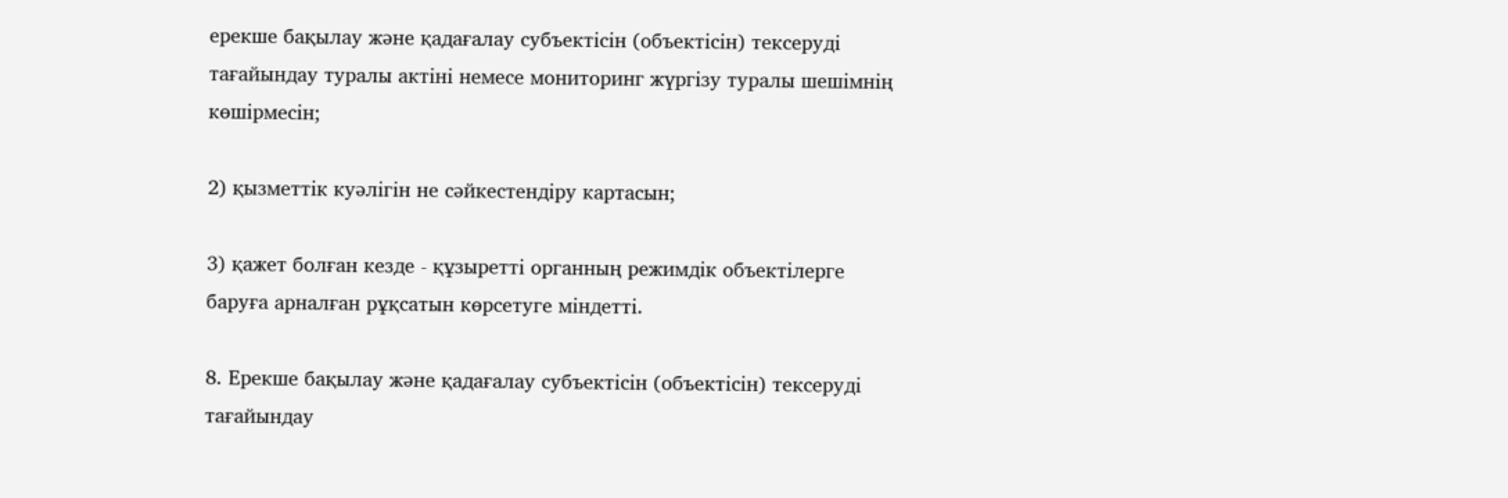ерекше бақылау жəне қадағалау субъектісін (объектісін) тексеруді тағайындау туралы актіні немесе мониторинг жүргізу туралы шешімнің көшірмесін;

2) қызметтік куəлігін не сəйкестендіру картасын;

3) қажет болған кезде - құзыретті органның режимдік объектілерге баруға арналған рұқсатын көрсетуге міндетті.

8. Ерекше бақылау жəне қадағалау субъектісін (объектісін) тексеруді тағайындау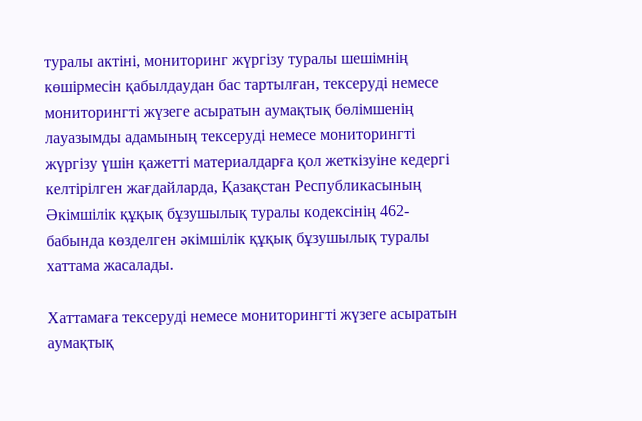туралы актіні, мониторинг жүргізу туралы шешімнің көшірмесін қабылдаудан бас тартылған, тексеруді немесе мониторингті жүзеге асыратын аумақтық бөлімшенің лауазымды адамының тексеруді немесе мониторингті жүргізу үшін қажетті материалдарға қол жеткізуіне кедергі келтірілген жағдайларда, Қазақстан Республикасының Əкімшілік құқық бұзушылық туралы кодексінің 462-бабында көзделген əкімшілік құқық бұзушылық туралы хаттама жасалады.

Хаттамаға тексеруді немесе мониторингті жүзеге асыратын аумақтық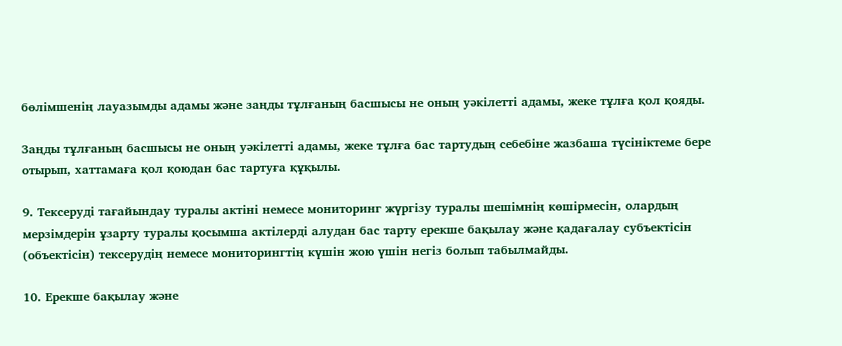бөлімшенің лауазымды адамы жəне заңды тұлғаның басшысы не оның уəкілетті адамы, жеке тұлға қол қояды.

Заңды тұлғаның басшысы не оның уəкілетті адамы, жеке тұлға бас тартудың себебіне жазбаша түсініктеме бере отырып, хаттамаға қол қоюдан бас тартуға құқылы.

9. Тексеруді тағайындау туралы актіні немесе мониторинг жүргізу туралы шешімнің көшірмесін, олардың мерзімдерін ұзарту туралы қосымша актілерді алудан бас тарту ерекше бақылау жəне қадағалау субъектісін (объектісін) тексерудің немесе мониторингтің күшін жою үшін негіз болып табылмайды.

10. Ерекше бақылау жəне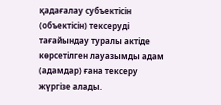қадағалау субъектісін (объектісін) тексеруді тағайындау туралы актіде көрсетілген лауазымды адам (адамдар) ғана тексеру жүргізе алады.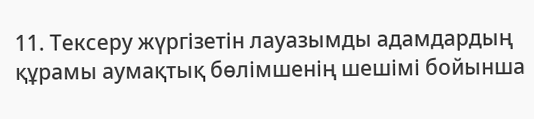11. Тексеру жүргізетін лауазымды адамдардың құрамы аумақтық бөлімшенің шешімі бойынша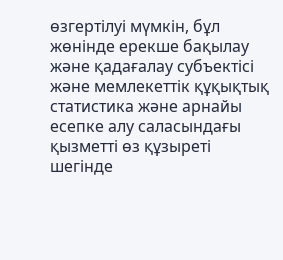өзгертілуі мүмкін, бұл жөнінде ерекше бақылау жəне қадағалау субъектісі жəне мемлекеттік құқықтық статистика жəне арнайы есепке алу саласындағы қызметті өз құзыреті шегінде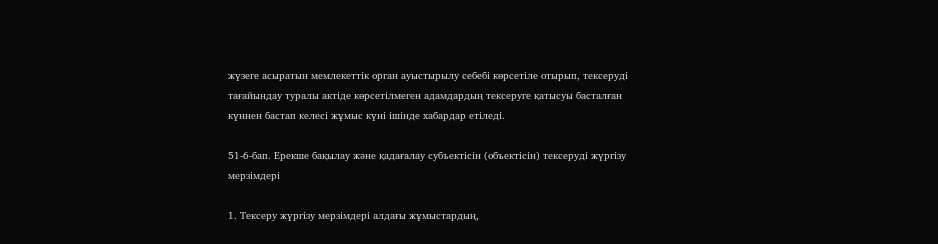жүзеге асыратын мемлекеттік орган ауыстырылу себебі көрсетіле отырып, тексеруді тағайындау туралы актіде көрсетілмеген адамдардың тексеруге қатысуы басталған күннен бастап келесі жұмыс күні ішінде хабардар етіледі.

51-6-бап. Ерекше бақылау жəне қадағалау субъектісін (объектісін) тексеруді жүргізу мерзімдері

1. Тексеру жүргізу мерзімдері алдағы жұмыстардың,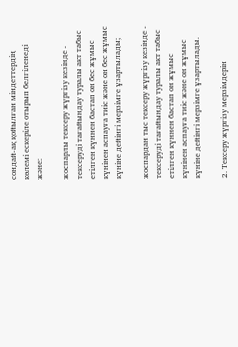сондай-ақ қойылған міндеттердің көлемі ескеріле отырып белгіленеді жəне:

жоспарлы тексеру жүргізу кезінде - тексеруді тағайындау туралы акт табыс етілген күннен бастап он бес жұмыс күнінен аспауға тиіс жəне он бес жұмыс күніне дейінгі мерзімге ұзартылады;

жоспардан тыс тексеру жүргізу кезінде - тексеруді тағайындау туралы акт табыс етілген күннен бастап он жұмыс күнінен аспауға тиіс жəне он жұмыс күніне дейінгі мерзімге ұзартылады.

2. Тексеру жүргізу мерзімдерін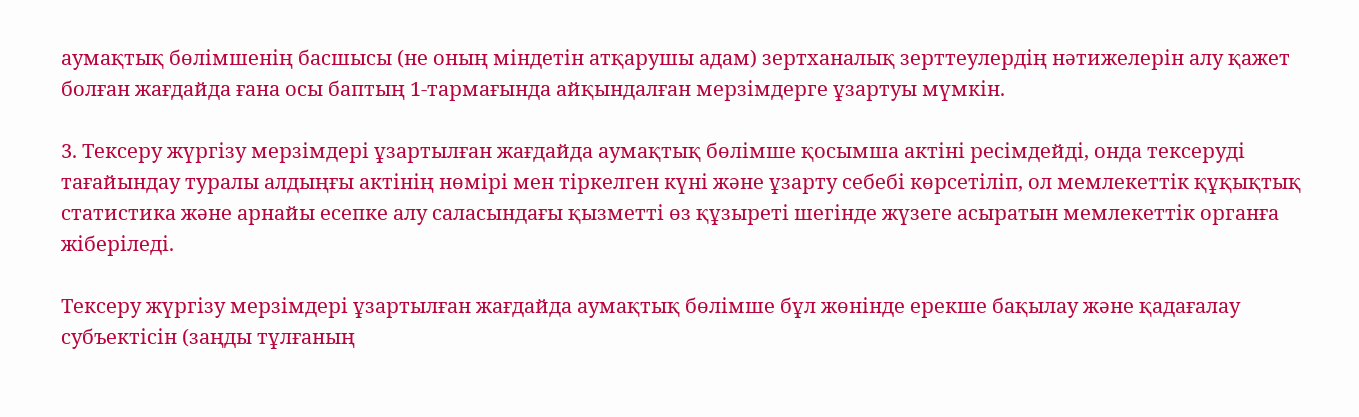аумақтық бөлімшенің басшысы (не оның міндетін атқарушы адам) зертханалық зерттеулердің нəтижелерін алу қажет болған жағдайда ғана осы баптың 1-тармағында айқындалған мерзімдерге ұзартуы мүмкін.

3. Тексеру жүргізу мерзімдері ұзартылған жағдайда аумақтық бөлімше қосымша актіні ресімдейді, онда тексеруді тағайындау туралы алдыңғы актінің нөмірі мен тіркелген күні жəне ұзарту себебі көрсетіліп, ол мемлекеттік құқықтық статистика жəне арнайы есепке алу саласындағы қызметті өз құзыреті шегінде жүзеге асыратын мемлекеттік органға жіберіледі.

Тексеру жүргізу мерзімдері ұзартылған жағдайда аумақтық бөлімше бұл жөнінде ерекше бақылау жəне қадағалау субъектісін (заңды тұлғаның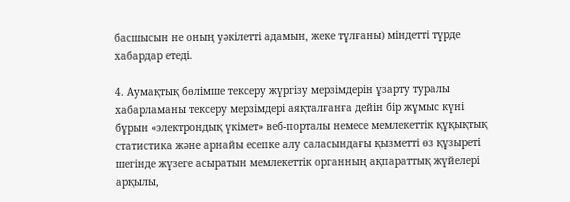басшысын не оның уəкілетті адамын, жеке тұлғаны) міндетті түрде хабардар етеді.

4. Аумақтық бөлімше тексеру жүргізу мерзімдерін ұзарту туралы хабарламаны тексеру мерзімдері аяқталғанға дейін бір жұмыс күні бұрын «электрондық үкімет» веб-порталы немесе мемлекеттік құқықтық статистика жəне арнайы есепке алу саласындағы қызметті өз құзыреті шегінде жүзеге асыратын мемлекеттік органның ақпараттық жүйелері арқылы,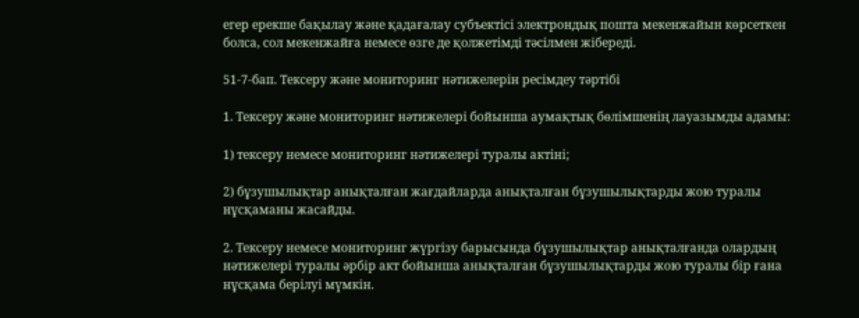егер ерекше бақылау жəне қадағалау субъектісі электрондық пошта мекенжайын көрсеткен болса, сол мекенжайға немесе өзге де қолжетімді тəсілмен жібереді.

51-7-бап. Тексеру жəне мониторинг нəтижелерін ресімдеу тəртібі

1. Тексеру жəне мониторинг нəтижелері бойынша аумақтық бөлімшенің лауазымды адамы:

1) тексеру немесе мониторинг нəтижелері туралы актіні;

2) бұзушылықтар анықталған жағдайларда анықталған бұзушылықтарды жою туралы нұсқаманы жасайды.

2. Тексеру немесе мониторинг жүргізу барысында бұзушылықтар анықталғанда олардың нəтижелері туралы əрбір акт бойынша анықталған бұзушылықтарды жою туралы бір ғана нұсқама берілуі мүмкін.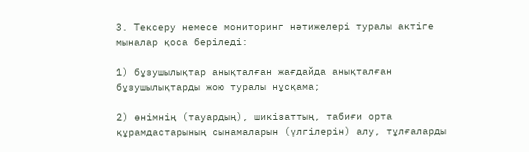3. Тексеру немесе мониторинг нəтижелері туралы актіге мыналар қоса беріледі:

1) бұзушылықтар анықталған жағдайда анықталған бұзушылықтарды жою туралы нұсқама;

2) өнімнің (тауардың), шикізаттың, табиғи орта құрамдастарының сынамаларын (үлгілерін) алу, тұлғаларды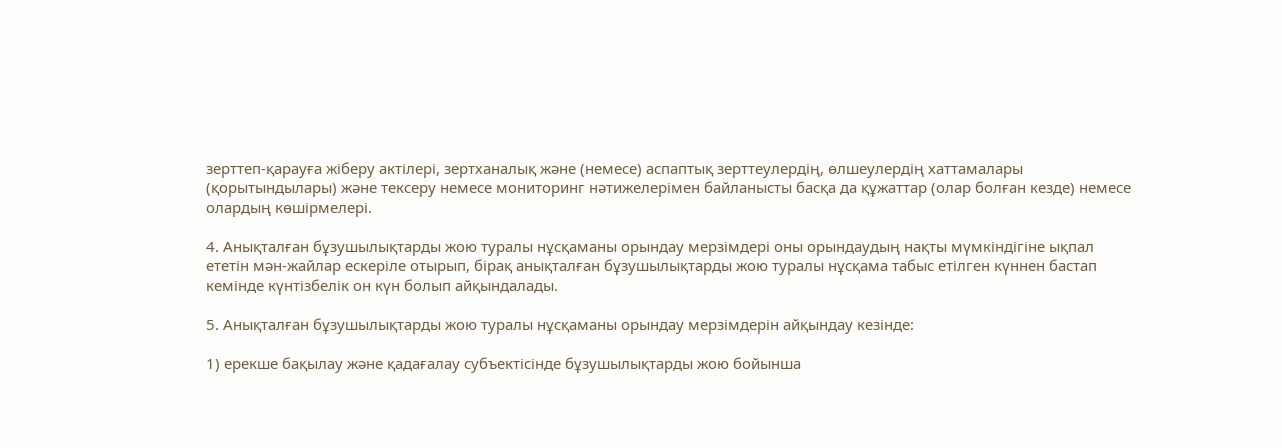зерттеп-қарауға жіберу актілері, зертханалық жəне (немесе) аспаптық зерттеулердің, өлшеулердің хаттамалары (қорытындылары) жəне тексеру немесе мониторинг нəтижелерімен байланысты басқа да құжаттар (олар болған кезде) немесе олардың көшірмелері.

4. Анықталған бұзушылықтарды жою туралы нұсқаманы орындау мерзімдері оны орындаудың нақты мүмкіндігіне ықпал ететін мəн-жайлар ескеріле отырып, бірақ анықталған бұзушылықтарды жою туралы нұсқама табыс етілген күннен бастап кемінде күнтізбелік он күн болып айқындалады.

5. Анықталған бұзушылықтарды жою туралы нұсқаманы орындау мерзімдерін айқындау кезінде:

1) ерекше бақылау жəне қадағалау субъектісінде бұзушылықтарды жою бойынша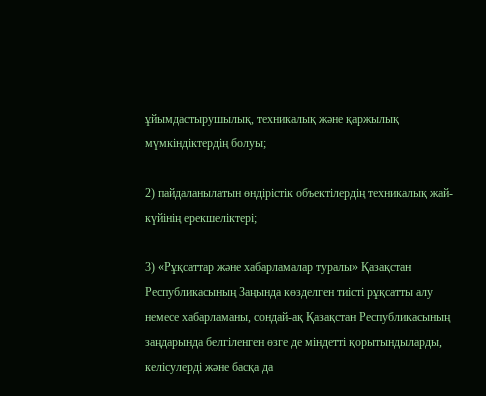ұйымдастырушылық, техникалық жəне қаржылық мүмкіндіктердің болуы;

2) пайдаланылатын өндірістік объектілердің техникалық жай-күйінің ерекшеліктері;

3) «Рұқсаттар жəне хабарламалар туралы» Қазақстан Республикасының Заңында көзделген тиісті рұқсатты алу немесе хабарламаны, сондай-ақ Қазақстан Республикасының заңдарында белгіленген өзге де міндетті қорытындыларды, келісулерді жəне басқа да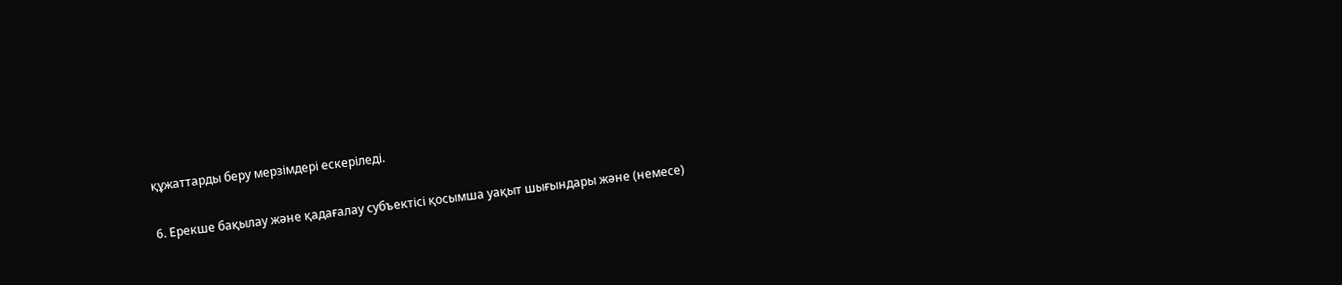құжаттарды беру мерзімдері ескеріледі.

6. Ерекше бақылау жəне қадағалау субъектісі қосымша уақыт шығындары жəне (немесе)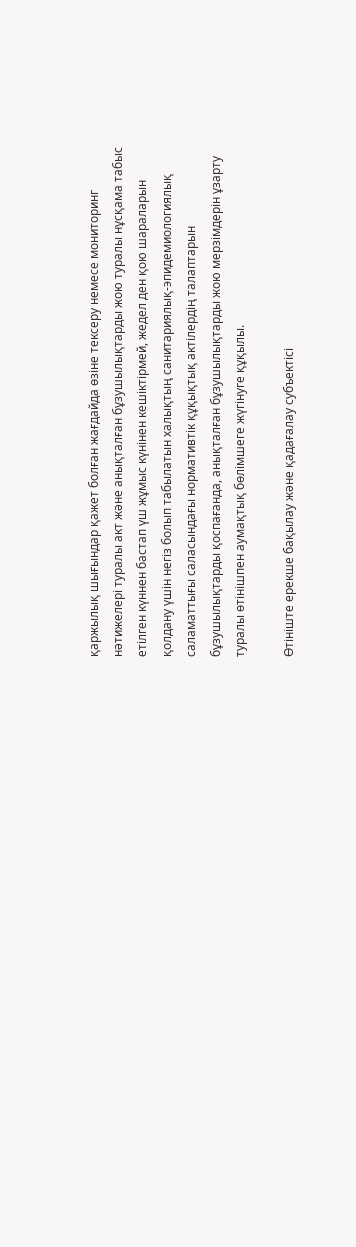қаржылық шығындар қажет болған жағдайда өзіне тексеру немесе мониторинг нəтижелері туралы акт жəне анықталған бұзушылықтарды жою туралы нұсқама табыс етілген күннен бастап үш жұмыс күнінен кешіктірмей, жедел ден қою шараларын қолдану үшін негіз болып табылатын халықтың санитариялық-эпидемиологиялық саламаттығы саласындағы нормативтік құқықтық актілердің талаптарын бұзушылықтарды қоспағанда, анықталған бұзушылықтарды жою мерзімдерін ұзарту туралы өтінішпен аумақтық бөлімшеге жүгінуге құқылы.

Өтініште ерекше бақылау жəне қадағалау субъектісі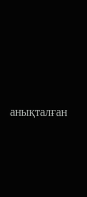анықталған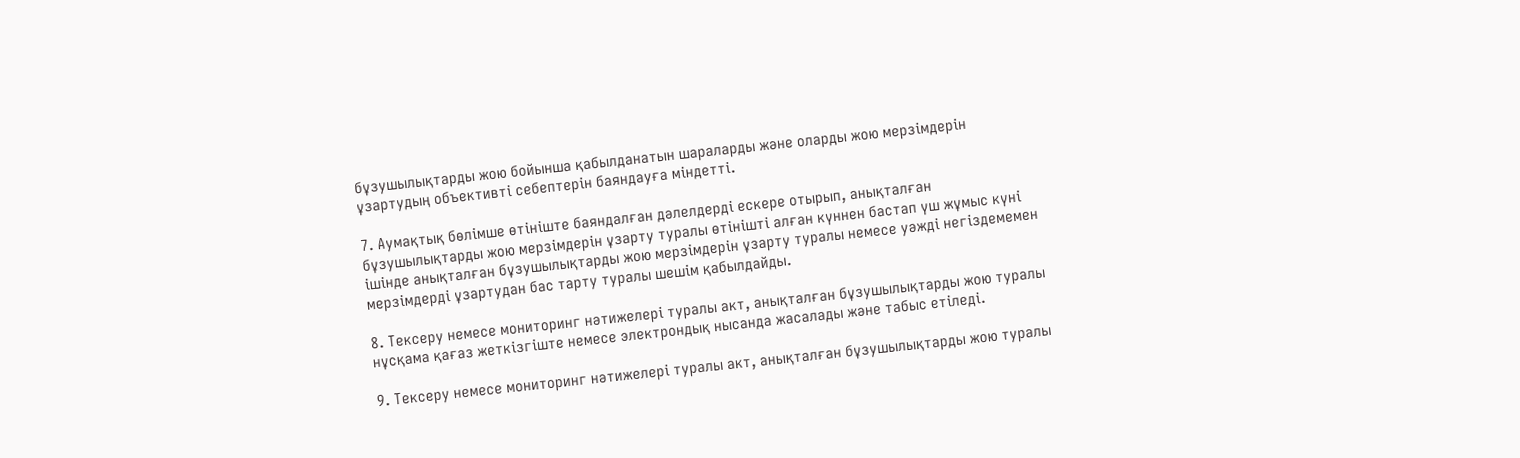бұзушылықтарды жою бойынша қабылданатын шараларды жəне оларды жою мерзімдерін ұзартудың объективті себептерін баяндауға міндетті.

7. Аумақтық бөлімше өтініште баяндалған дəлелдерді ескере отырып, анықталған бұзушылықтарды жою мерзімдерін ұзарту туралы өтінішті алған күннен бастап үш жұмыс күні ішінде анықталған бұзушылықтарды жою мерзімдерін ұзарту туралы немесе уəжді негіздемемен мерзімдерді ұзартудан бас тарту туралы шешім қабылдайды.

8. Тексеру немесе мониторинг нəтижелері туралы акт, анықталған бұзушылықтарды жою туралы нұсқама қағаз жеткізгіште немесе электрондық нысанда жасалады жəне табыс етіледі.

9. Тексеру немесе мониторинг нəтижелері туралы акт, анықталған бұзушылықтарды жою туралы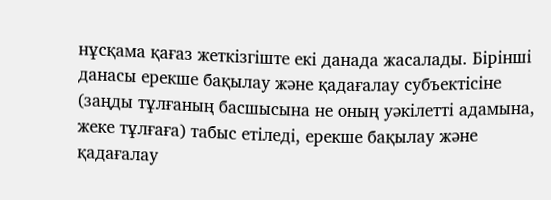нұсқама қағаз жеткізгіште екі данада жасалады. Бірінші данасы ерекше бақылау жəне қадағалау субъектісіне (заңды тұлғаның басшысына не оның уəкілетті адамына, жеке тұлғаға) табыс етіледі, ерекше бақылау жəне қадағалау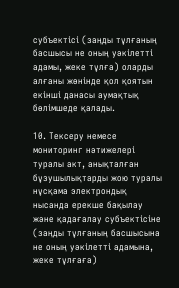субъектісі (заңды тұлғаның басшысы не оның уəкілетті адамы, жеке тұлға) оларды алғаны жөнінде қол қоятын екінші данасы аумақтық бөлімшеде қалады.

10. Тексеру немесе мониторинг нəтижелері туралы акт, анықталған бұзушылықтарды жою туралы нұсқама электрондық нысанда ерекше бақылау жəне қадағалау субъектісіне (заңды тұлғаның басшысына не оның уəкілетті адамына, жеке тұлғаға)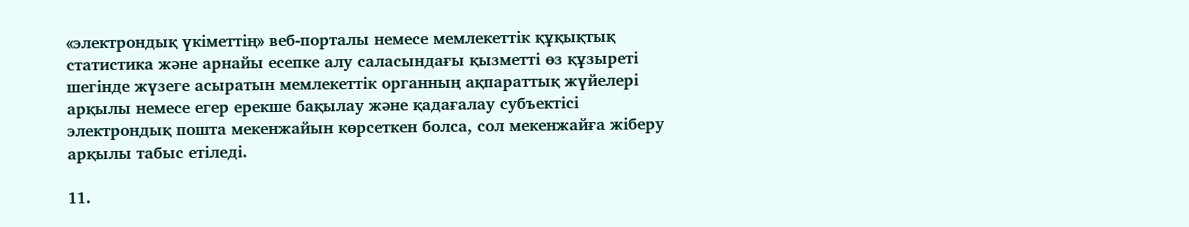«электрондық үкіметтің» веб-порталы немесе мемлекеттік құқықтық статистика жəне арнайы есепке алу саласындағы қызметті өз құзыреті шегінде жүзеге асыратын мемлекеттік органның ақпараттық жүйелері арқылы немесе егер ерекше бақылау жəне қадағалау субъектісі электрондық пошта мекенжайын көрсеткен болса, сол мекенжайға жіберу арқылы табыс етіледі.

11.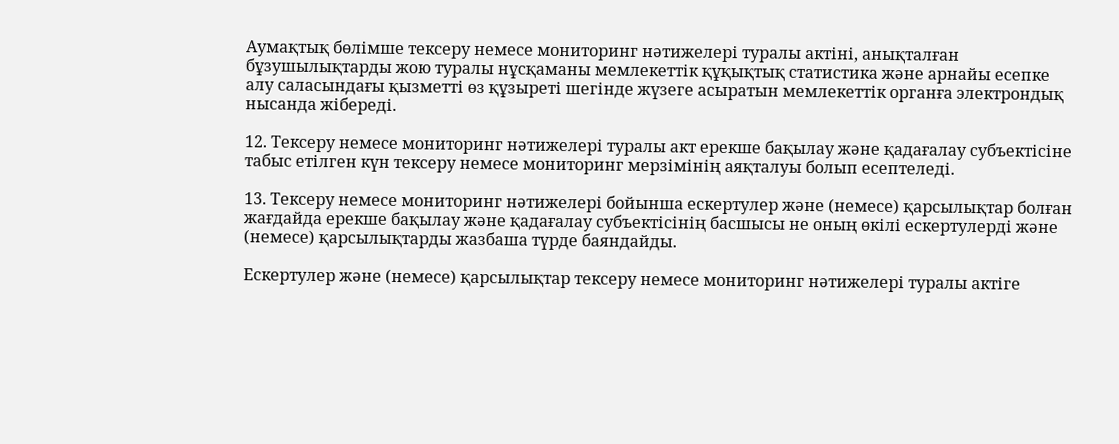Аумақтық бөлімше тексеру немесе мониторинг нəтижелері туралы актіні, анықталған бұзушылықтарды жою туралы нұсқаманы мемлекеттік құқықтық статистика жəне арнайы есепке алу саласындағы қызметті өз құзыреті шегінде жүзеге асыратын мемлекеттік органға электрондық нысанда жібереді.

12. Тексеру немесе мониторинг нəтижелері туралы акт ерекше бақылау жəне қадағалау субъектісіне табыс етілген күн тексеру немесе мониторинг мерзімінің аяқталуы болып есептеледі.

13. Тексеру немесе мониторинг нəтижелері бойынша ескертулер жəне (немесе) қарсылықтар болған жағдайда ерекше бақылау жəне қадағалау субъектісінің басшысы не оның өкілі ескертулерді жəне (немесе) қарсылықтарды жазбаша түрде баяндайды.

Ескертулер жəне (немесе) қарсылықтар тексеру немесе мониторинг нəтижелері туралы актіге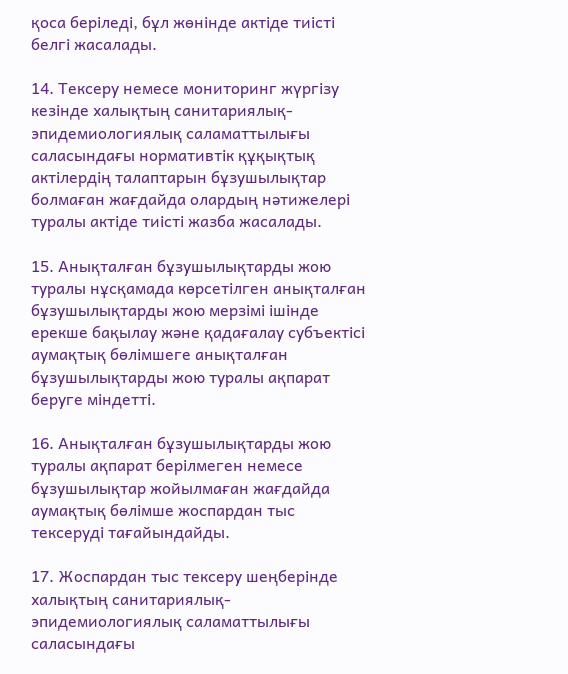қоса беріледі, бұл жөнінде актіде тиісті белгі жасалады.

14. Тексеру немесе мониторинг жүргізу кезінде халықтың санитариялық-эпидемиологиялық саламаттылығы саласындағы нормативтік құқықтық актілердің талаптарын бұзушылықтар болмаған жағдайда олардың нəтижелері туралы актіде тиісті жазба жасалады.

15. Анықталған бұзушылықтарды жою туралы нұсқамада көрсетілген анықталған бұзушылықтарды жою мерзімі ішінде ерекше бақылау жəне қадағалау субъектісі аумақтық бөлімшеге анықталған бұзушылықтарды жою туралы ақпарат беруге міндетті.

16. Анықталған бұзушылықтарды жою туралы ақпарат берілмеген немесе бұзушылықтар жойылмаған жағдайда аумақтық бөлімше жоспардан тыс тексеруді тағайындайды.

17. Жоспардан тыс тексеру шеңберінде халықтың санитариялық-эпидемиологиялық саламаттылығы саласындағы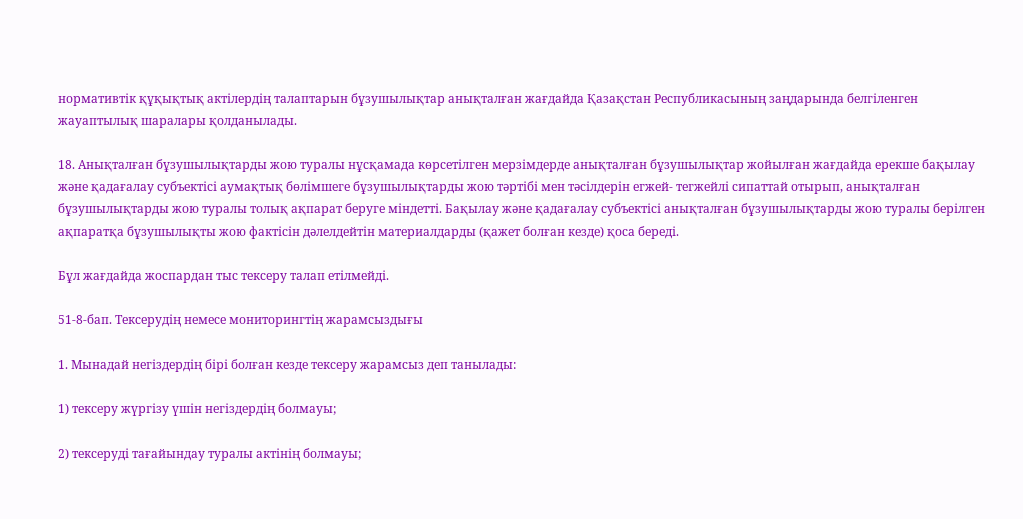нормативтік құқықтық актілердің талаптарын бұзушылықтар анықталған жағдайда Қазақстан Республикасының заңдарында белгіленген жауаптылық шаралары қолданылады.

18. Анықталған бұзушылықтарды жою туралы нұсқамада көрсетілген мерзімдерде анықталған бұзушылықтар жойылған жағдайда ерекше бақылау жəне қадағалау субъектісі аумақтық бөлімшеге бұзушылықтарды жою тəртібі мен тəсілдерін егжей- тегжейлі сипаттай отырып, анықталған бұзушылықтарды жою туралы толық ақпарат беруге міндетті. Бақылау жəне қадағалау субъектісі анықталған бұзушылықтарды жою туралы берілген ақпаратқа бұзушылықты жою фактісін дəлелдейтін материалдарды (қажет болған кезде) қоса береді.

Бұл жағдайда жоспардан тыс тексеру талап етілмейді.

51-8-бап. Тексерудің немесе мониторингтің жарамсыздығы

1. Мынадай негіздердің бірі болған кезде тексеру жарамсыз деп танылады:

1) тексеру жүргізу үшін негіздердің болмауы;

2) тексеруді тағайындау туралы актінің болмауы;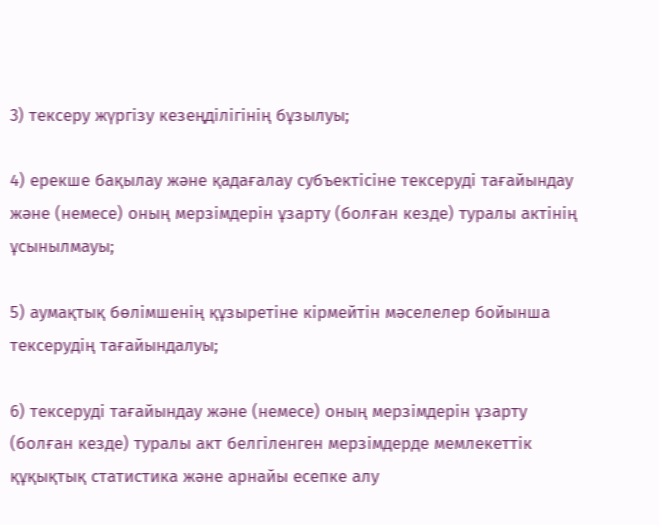3) тексеру жүргізу кезеңділігінің бұзылуы;

4) ерекше бақылау жəне қадағалау субъектісіне тексеруді тағайындау жəне (немесе) оның мерзімдерін ұзарту (болған кезде) туралы актінің ұсынылмауы;

5) аумақтық бөлімшенің құзыретіне кірмейтін мəселелер бойынша тексерудің тағайындалуы;

6) тексеруді тағайындау жəне (немесе) оның мерзімдерін ұзарту (болған кезде) туралы акт белгіленген мерзімдерде мемлекеттік құқықтық статистика жəне арнайы есепке алу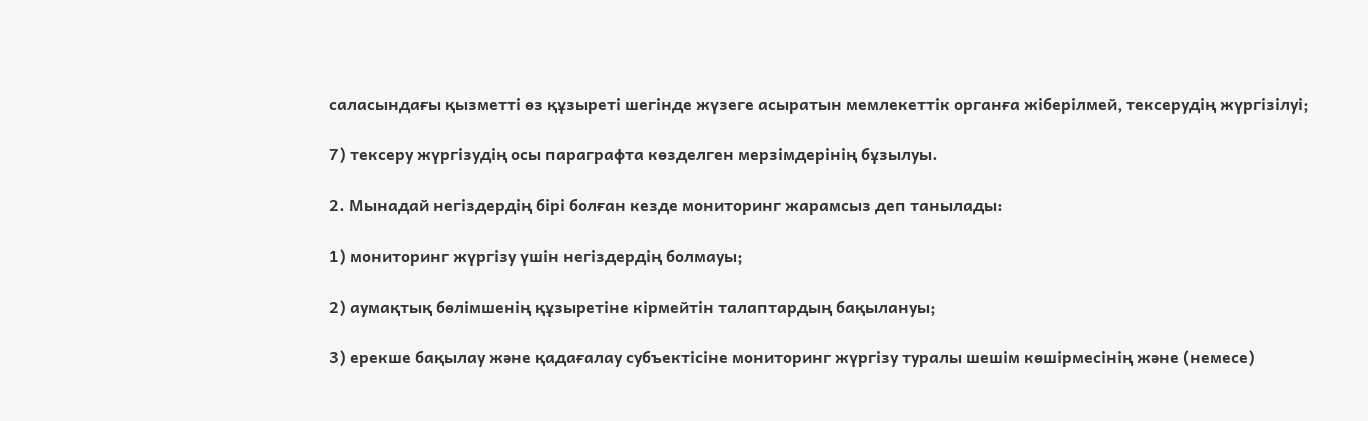саласындағы қызметті өз құзыреті шегінде жүзеге асыратын мемлекеттік органға жіберілмей, тексерудің жүргізілуі;

7) тексеру жүргізудің осы параграфта көзделген мерзімдерінің бұзылуы.

2. Мынадай негіздердің бірі болған кезде мониторинг жарамсыз деп танылады:

1) мониторинг жүргізу үшін негіздердің болмауы;

2) аумақтық бөлімшенің құзыретіне кірмейтін талаптардың бақылануы;

3) ерекше бақылау жəне қадағалау субъектісіне мониторинг жүргізу туралы шешім көшірмесінің жəне (немесе)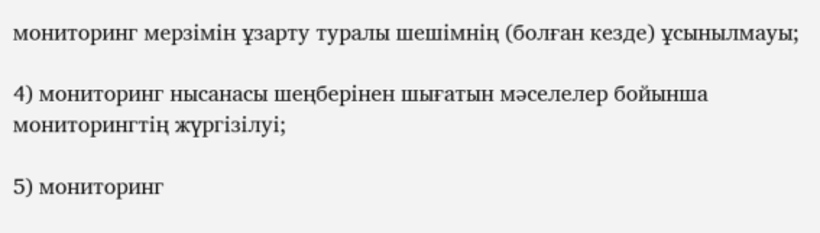мониторинг мерзімін ұзарту туралы шешімнің (болған кезде) ұсынылмауы;

4) мониторинг нысанасы шеңберінен шығатын мəселелер бойынша мониторингтің жүргізілуі;

5) мониторинг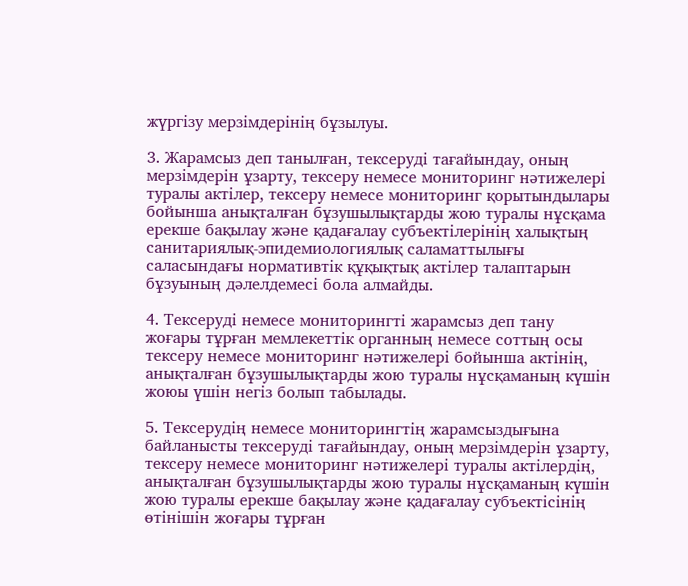жүргізу мерзімдерінің бұзылуы.

3. Жарамсыз деп танылған, тексеруді тағайындау, оның мерзімдерін ұзарту, тексеру немесе мониторинг нəтижелері туралы актілер, тексеру немесе мониторинг қорытындылары бойынша анықталған бұзушылықтарды жою туралы нұсқама ерекше бақылау жəне қадағалау субъектілерінің халықтың санитариялық-эпидемиологиялық саламаттылығы саласындағы нормативтік құқықтық актілер талаптарын бұзуының дəлелдемесі бола алмайды.

4. Тексеруді немесе мониторингті жарамсыз деп тану жоғары тұрған мемлекеттік органның немесе соттың осы тексеру немесе мониторинг нəтижелері бойынша актінің, анықталған бұзушылықтарды жою туралы нұсқаманың күшін жоюы үшін негіз болып табылады.

5. Тексерудің немесе мониторингтің жарамсыздығына байланысты тексеруді тағайындау, оның мерзімдерін ұзарту, тексеру немесе мониторинг нəтижелері туралы актілердің, анықталған бұзушылықтарды жою туралы нұсқаманың күшін жою туралы ерекше бақылау жəне қадағалау субъектісінің өтінішін жоғары тұрған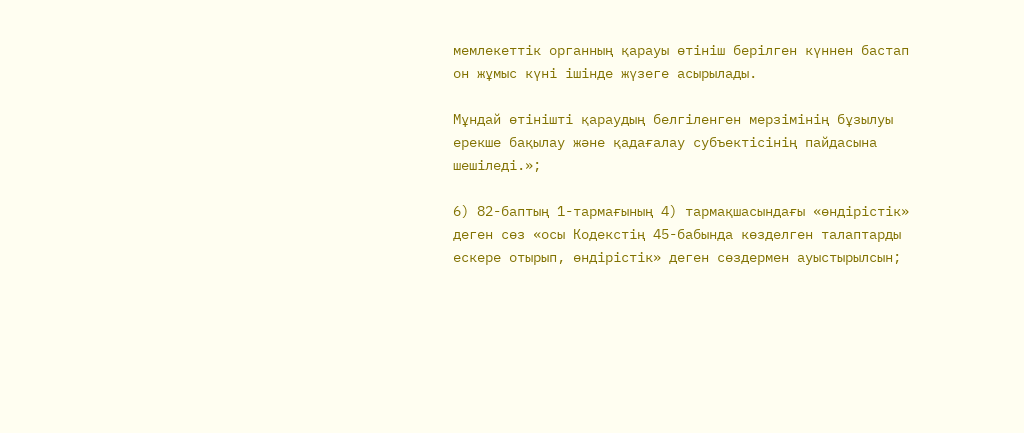мемлекеттік органның қарауы өтініш берілген күннен бастап он жұмыс күні ішінде жүзеге асырылады.

Мұндай өтінішті қараудың белгіленген мерзімінің бұзылуы ерекше бақылау жəне қадағалау субъектісінің пайдасына шешіледі.»;

6) 82-баптың 1-тармағының 4) тармақшасындағы «өндірістік» деген сөз «осы Кодекстің 45-бабында көзделген талаптарды ескере отырып, өндірістік» деген сөздермен ауыстырылсын;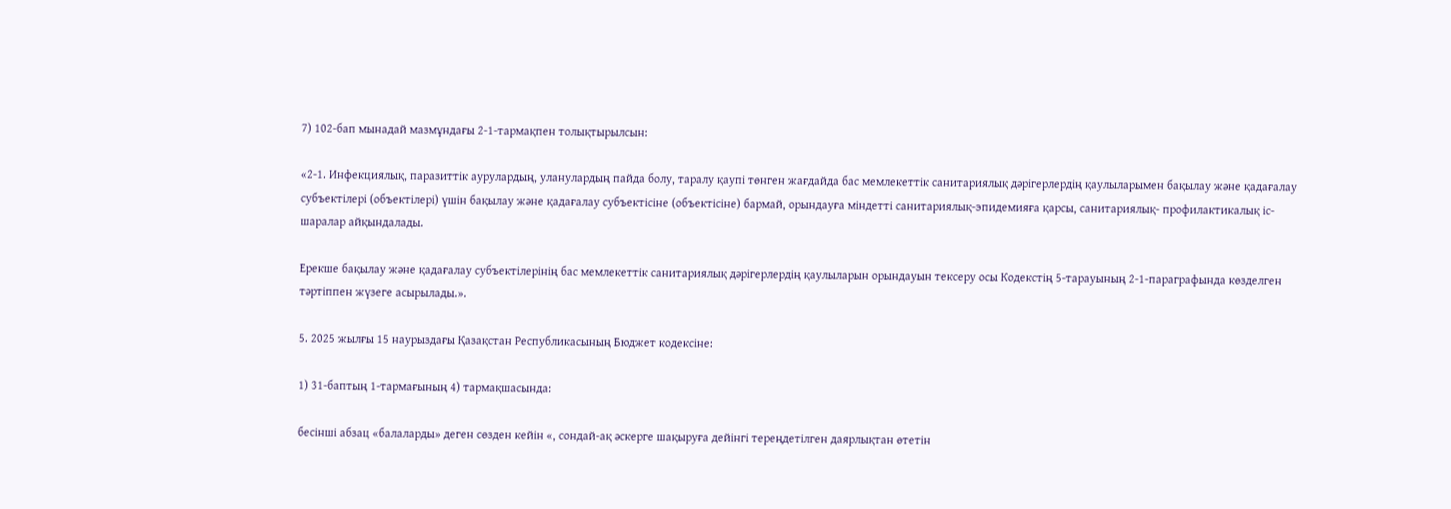7) 102-бап мынадай мазмұндағы 2-1-тармақпен толықтырылсын:

«2-1. Инфекциялық, паразиттік аурулардың, уланулардың пайда болу, таралу қаупі төнген жағдайда бас мемлекеттік санитариялық дəрігерлердің қаулыларымен бақылау жəне қадағалау субъектілері (объектілері) үшін бақылау жəне қадағалау субъектісіне (объектісіне) бармай, орындауға міндетті санитариялық-эпидемияға қарсы, санитариялық- профилактикалық іс-шаралар айқындалады.

Ерекше бақылау жəне қадағалау субъектілерінің бас мемлекеттік санитариялық дəрігерлердің қаулыларын орындауын тексеру осы Кодекстің 5-тарауының 2-1-параграфында көзделген тəртіппен жүзеге асырылады.».

5. 2025 жылғы 15 наурыздағы Қазақстан Республикасының Бюджет кодексіне:

1) 31-баптың 1-тармағының 4) тармақшасында:

бесінші абзац «балаларды» деген сөзден кейін «, сондай-ақ əскерге шақыруға дейінгі тереңдетілген даярлықтан өтетін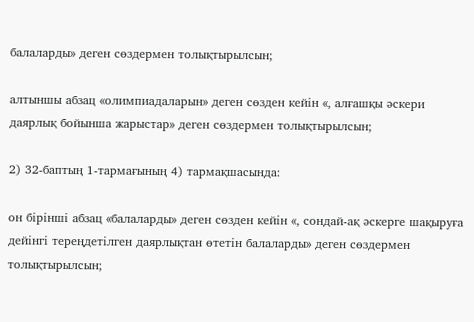балаларды» деген сөздермен толықтырылсын;

алтыншы абзац «олимпиадаларын» деген сөзден кейін «, алғашқы əскери даярлық бойынша жарыстар» деген сөздермен толықтырылсын;

2) 32-баптың 1-тармағының 4) тармақшасында:

он бірінші абзац «балаларды» деген сөзден кейін «, сондай-ақ əскерге шақыруға дейінгі тереңдетілген даярлықтан өтетін балаларды» деген сөздермен толықтырылсын;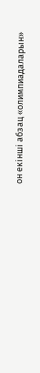он екінші абзац «олимпиадаларын»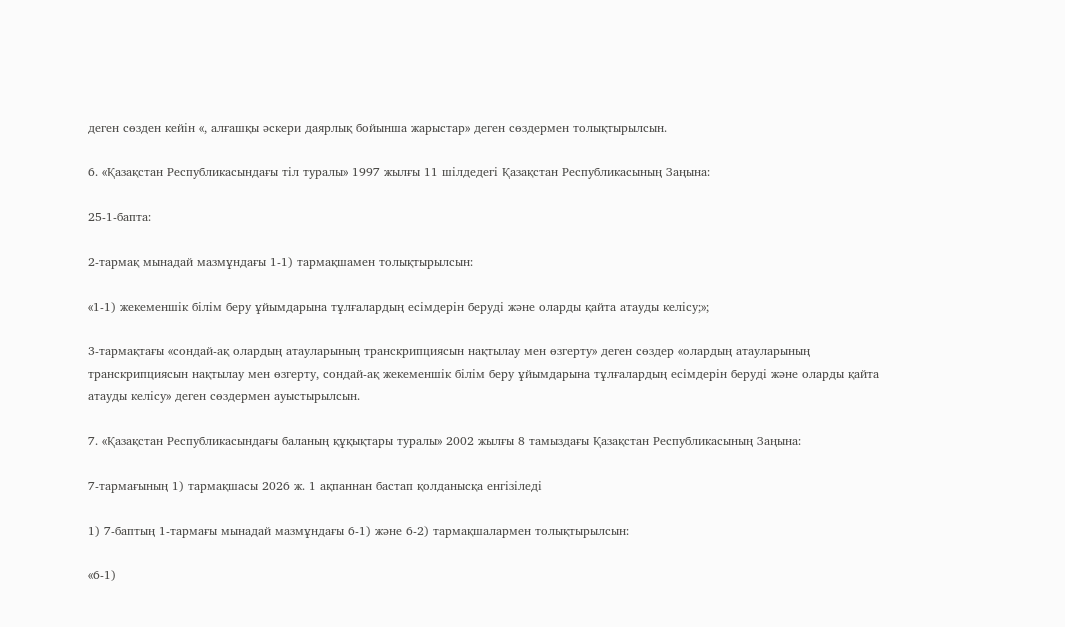деген сөзден кейін «, алғашқы əскери даярлық бойынша жарыстар» деген сөздермен толықтырылсын.

6. «Қазақстан Республикасындағы тіл туралы» 1997 жылғы 11 шілдедегі Қазақстан Республикасының Заңына:

25-1-бапта:

2-тармақ мынадай мазмұндағы 1-1) тармақшамен толықтырылсын:

«1-1) жекеменшік білім беру ұйымдарына тұлғалардың есімдерін беруді жəне оларды қайта атауды келісу;»;

3-тармақтағы «сондай-ақ олардың атауларының транскрипциясын нақтылау мен өзгерту» деген сөздер «олардың атауларының транскрипциясын нақтылау мен өзгерту, сондай-ақ жекеменшік білім беру ұйымдарына тұлғалардың есімдерін беруді жəне оларды қайта атауды келісу» деген сөздермен ауыстырылсын.

7. «Қазақстан Республикасындағы баланың құқықтары туралы» 2002 жылғы 8 тамыздағы Қазақстан Республикасының Заңына:

7-тармағының 1) тармақшасы 2026 ж. 1 ақпаннан бастап қолданысқа енгізіледі

1) 7-баптың 1-тармағы мынадай мазмұндағы 6-1) жəне 6-2) тармақшалармен толықтырылсын:

«6-1)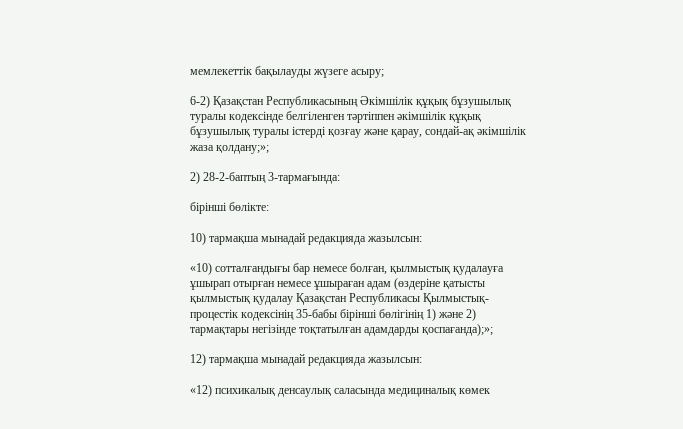мемлекеттік бақылауды жүзеге асыру;

6-2) Қазақстан Республикасының Əкімшілік құқық бұзушылық туралы кодексінде белгіленген тəртіппен əкімшілік құқық бұзушылық туралы істерді қозғау жəне қарау, сондай-ақ əкімшілік жаза қолдану;»;

2) 28-2-баптың 3-тармағында:

бірінші бөлікте:

10) тармақша мынадай редакцияда жазылсын:

«10) сотталғандығы бар немесе болған, қылмыстық қудалауға ұшырап отырған немесе ұшыраған адам (өздеріне қатысты қылмыстық қудалау Қазақстан Республикасы Қылмыстық-процестік кодексінің 35-бабы бірінші бөлігінің 1) жəне 2) тармақтары негізінде тоқтатылған адамдарды қоспағанда);»;

12) тармақша мынадай редакцияда жазылсын:

«12) психикалық денсаулық саласында медициналық көмек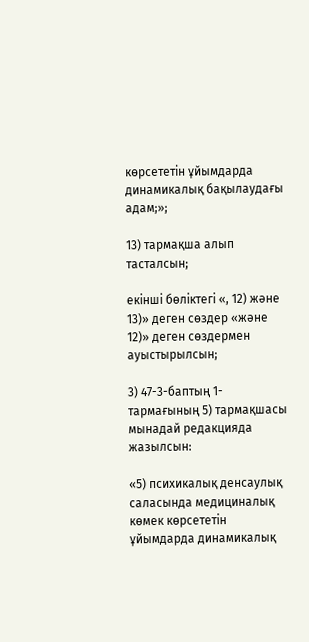көрсететін ұйымдарда динамикалық бақылаудағы адам;»;

13) тармақша алып тасталсын;

екінші бөліктегі «, 12) жəне 13)» деген сөздер «жəне 12)» деген сөздермен ауыстырылсын;

3) 47-3-баптың 1-тармағының 5) тармақшасы мынадай редакцияда жазылсын:

«5) психикалық денсаулық саласында медициналық көмек көрсететін ұйымдарда динамикалық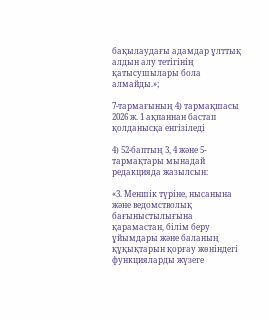бақылаудағы адамдар ұлттық алдын алу тетігінің қатысушылары бола алмайды.»;

7-тармағының 4) тармақшасы 2026 ж. 1 ақпаннан бастап қолданысқа енгізіледі

4) 52-баптың 3, 4 жəне 5-тармақтары мынадай редакцияда жазылсын:

«3. Меншік түріне, нысанына жəне ведомстволық бағыныстылығына қарамастан, білім беру ұйымдары жəне баланың құқықтарын қорғау жөніндегі функцияларды жүзеге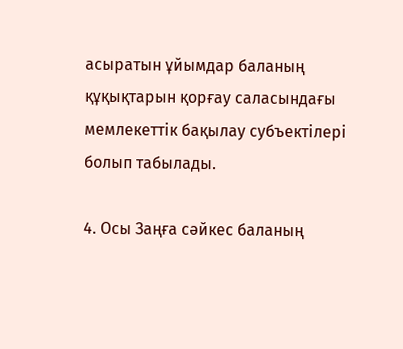асыратын ұйымдар баланың құқықтарын қорғау саласындағы мемлекеттік бақылау субъектілері болып табылады.

4. Осы Заңға сəйкес баланың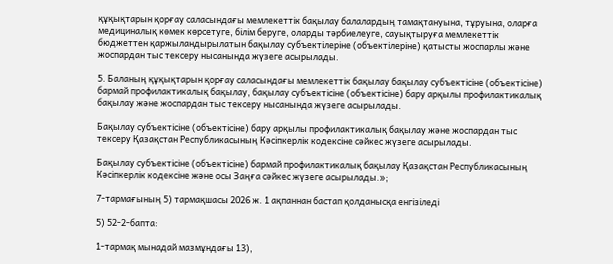құқықтарын қорғау саласындағы мемлекеттік бақылау балалардың тамақтануына, тұруына, оларға медициналық көмек көрсетуге, білім беруге, оларды тəрбиелеуге, сауықтыруға мемлекеттік бюджеттен қаржыландырылатын бақылау субъектілеріне (объектілеріне) қатысты жоспарлы жəне жоспардан тыс тексеру нысанында жүзеге асырылады.

5. Баланың құқықтарын қорғау саласындағы мемлекеттік бақылау бақылау субъектісіне (объектісіне) бармай профилактикалық бақылау, бақылау субъектісіне (объектісіне) бару арқылы профилактикалық бақылау жəне жоспардан тыс тексеру нысанында жүзеге асырылады.

Бақылау субъектісіне (объектісіне) бару арқылы профилактикалық бақылау жəне жоспардан тыс тексеру Қазақстан Республикасының Кəсіпкерлік кодексіне сəйкес жүзеге асырылады.

Бақылау субъектісіне (объектісіне) бармай профилактикалық бақылау Қазақстан Республикасының Кəсіпкерлік кодексіне жəне осы Заңға сəйкес жүзеге асырылады.»;

7-тармағының 5) тармақшасы 2026 ж. 1 ақпаннан бастап қолданысқа енгізіледі

5) 52-2-бапта:

1-тармақ мынадай мазмұндағы 13),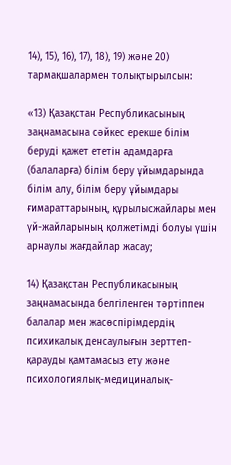14), 15), 16), 17), 18), 19) жəне 20) тармақшалармен толықтырылсын:

«13) Қазақстан Республикасының заңнамасына сəйкес ерекше білім беруді қажет ететін адамдарға (балаларға) білім беру ұйымдарында білім алу, білім беру ұйымдары ғимараттарының, құрылысжайлары мен үй-жайларының қолжетімді болуы үшін арнаулы жағдайлар жасау;

14) Қазақстан Республикасының заңнамасында белгіленген тəртіппен балалар мен жасөспірімдердің психикалық денсаулығын зерттеп-қарауды қамтамасыз ету жəне психологиялық-медициналық-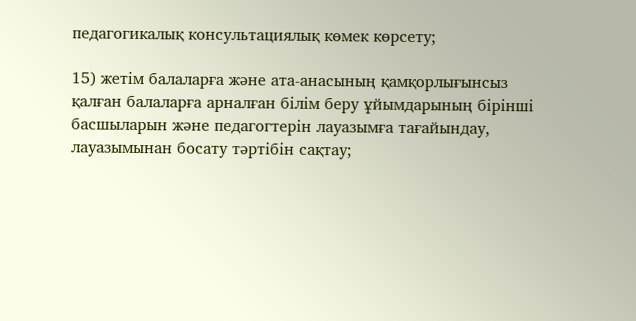педагогикалық консультациялық көмек көрсету;

15) жетім балаларға жəне ата-анасының қамқорлығынсыз қалған балаларға арналған білім беру ұйымдарының бірінші басшыларын жəне педагогтерін лауазымға тағайындау, лауазымынан босату тəртібін сақтау;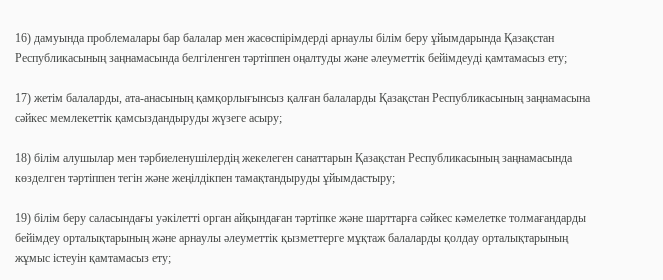16) дамуында проблемалары бар балалар мен жасөспірімдерді арнаулы білім беру ұйымдарында Қазақстан Республикасының заңнамасында белгіленген тəртіппен оңалтуды жəне əлеуметтік бейімдеуді қамтамасыз ету;

17) жетім балаларды, ата-анасының қамқорлығынсыз қалған балаларды Қазақстан Республикасының заңнамасына сəйкес мемлекеттік қамсыздандыруды жүзеге асыру;

18) білім алушылар мен тəрбиеленушілердің жекелеген санаттарын Қазақстан Республикасының заңнамасында көзделген тəртіппен тегін жəне жеңілдікпен тамақтандыруды ұйымдастыру;

19) білім беру саласындағы уəкілетті орган айқындаған тəртіпке жəне шарттарға сəйкес кəмелетке толмағандарды бейімдеу орталықтарының жəне арнаулы əлеуметтік қызметтерге мұқтаж балаларды қолдау орталықтарының жұмыс істеуін қамтамасыз ету;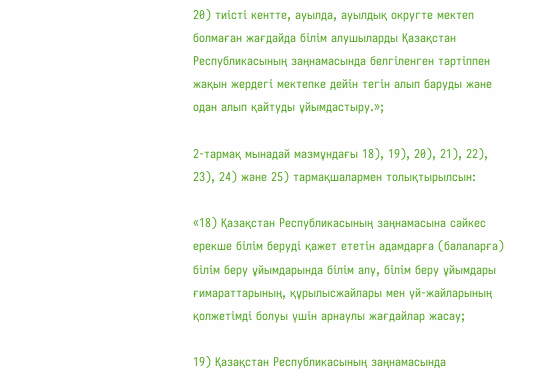20) тиістi кентте, ауылда, ауылдық округте мектеп болмаған жағдайда білім алушыларды Қазақстан Республикасының заңнамасында белгіленген тəртіппен жақын жердегі мектепке дейін тегін алып баруды жəне одан алып қайтуды ұйымдастыру.»;

2-тармақ мынадай мазмұндағы 18), 19), 20), 21), 22), 23), 24) жəне 25) тармақшалармен толықтырылсын:

«18) Қазақстан Республикасының заңнамасына сəйкес ерекше білім беруді қажет ететін адамдарға (балаларға) білім беру ұйымдарында білім алу, білім беру ұйымдары ғимараттарының, құрылысжайлары мен үй-жайларының қолжетімді болуы үшін арнаулы жағдайлар жасау;

19) Қазақстан Республикасының заңнамасында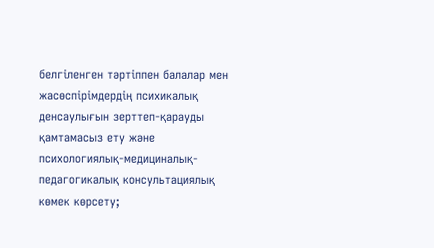белгіленген тəртіппен балалар мен жасөспірімдердің психикалық денсаулығын зерттеп-қарауды қамтамасыз ету жəне психологиялық-медициналық-педагогикалық консультациялық көмек көрсету;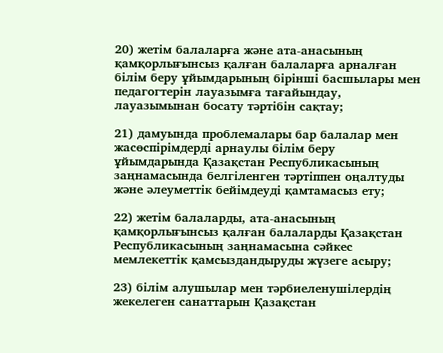20) жетім балаларға жəне ата-анасының қамқорлығынсыз қалған балаларға арналған білім беру ұйымдарының бірінші басшылары мен педагогтерін лауазымға тағайындау, лауазымынан босату тəртібін сақтау;

21) дамуында проблемалары бар балалар мен жасөспірімдерді арнаулы білім беру ұйымдарында Қазақстан Республикасының заңнамасында белгіленген тəртіппен оңалтуды жəне əлеуметтік бейімдеуді қамтамасыз ету;

22) жетім балаларды, ата-анасының қамқорлығынсыз қалған балаларды Қазақстан Республикасының заңнамасына сəйкес мемлекеттік қамсыздандыруды жүзеге асыру;

23) білім алушылар мен тəрбиеленушілердің жекелеген санаттарын Қазақстан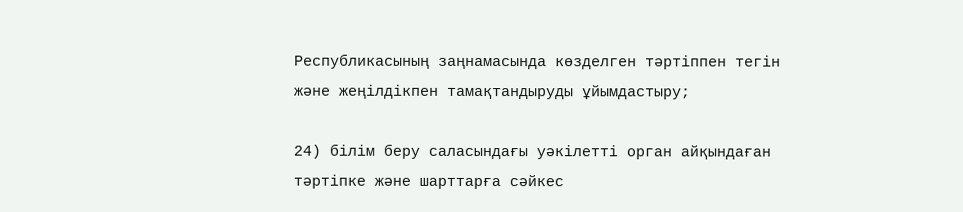Республикасының заңнамасында көзделген тəртіппен тегін жəне жеңілдікпен тамақтандыруды ұйымдастыру;

24) білім беру саласындағы уəкілетті орган айқындаған тəртіпке жəне шарттарға сəйкес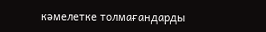кəмелетке толмағандарды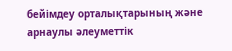бейімдеу орталықтарының жəне арнаулы əлеуметтік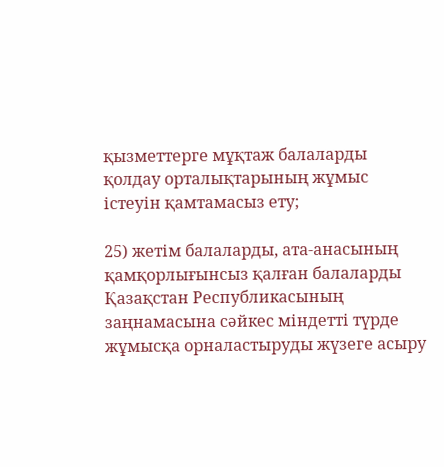қызметтерге мұқтаж балаларды қолдау орталықтарының жұмыс істеуін қамтамасыз ету;

25) жетім балаларды, ата-анасының қамқорлығынсыз қалған балаларды Қазақстан Республикасының заңнамасына сəйкес міндетті түрде жұмысқа орналастыруды жүзеге асыру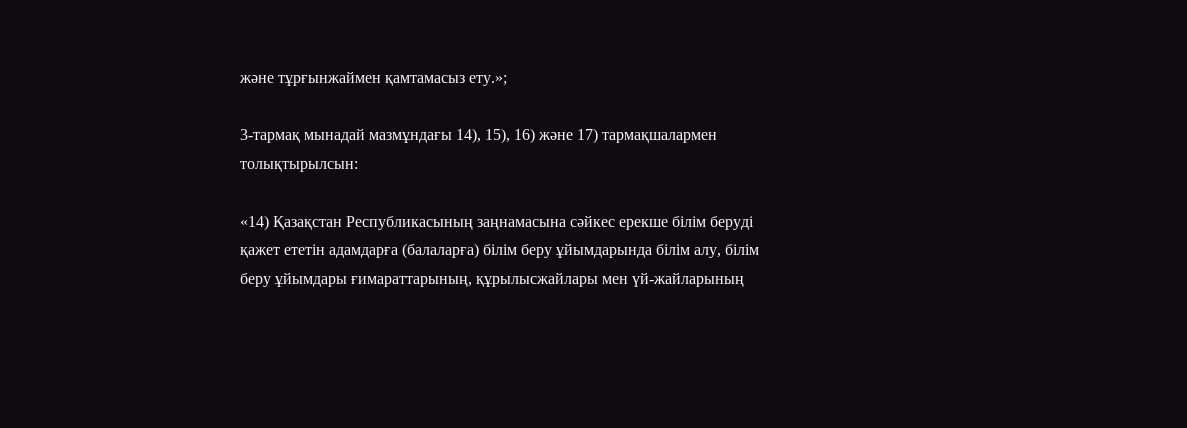жəне тұрғынжаймен қамтамасыз ету.»;

3-тармақ мынадай мазмұндағы 14), 15), 16) жəне 17) тармақшалармен толықтырылсын:

«14) Қазақстан Республикасының заңнамасына сəйкес ерекше білім беруді қажет ететін адамдарға (балаларға) білім беру ұйымдарында білім алу, білім беру ұйымдары ғимараттарының, құрылысжайлары мен үй-жайларының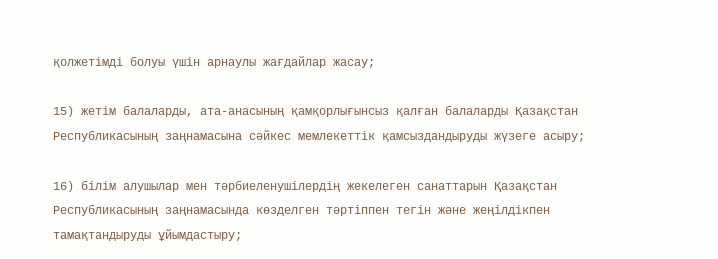қолжетімді болуы үшін арнаулы жағдайлар жасау;

15) жетім балаларды, ата-анасының қамқорлығынсыз қалған балаларды Қазақстан Республикасының заңнамасына сəйкес мемлекеттік қамсыздандыруды жүзеге асыру;

16) білім алушылар мен тəрбиеленушілердің жекелеген санаттарын Қазақстан Республикасының заңнамасында көзделген тəртіппен тегін жəне жеңілдікпен тамақтандыруды ұйымдастыру;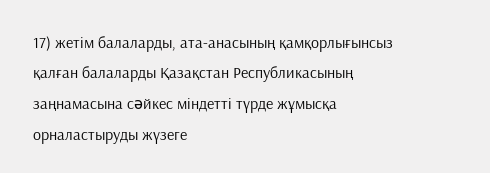17) жетім балаларды, ата-анасының қамқорлығынсыз қалған балаларды Қазақстан Республикасының заңнамасына сəйкес міндетті түрде жұмысқа орналастыруды жүзеге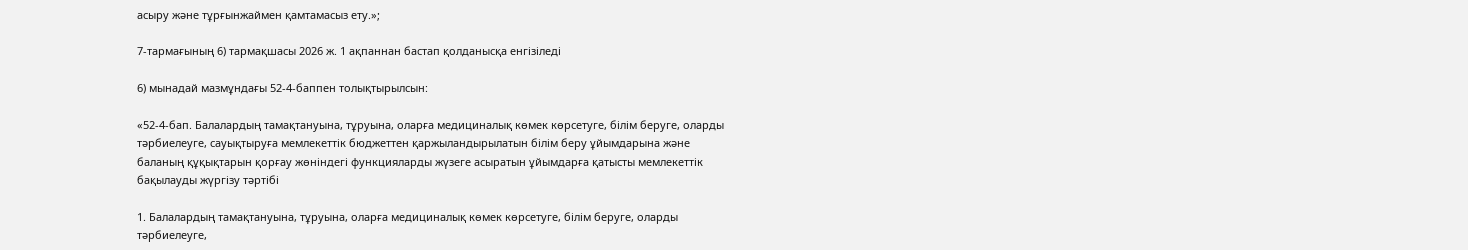асыру жəне тұрғынжаймен қамтамасыз ету.»;

7-тармағының 6) тармақшасы 2026 ж. 1 ақпаннан бастап қолданысқа енгізіледі

6) мынадай мазмұндағы 52-4-баппен толықтырылсын:

«52-4-бап. Балалардың тамақтануына, тұруына, оларға медициналық көмек көрсетуге, білім беруге, оларды тəрбиелеуге, сауықтыруға мемлекеттік бюджеттен қаржыландырылатын білім беру ұйымдарына жəне баланың құқықтарын қорғау жөніндегі функцияларды жүзеге асыратын ұйымдарға қатысты мемлекеттік бақылауды жүргізу тəртібі

1. Балалардың тамақтануына, тұруына, оларға медициналық көмек көрсетуге, білім беруге, оларды тəрбиелеуге,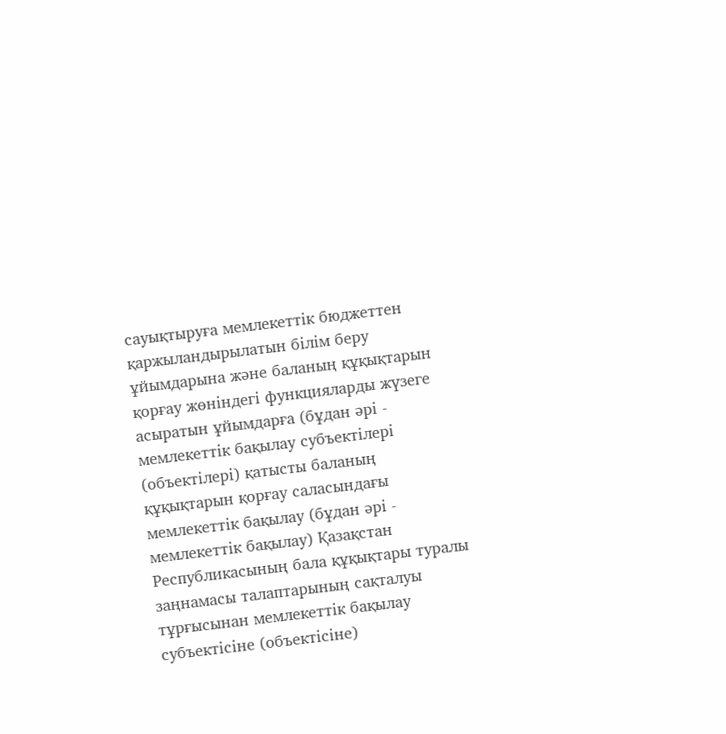сауықтыруға мемлекеттік бюджеттен қаржыландырылатын білім беру ұйымдарына жəне баланың құқықтарын қорғау жөніндегі функцияларды жүзеге асыратын ұйымдарға (бұдан əрі - мемлекеттік бақылау субъектілері (объектілері) қатысты баланың құқықтарын қорғау саласындағы мемлекеттік бақылау (бұдан əрі - мемлекеттік бақылау) Қазақстан Республикасының бала құқықтары туралы заңнамасы талаптарының сақталуы тұрғысынан мемлекеттік бақылау субъектісіне (объектісіне)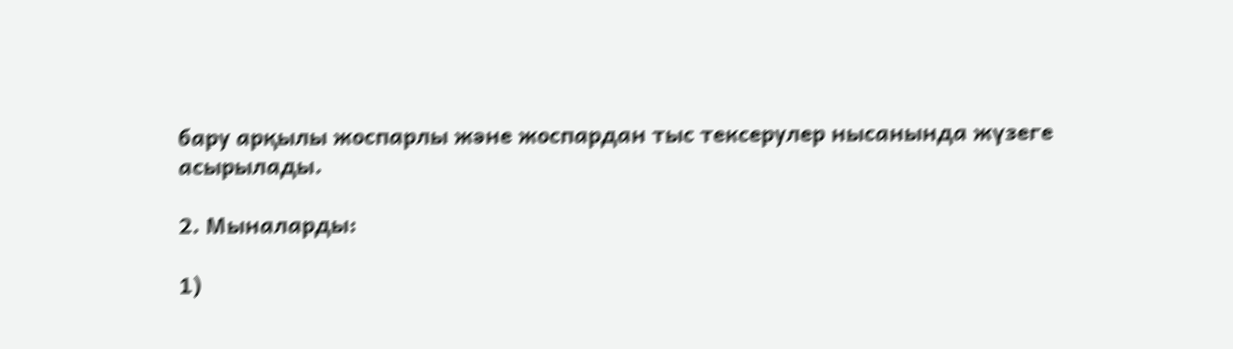бару арқылы жоспарлы жəне жоспардан тыс тексерулер нысанында жүзеге асырылады.

2. Мыналарды:

1)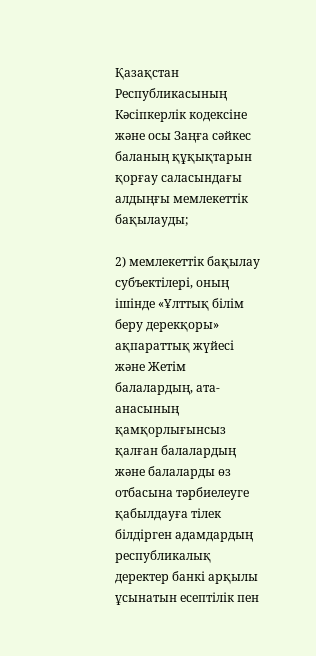Қазақстан Республикасының Кəсіпкерлік кодексіне жəне осы Заңға сəйкес баланың құқықтарын қорғау саласындағы алдыңғы мемлекеттік бақылауды;

2) мемлекеттік бақылау субъектілері, оның ішінде «Ұлттық білім беру дерекқоры» ақпараттық жүйесі жəне Жетім балалардың, ата-анасының қамқорлығынсыз қалған балалардың жəне балаларды өз отбасына тəрбиелеуге қабылдауға тілек білдірген адамдардың республикалық деректер банкі арқылы ұсынатын есептілік пен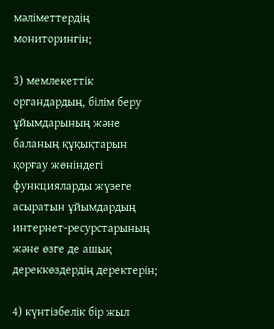мəліметтердің мониторингін;

3) мемлекеттік органдардың, білім беру ұйымдарының жəне баланың құқықтарын қорғау жөніндегі функцияларды жүзеге асыратын ұйымдардың интернет-ресурстарының жəне өзге де ашық дереккөздердің деректерін;

4) күнтізбелік бір жыл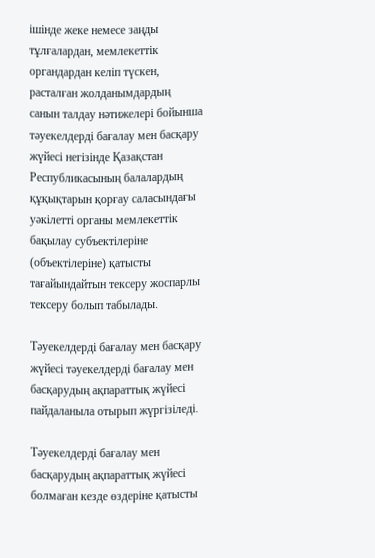ішінде жеке немесе заңды тұлғалардан, мемлекеттік органдардан келіп түскен, расталған жолданымдардың санын талдау нəтижелері бойынша тəуекелдерді бағалау мен басқару жүйесі негізінде Қазақстан Республикасының балалардың құқықтарын қорғау саласындағы уəкілетті органы мемлекеттік бақылау субъектілеріне (объектілеріне) қатысты тағайындайтын тексеру жоспарлы тексеру болып табылады.

Тəуекелдерді бағалау мен басқару жүйесі тəуекелдерді бағалау мен басқарудың ақпараттық жүйесі пайдаланыла отырып жүргізіледі.

Тəуекелдерді бағалау мен басқарудың ақпараттық жүйесі болмаған кезде өздеріне қатысты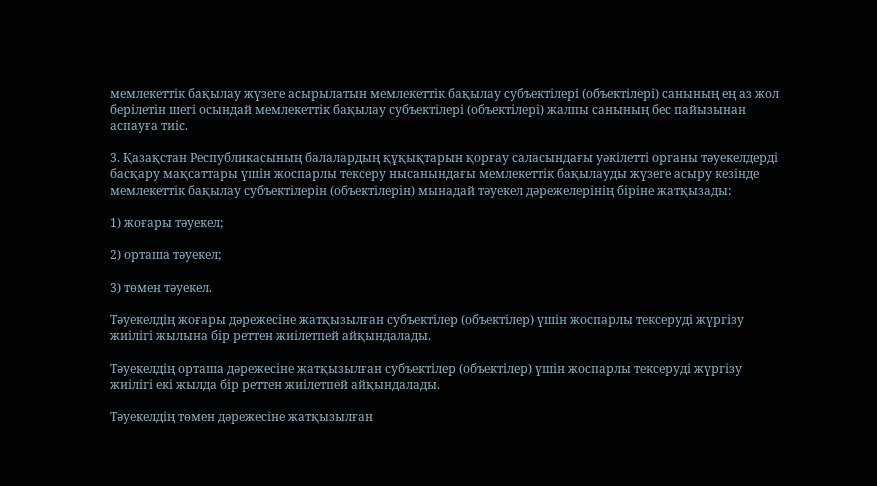мемлекеттік бақылау жүзеге асырылатын мемлекеттік бақылау субъектілері (объектілері) санының ең аз жол берілетін шегі осындай мемлекеттік бақылау субъектілері (объектілері) жалпы санының бес пайызынан аспауға тиіс.

3. Қазақстан Республикасының балалардың құқықтарын қорғау саласындағы уəкілетті органы тəуекелдерді басқару мақсаттары үшін жоспарлы тексеру нысанындағы мемлекеттік бақылауды жүзеге асыру кезінде мемлекеттік бақылау субъектілерін (объектілерін) мынадай тəуекел дəрежелерінің біріне жатқызады:

1) жоғары тəуекел;

2) орташа тəуекел;

3) төмен тəуекел.

Тəуекелдің жоғары дəрежесіне жатқызылған субъектілер (объектілер) үшін жоспарлы тексеруді жүргізу жиілігі жылына бір реттен жиілетпей айқындалады.

Тəуекелдің орташа дəрежесіне жатқызылған субъектілер (объектілер) үшін жоспарлы тексеруді жүргізу жиілігі екі жылда бір реттен жиілетпей айқындалады.

Тəуекелдің төмен дəрежесіне жатқызылған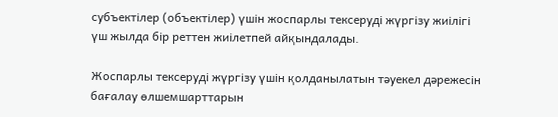субъектілер (объектілер) үшін жоспарлы тексеруді жүргізу жиілігі үш жылда бір реттен жиілетпей айқындалады.

Жоспарлы тексеруді жүргізу үшін қолданылатын тəуекел дəрежесін бағалау өлшемшарттарын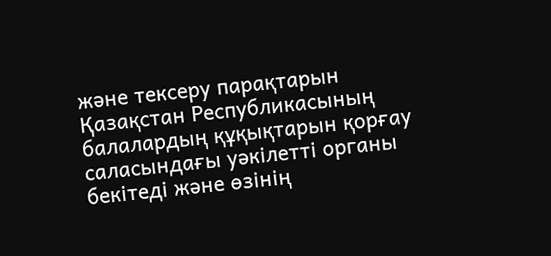жəне тексеру парақтарын Қазақстан Республикасының балалардың құқықтарын қорғау саласындағы уəкілетті органы бекітеді жəне өзінің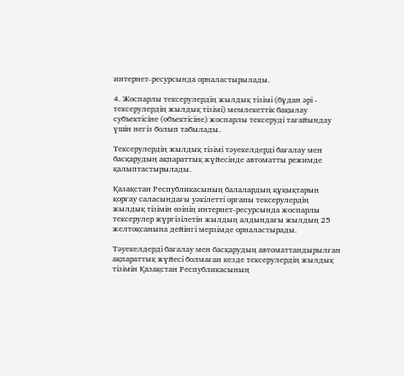интернет-ресурсында орналастырылады.

4. Жоспарлы тексерулердің жылдық тізімі (бұдан əрі - тексерулердің жылдық тізімі) мемлекеттік бақылау субъектісіне (объектісіне) жоспарлы тексеруді тағайындау үшін негіз болып табылады.

Тексерулердің жылдық тізімі тəуекелдерді бағалау мен басқарудың ақпараттық жүйесінде автоматты режимде қалыптастырылады.

Қазақстан Республикасының балалардың құқықтарын қорғау саласындағы уəкілетті органы тексерулердің жылдық тізімін өзінің интернет-ресурсында жоспарлы тексерулер жүргізілетін жылдың алдындағы жылдың 25 желтоқсанына дейінгі мерзімде орналастырады.

Тəуекелдерді бағалау мен басқарудың автоматтандырылған ақпараттық жүйесі болмаған кезде тексерулердің жылдық тізімін Қазақстан Республикасының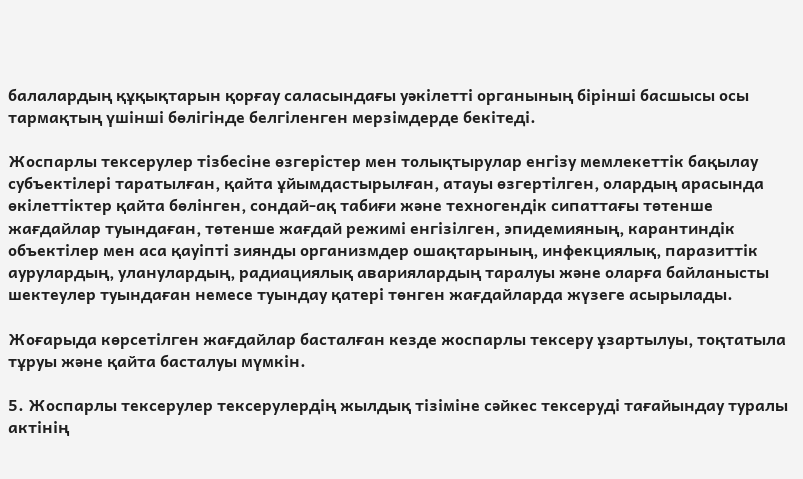балалардың құқықтарын қорғау саласындағы уəкілетті органының бірінші басшысы осы тармақтың үшінші бөлігінде белгіленген мерзімдерде бекітеді.

Жоспарлы тексерулер тізбесіне өзгерістер мен толықтырулар енгізу мемлекеттік бақылау субъектілері таратылған, қайта ұйымдастырылған, атауы өзгертілген, олардың арасында өкілеттіктер қайта бөлінген, сондай-ақ табиғи жəне техногендік сипаттағы төтенше жағдайлар туындаған, төтенше жағдай режимі енгізілген, эпидемияның, карантиндік объектілер мен аса қауіпті зиянды организмдер ошақтарының, инфекциялық, паразиттік аурулардың, уланулардың, радиациялық авариялардың таралуы жəне оларға байланысты шектеулер туындаған немесе туындау қатері төнген жағдайларда жүзеге асырылады.

Жоғарыда көрсетілген жағдайлар басталған кезде жоспарлы тексеру ұзартылуы, тоқтатыла тұруы жəне қайта басталуы мүмкін.

5. Жоспарлы тексерулер тексерулердің жылдық тізіміне сəйкес тексеруді тағайындау туралы актінің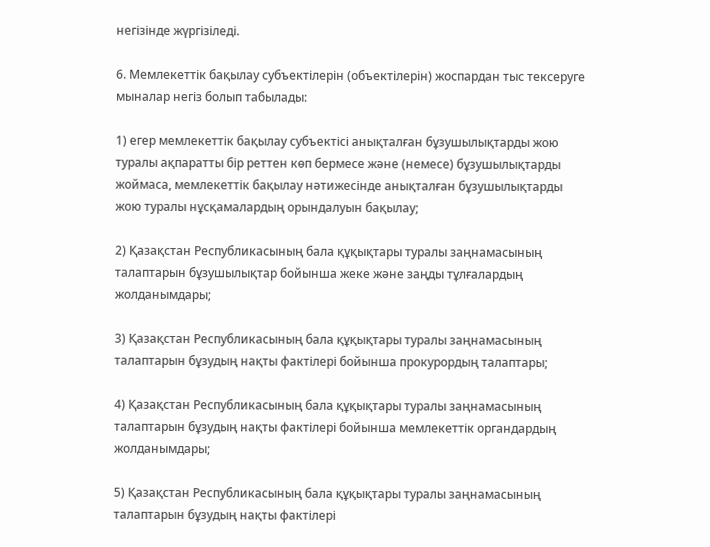негізінде жүргізіледі.

6. Мемлекеттік бақылау субъектілерін (объектілерін) жоспардан тыс тексеруге мыналар негіз болып табылады:

1) егер мемлекеттік бақылау субъектісі анықталған бұзушылықтарды жою туралы ақпаратты бір реттен көп бермесе жəне (немесе) бұзушылықтарды жоймаса, мемлекеттік бақылау нəтижесінде анықталған бұзушылықтарды жою туралы нұсқамалардың орындалуын бақылау;

2) Қазақстан Республикасының бала құқықтары туралы заңнамасының талаптарын бұзушылықтар бойынша жеке жəне заңды тұлғалардың жолданымдары;

3) Қазақстан Республикасының бала құқықтары туралы заңнамасының талаптарын бұзудың нақты фактілері бойынша прокурордың талаптары;

4) Қазақстан Республикасының бала құқықтары туралы заңнамасының талаптарын бұзудың нақты фактілері бойынша мемлекеттік органдардың жолданымдары;

5) Қазақстан Республикасының бала құқықтары туралы заңнамасының талаптарын бұзудың нақты фактілері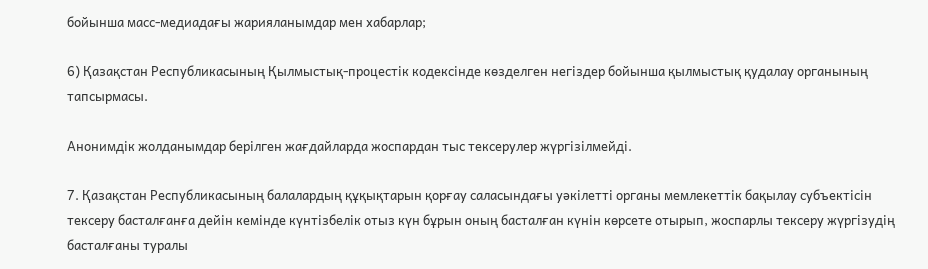бойынша масс-медиадағы жарияланымдар мен хабарлар;

6) Қазақстан Республикасының Қылмыстық-процестік кодексінде көзделген негіздер бойынша қылмыстық қудалау органының тапсырмасы.

Анонимдік жолданымдар берілген жағдайларда жоспардан тыс тексерулер жүргізілмейді.

7. Қазақстан Республикасының балалардың құқықтарын қорғау саласындағы уəкілетті органы мемлекеттік бақылау субъектісін тексеру басталғанға дейін кемінде күнтізбелік отыз күн бұрын оның басталған күнін көрсете отырып, жоспарлы тексеру жүргізудің басталғаны туралы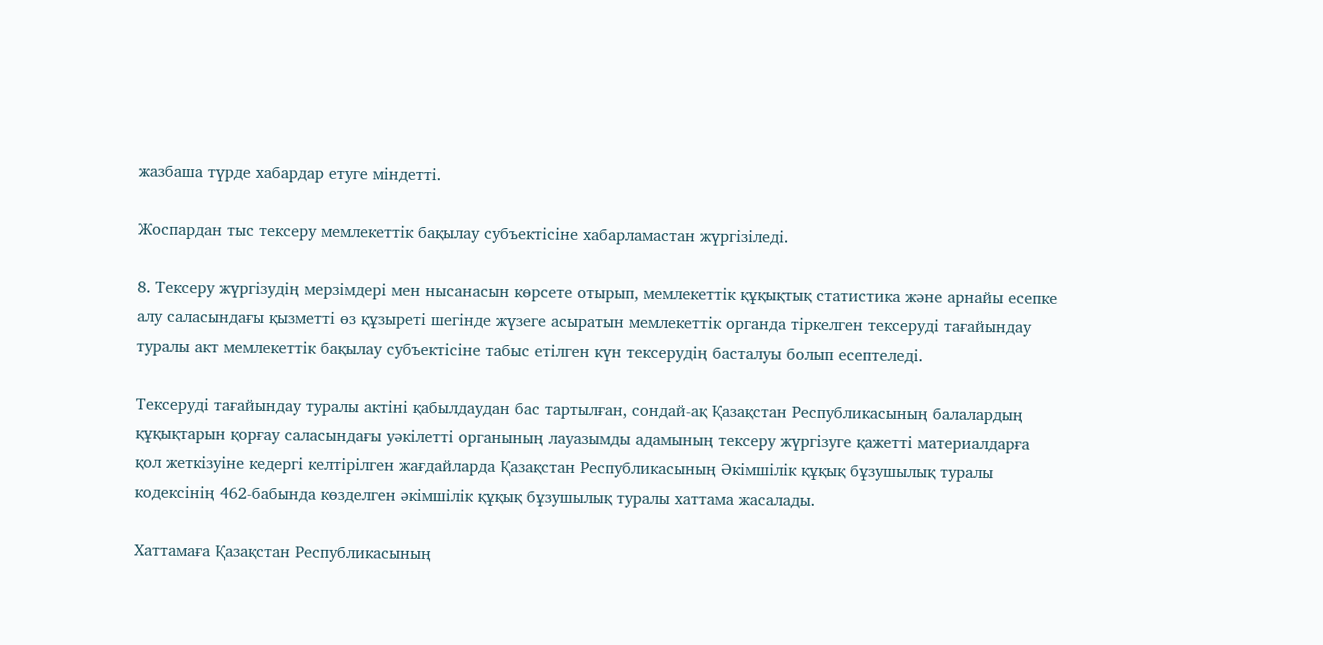жазбаша түрде хабардар етуге міндетті.

Жоспардан тыс тексеру мемлекеттік бақылау субъектісіне хабарламастан жүргізіледі.

8. Тексеру жүргізудің мерзімдері мен нысанасын көрсете отырып, мемлекеттік құқықтық статистика жəне арнайы есепке алу саласындағы қызметті өз құзыреті шегінде жүзеге асыратын мемлекеттік органда тіркелген тексеруді тағайындау туралы акт мемлекеттік бақылау субъектісіне табыс етілген күн тексерудің басталуы болып есептеледі.

Тексеруді тағайындау туралы актіні қабылдаудан бас тартылған, сондай-ақ Қазақстан Республикасының балалардың құқықтарын қорғау саласындағы уəкілетті органының лауазымды адамының тексеру жүргізуге қажетті материалдарға қол жеткізуіне кедергі келтірілген жағдайларда Қазақстан Республикасының Əкімшілік құқық бұзушылық туралы кодексінің 462-бабында көзделген əкімшілік құқық бұзушылық туралы хаттама жасалады.

Хаттамаға Қазақстан Республикасының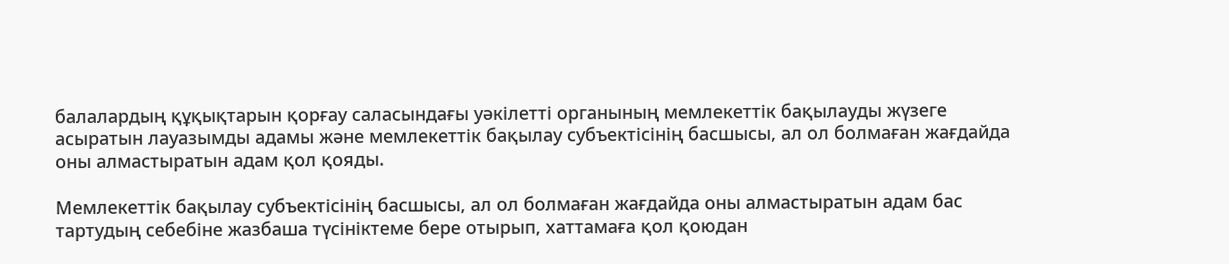балалардың құқықтарын қорғау саласындағы уəкілетті органының мемлекеттік бақылауды жүзеге асыратын лауазымды адамы жəне мемлекеттік бақылау субъектісінің басшысы, ал ол болмаған жағдайда оны алмастыратын адам қол қояды.

Мемлекеттік бақылау субъектісінің басшысы, ал ол болмаған жағдайда оны алмастыратын адам бас тартудың себебіне жазбаша түсініктеме бере отырып, хаттамаға қол қоюдан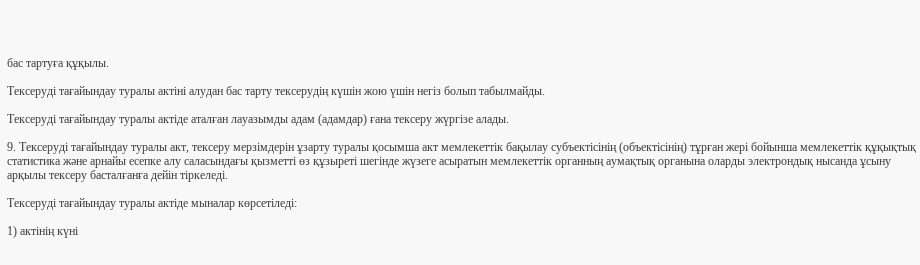бас тартуға құқылы.

Тексеруді тағайындау туралы актіні алудан бас тарту тексерудің күшін жою үшін негіз болып табылмайды.

Тексеруді тағайындау туралы актіде аталған лауазымды адам (адамдар) ғана тексеру жүргізе алады.

9. Тексеруді тағайындау туралы акт, тексеру мерзімдерін ұзарту туралы қосымша акт мемлекеттік бақылау субъектісінің (объектісінің) тұрған жері бойынша мемлекеттік құқықтық статистика жəне арнайы есепке алу саласындағы қызметті өз құзыреті шегінде жүзеге асыратын мемлекеттік органның аумақтық органына оларды электрондық нысанда ұсыну арқылы тексеру басталғанға дейін тіркеледі.

Тексеруді тағайындау туралы актіде мыналар көрсетіледі:

1) актінің күні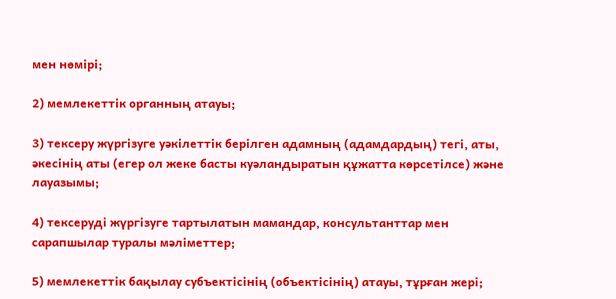мен нөмірі;

2) мемлекеттік органның атауы;

3) тексеру жүргізуге уəкілеттік берілген адамның (адамдардың) тегі, аты, əкесінің аты (егер ол жеке басты куəландыратын құжатта көрсетілсе) жəне лауазымы;

4) тексеруді жүргізуге тартылатын мамандар, консультанттар мен сарапшылар туралы мəліметтер;

5) мемлекеттік бақылау субъектісінің (объектісінің) атауы, тұрған жері;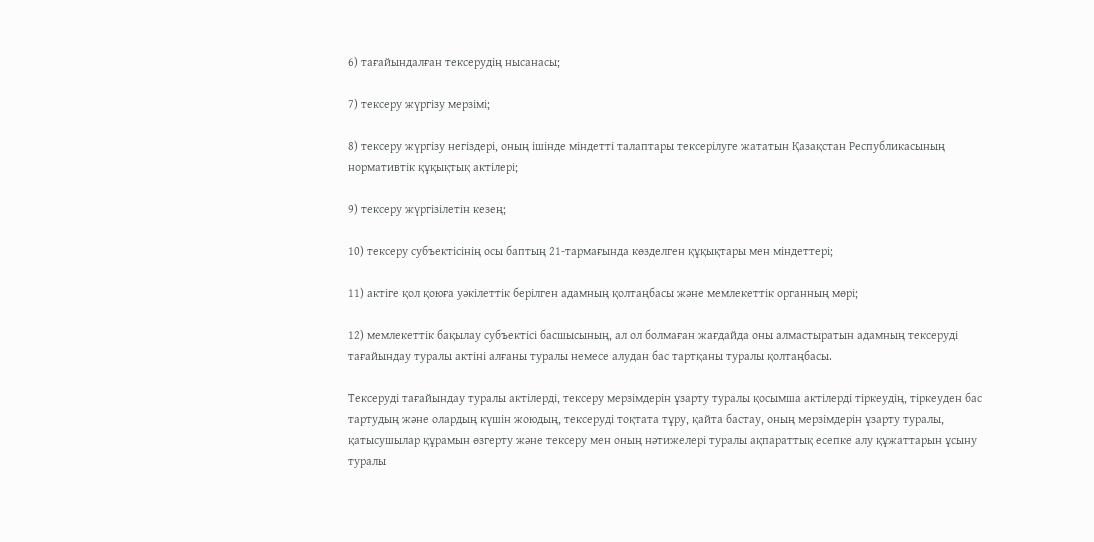6) тағайындалған тексерудің нысанасы;

7) тексеру жүргізу мерзімі;

8) тексеру жүргізу негіздері, оның ішінде міндетті талаптары тексерілуге жататын Қазақстан Республикасының нормативтік құқықтық актілері;

9) тексеру жүргізілетін кезең;

10) тексеру субъектісінің осы баптың 21-тармағында көзделген құқықтары мен міндеттері;

11) актіге қол қоюға уəкілеттік берілген адамның қолтаңбасы жəне мемлекеттік органның мөрі;

12) мемлекеттік бақылау субъектісі басшысының, ал ол болмаған жағдайда оны алмастыратын адамның тексеруді тағайындау туралы актіні алғаны туралы немесе алудан бас тартқаны туралы қолтаңбасы.

Тексеруді тағайындау туралы актілерді, тексеру мерзімдерін ұзарту туралы қосымша актілерді тіркеудің, тіркеуден бас тартудың жəне олардың күшін жоюдың, тексеруді тоқтата тұру, қайта бастау, оның мерзімдерін ұзарту туралы, қатысушылар құрамын өзгерту жəне тексеру мен оның нəтижелерi туралы ақпараттық есепке алу құжаттарын ұсыну туралы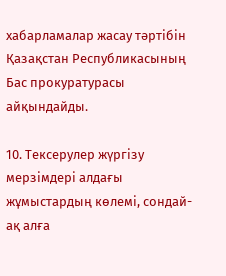хабарламалар жасау тəртібін Қазақстан Республикасының Бас прокуратурасы айқындайды.

10. Тексерулер жүргізу мерзімдері алдағы жұмыстардың көлемі, сондай-ақ алға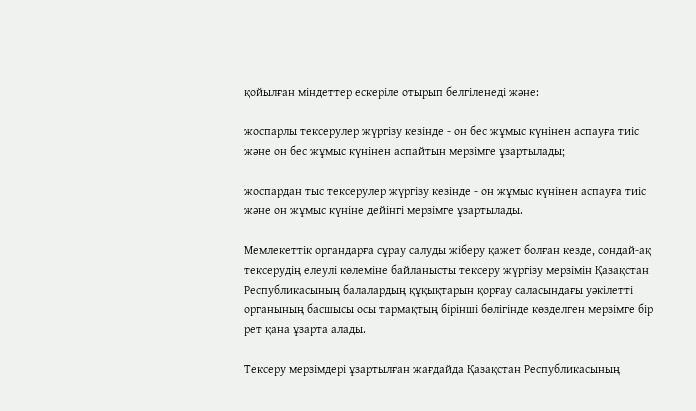қойылған міндеттер ескеріле отырып белгіленеді жəне:

жоспарлы тексерулер жүргізу кезінде - он бес жұмыс күнінен аспауға тиіс жəне он бес жұмыс күнінен аспайтын мерзімге ұзартылады;

жоспардан тыс тексерулер жүргізу кезінде - он жұмыс күнінен аспауға тиіс жəне он жұмыс күніне дейінгі мерзімге ұзартылады.

Мемлекеттік органдарға сұрау салуды жіберу қажет болған кезде, сондай-ақ тексерудің елеулі көлеміне байланысты тексеру жүргізу мерзімін Қазақстан Республикасының балалардың құқықтарын қорғау саласындағы уəкілетті органының басшысы осы тармақтың бірінші бөлігінде көзделген мерзімге бір рет қана ұзарта алады.

Тексеру мерзімдері ұзартылған жағдайда Қазақстан Республикасының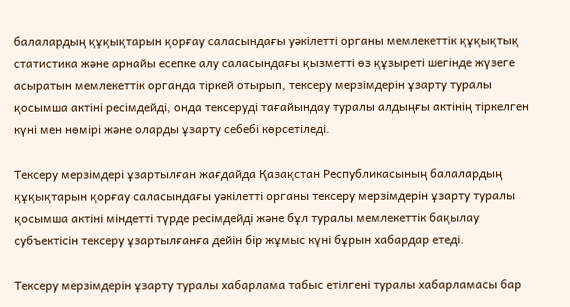балалардың құқықтарын қорғау саласындағы уəкілетті органы мемлекеттік құқықтық статистика жəне арнайы есепке алу саласындағы қызметті өз құзыреті шегінде жүзеге асыратын мемлекеттік органда тіркей отырып, тексеру мерзімдерін ұзарту туралы қосымша актіні ресімдейді, онда тексеруді тағайындау туралы алдыңғы актінің тіркелген күні мен нөмірі жəне оларды ұзарту себебі көрсетіледі.

Тексеру мерзімдері ұзартылған жағдайда Қазақстан Республикасының балалардың құқықтарын қорғау саласындағы уəкілетті органы тексеру мерзімдерін ұзарту туралы қосымша актіні міндетті түрде ресімдейді жəне бұл туралы мемлекеттік бақылау субъектісін тексеру ұзартылғанға дейін бір жұмыс күні бұрын хабардар етеді.

Тексеру мерзімдерін ұзарту туралы хабарлама табыс етілгені туралы хабарламасы бар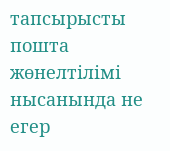тапсырысты пошта жөнелтілімі нысанында не егер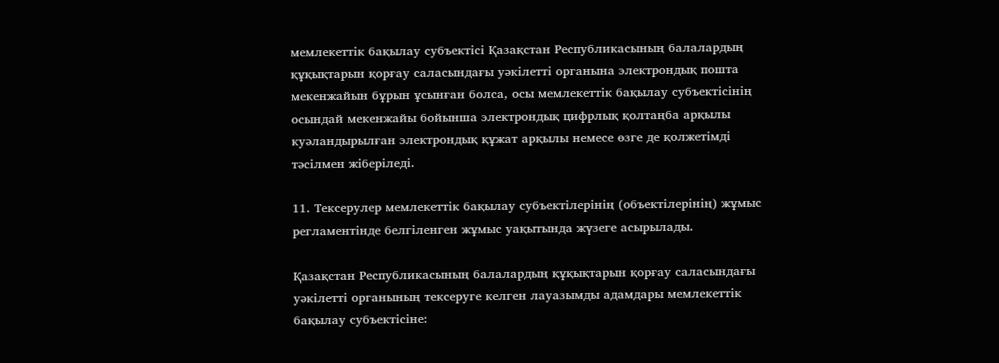мемлекеттік бақылау субъектісі Қазақстан Республикасының балалардың құқықтарын қорғау саласындағы уəкілетті органына электрондық пошта мекенжайын бұрын ұсынған болса, осы мемлекеттік бақылау субъектісінің осындай мекенжайы бойынша электрондық цифрлық қолтаңба арқылы куəландырылған электрондық құжат арқылы немесе өзге де қолжетімді тəсілмен жіберіледі.

11. Тексерулер мемлекеттік бақылау субъектілерінің (объектілерінің) жұмыс регламентінде белгіленген жұмыс уақытында жүзеге асырылады.

Қазақстан Республикасының балалардың құқықтарын қорғау саласындағы уəкілетті органының тексеруге келген лауазымды адамдары мемлекеттік бақылау субъектісіне: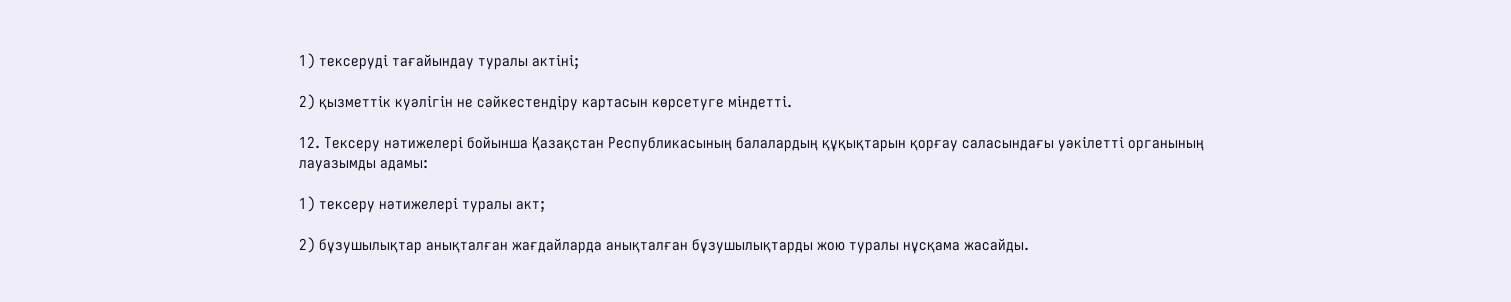1) тексеруді тағайындау туралы актіні;

2) қызметтік куəлігін не сəйкестендіру картасын көрсетуге міндетті.

12. Тексеру нəтижелері бойынша Қазақстан Республикасының балалардың құқықтарын қорғау саласындағы уəкілетті органының лауазымды адамы:

1) тексеру нəтижелері туралы акт;

2) бұзушылықтар анықталған жағдайларда анықталған бұзушылықтарды жою туралы нұсқама жасайды.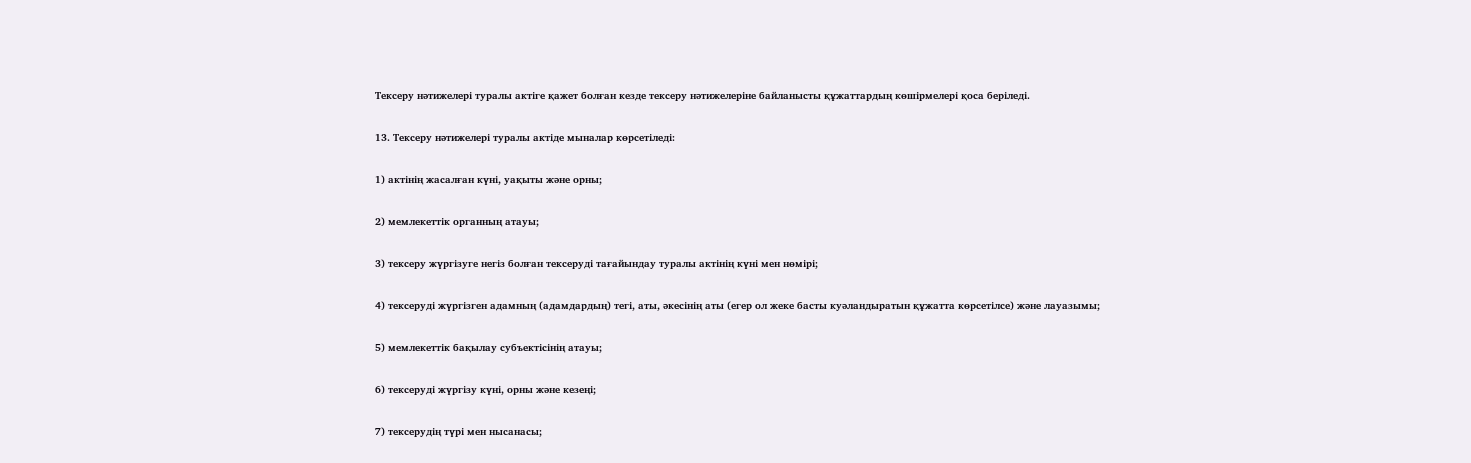Тексеру нəтижелері туралы актіге қажет болған кезде тексеру нəтижелеріне байланысты құжаттардың көшірмелері қоса беріледі.

13. Тексеру нəтижелері туралы актіде мыналар көрсетіледі:

1) актінің жасалған күні, уақыты жəне орны;

2) мемлекеттік органның атауы;

3) тексеру жүргізуге негіз болған тексеруді тағайындау туралы актінің күні мен нөмірі;

4) тексеруді жүргізген адамның (адамдардың) тегі, аты, əкесінің аты (егер ол жеке басты куəландыратын құжатта көрсетілсе) жəне лауазымы;

5) мемлекеттік бақылау субъектісінің атауы;

6) тексеруді жүргізу күні, орны жəне кезеңі;

7) тексерудің түрі мен нысанасы;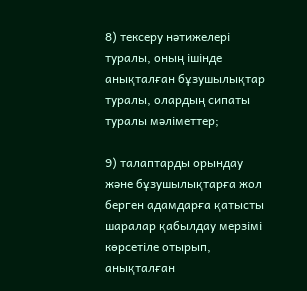8) тексеру нəтижелері туралы, оның ішінде анықталған бұзушылықтар туралы, олардың сипаты туралы мəліметтер;

9) талаптарды орындау жəне бұзушылықтарға жол берген адамдарға қатысты шаралар қабылдау мерзімі көрсетіле отырып, анықталған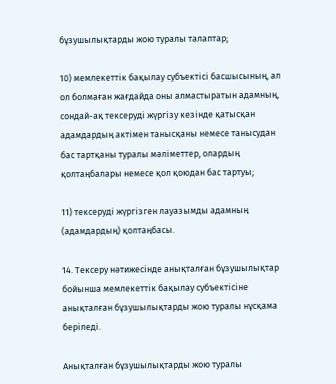бұзушылықтарды жою туралы талаптар;

10) мемлекеттік бақылау субъектісі басшысының, ал ол болмаған жағдайда оны алмастыратын адамның, сондай-ақ тексеруді жүргізу кезінде қатысқан адамдардың актімен танысқаны немесе танысудан бас тартқаны туралы мəліметтер, олардың қолтаңбалары немесе қол қоюдан бас тартуы;

11) тексеруді жүргізген лауазымды адамның (адамдардың) қолтаңбасы.

14. Тексеру нəтижесінде анықталған бұзушылықтар бойынша мемлекеттік бақылау субъектісіне анықталған бұзушылықтарды жою туралы нұсқама беріледі.

Анықталған бұзушылықтарды жою туралы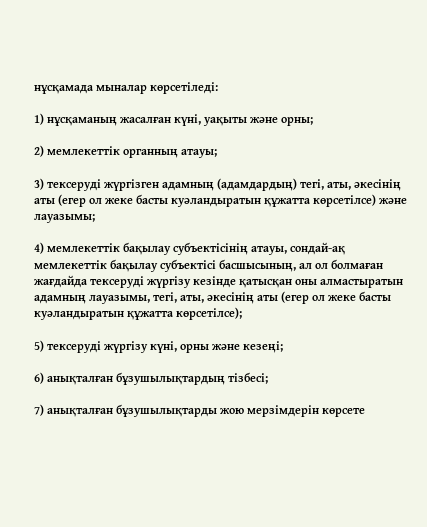нұсқамада мыналар көрсетіледі:

1) нұсқаманың жасалған күні, уақыты жəне орны;

2) мемлекеттік органның атауы;

3) тексеруді жүргізген адамның (адамдардың) тегі, аты, əкесінің аты (егер ол жеке басты куəландыратын құжатта көрсетілсе) жəне лауазымы;

4) мемлекеттік бақылау субъектісінің атауы, сондай-ақ мемлекеттік бақылау субъектісі басшысының, ал ол болмаған жағдайда тексеруді жүргізу кезінде қатысқан оны алмастыратын адамның лауазымы, тегі, аты, əкесінің аты (егер ол жеке басты куəландыратын құжатта көрсетілсе);

5) тексеруді жүргізу күні, орны жəне кезеңі;

6) анықталған бұзушылықтардың тізбесі;

7) анықталған бұзушылықтарды жою мерзімдерін көрсете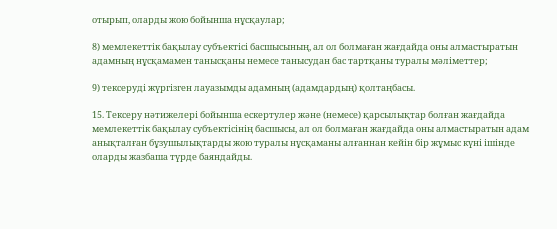отырып, оларды жою бойынша нұсқаулар;

8) мемлекеттік бақылау субъектісі басшысының, ал ол болмаған жағдайда оны алмастыратын адамның нұсқамамен танысқаны немесе танысудан бас тартқаны туралы мəліметтер;

9) тексеруді жүргізген лауазымды адамның (адамдардың) қолтаңбасы.

15. Тексеру нəтижелері бойынша ескертулер жəне (немесе) қарсылықтар болған жағдайда мемлекеттік бақылау субъектісінің басшысы, ал ол болмаған жағдайда оны алмастыратын адам анықталған бұзушылықтарды жою туралы нұсқаманы алғаннан кейін бір жұмыс күні ішінде оларды жазбаша түрде баяндайды.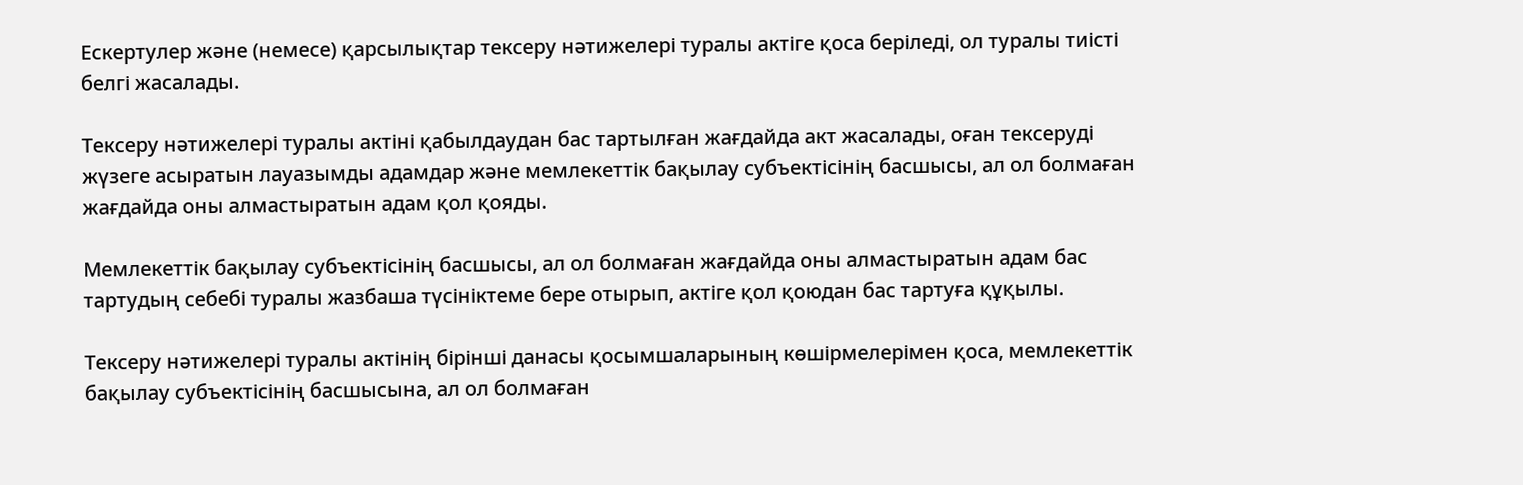Ескертулер жəне (немесе) қарсылықтар тексеру нəтижелері туралы актіге қоса беріледі, ол туралы тиісті белгі жасалады.

Тексеру нəтижелері туралы актіні қабылдаудан бас тартылған жағдайда акт жасалады, оған тексеруді жүзеге асыратын лауазымды адамдар жəне мемлекеттік бақылау субъектісінің басшысы, ал ол болмаған жағдайда оны алмастыратын адам қол қояды.

Мемлекеттік бақылау субъектісінің басшысы, ал ол болмаған жағдайда оны алмастыратын адам бас тартудың себебі туралы жазбаша түсініктеме бере отырып, актіге қол қоюдан бас тартуға құқылы.

Тексеру нəтижелері туралы актінің бірінші данасы қосымшаларының көшірмелерімен қоса, мемлекеттік бақылау субъектісінің басшысына, ал ол болмаған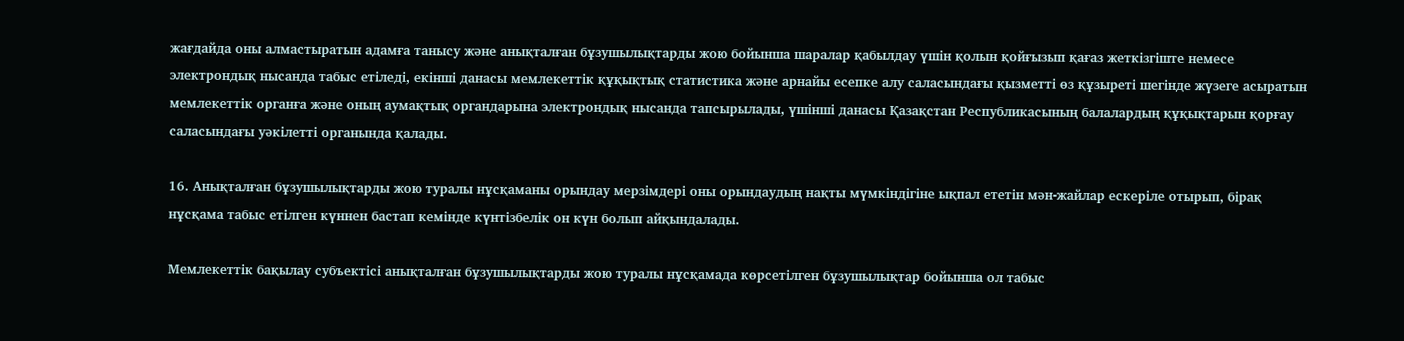жағдайда оны алмастыратын адамға танысу жəне анықталған бұзушылықтарды жою бойынша шаралар қабылдау үшін қолын қойғызып қағаз жеткізгіште немесе электрондық нысанда табыс етіледі, екінші данасы мемлекеттік құқықтық статистика жəне арнайы есепке алу саласындағы қызметті өз құзыреті шегінде жүзеге асыратын мемлекеттік органға жəне оның аумақтық органдарына электрондық нысанда тапсырылады, үшінші данасы Қазақстан Республикасының балалардың құқықтарын қорғау саласындағы уəкілетті органында қалады.

16. Анықталған бұзушылықтарды жою туралы нұсқаманы орындау мерзімдері оны орындаудың нақты мүмкіндігіне ықпал ететін мəн-жайлар ескеріле отырып, бірақ нұсқама табыс етілген күннен бастап кемінде күнтізбелік он күн болып айқындалады.

Мемлекеттік бақылау субъектісі анықталған бұзушылықтарды жою туралы нұсқамада көрсетілген бұзушылықтар бойынша ол табыс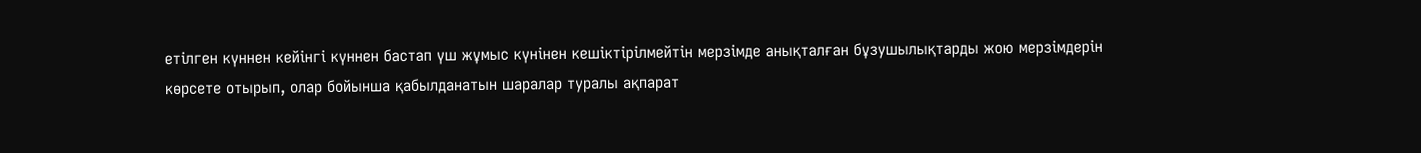етілген күннен кейінгі күннен бастап үш жұмыс күнінен кешіктірілмейтін мерзімде анықталған бұзушылықтарды жою мерзімдерін көрсете отырып, олар бойынша қабылданатын шаралар туралы ақпарат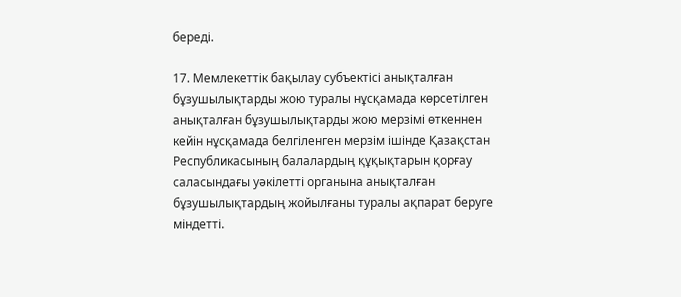береді.

17. Мемлекеттік бақылау субъектісі анықталған бұзушылықтарды жою туралы нұсқамада көрсетілген анықталған бұзушылықтарды жою мерзімі өткеннен кейін нұсқамада белгіленген мерзім ішінде Қазақстан Республикасының балалардың құқықтарын қорғау саласындағы уəкілетті органына анықталған бұзушылықтардың жойылғаны туралы ақпарат беруге міндетті.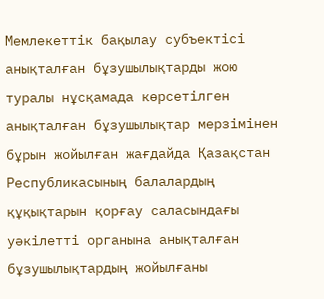Мемлекеттік бақылау субъектісі анықталған бұзушылықтарды жою туралы нұсқамада көрсетілген анықталған бұзушылықтар мерзімінен бұрын жойылған жағдайда Қазақстан Республикасының балалардың құқықтарын қорғау саласындағы уəкілетті органына анықталған бұзушылықтардың жойылғаны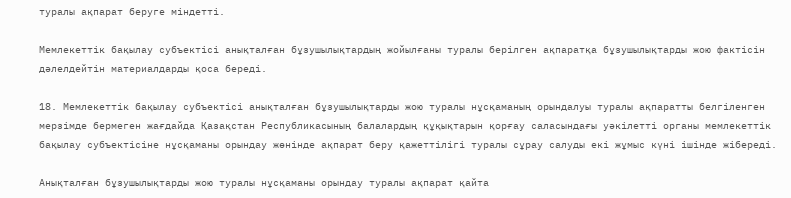туралы ақпарат беруге міндетті.

Мемлекеттік бақылау субъектісі анықталған бұзушылықтардың жойылғаны туралы берілген ақпаратқа бұзушылықтарды жою фактісін дəлелдейтін материалдарды қоса береді.

18. Мемлекеттік бақылау субъектісі анықталған бұзушылықтарды жою туралы нұсқаманың орындалуы туралы ақпаратты белгіленген мерзімде бермеген жағдайда Қазақстан Республикасының балалардың құқықтарын қорғау саласындағы уəкілетті органы мемлекеттік бақылау субъектісіне нұсқаманы орындау жөнінде ақпарат беру қажеттілігі туралы сұрау салуды екі жұмыс күні ішінде жібереді.

Анықталған бұзушылықтарды жою туралы нұсқаманы орындау туралы ақпарат қайта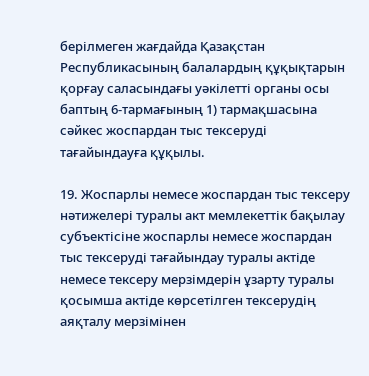берілмеген жағдайда Қазақстан Республикасының балалардың құқықтарын қорғау саласындағы уəкілетті органы осы баптың 6-тармағының 1) тармақшасына сəйкес жоспардан тыс тексеруді тағайындауға құқылы.

19. Жоспарлы немесе жоспардан тыс тексеру нəтижелері туралы акт мемлекеттік бақылау субъектісіне жоспарлы немесе жоспардан тыс тексеруді тағайындау туралы актіде немесе тексеру мерзімдерін ұзарту туралы қосымша актіде көрсетілген тексерудің аяқталу мерзімінен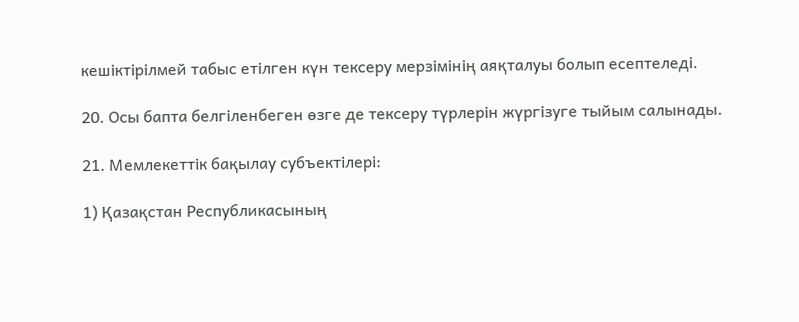кешіктірілмей табыс етілген күн тексеру мерзімінің аяқталуы болып есептеледі.

20. Осы бапта белгіленбеген өзге де тексеру түрлерін жүргізуге тыйым салынады.

21. Мемлекеттік бақылау субъектілері:

1) Қазақстан Республикасының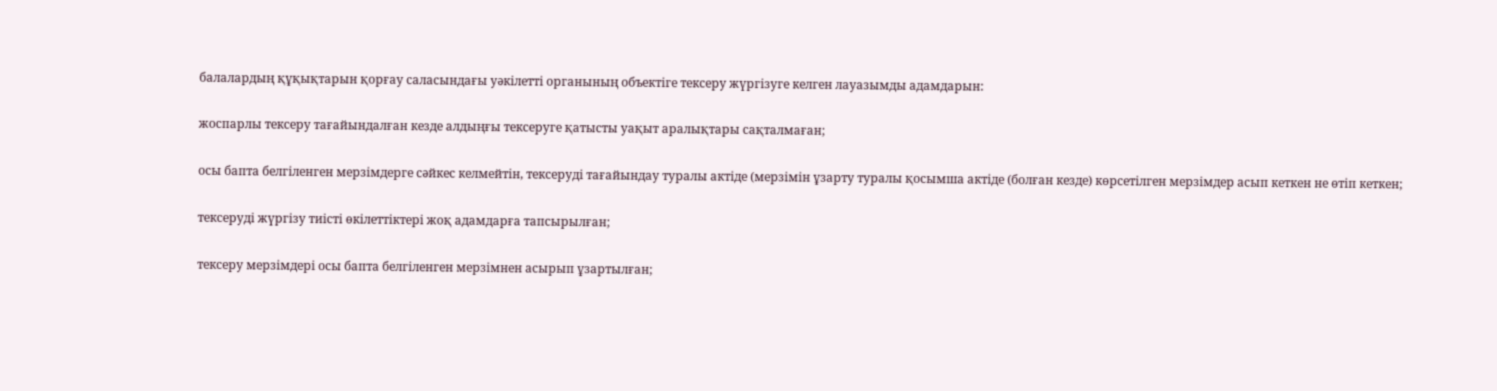балалардың құқықтарын қорғау саласындағы уəкілетті органының объектіге тексеру жүргізуге келген лауазымды адамдарын:

жоспарлы тексеру тағайындалған кезде алдыңғы тексеруге қатысты уақыт аралықтары сақталмаған;

осы бапта белгіленген мерзімдерге сəйкес келмейтін, тексеруді тағайындау туралы актіде (мерзімін ұзарту туралы қосымша актіде (болған кезде) көрсетілген мерзімдер асып кеткен не өтіп кеткен;

тексеруді жүргізу тиісті өкілеттіктері жоқ адамдарға тапсырылған;

тексеру мерзімдері осы бапта белгіленген мерзімнен асырып ұзартылған;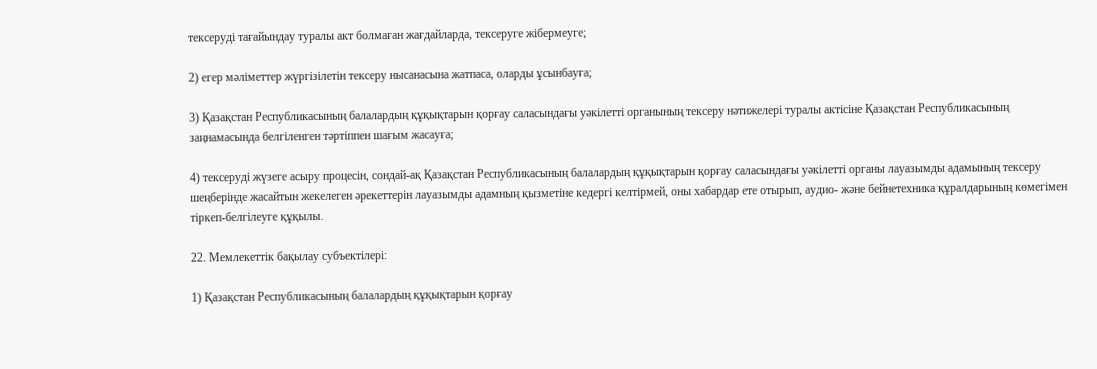тексеруді тағайындау туралы акт болмаған жағдайларда, тексеруге жібермеуге;

2) егер мəліметтер жүргізілетін тексеру нысанасына жатпаса, оларды ұсынбауға;

3) Қазақстан Республикасының балалардың құқықтарын қорғау саласындағы уəкілетті органының тексеру нəтижелері туралы актісіне Қазақстан Республикасының заңнамасында белгіленген тəртіппен шағым жасауға;

4) тексеруді жүзеге асыру процесін, сондай-ақ Қазақстан Республикасының балалардың құқықтарын қорғау саласындағы уəкілетті органы лауазымды адамының тексеру шеңберінде жасайтын жекелеген əрекеттерін лауазымды адамның қызметіне кедергі келтірмей, оны хабардар ете отырып, аудио- жəне бейнетехника құралдарының көмегімен тіркеп-белгілеуге құқылы.

22. Мемлекеттік бақылау субъектілері:

1) Қазақстан Республикасының балалардың құқықтарын қорғау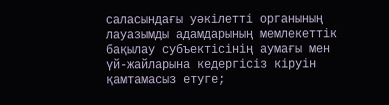саласындағы уəкілетті органының лауазымды адамдарының мемлекеттік бақылау субъектісінің аумағы мен үй-жайларына кедергісіз кіруін қамтамасыз етуге;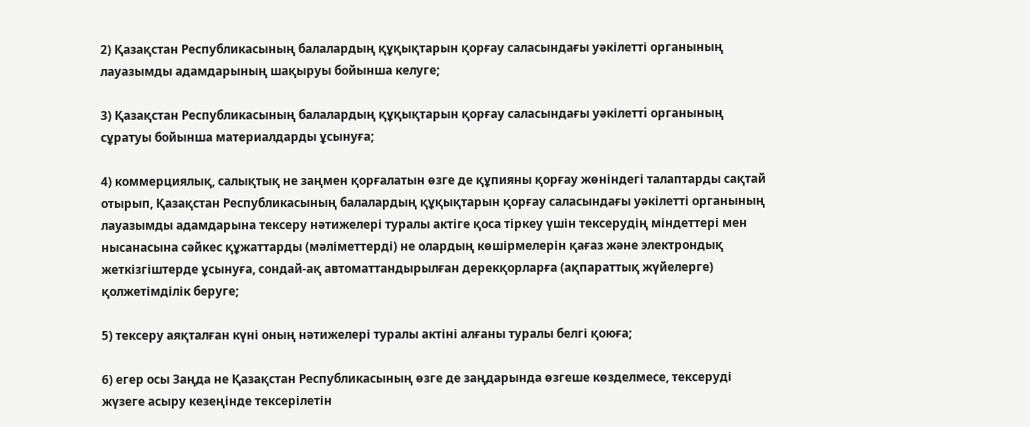2) Қазақстан Республикасының балалардың құқықтарын қорғау саласындағы уəкілетті органының лауазымды адамдарының шақыруы бойынша келуге;

3) Қазақстан Республикасының балалардың құқықтарын қорғау саласындағы уəкілеттi органының сұратуы бойынша материалдарды ұсынуға;

4) коммерциялық, салықтық не заңмен қорғалатын өзге де құпияны қорғау жөніндегі талаптарды сақтай отырып, Қазақстан Республикасының балалардың құқықтарын қорғау саласындағы уəкілетті органының лауазымды адамдарына тексеру нəтижелері туралы актіге қоса тіркеу үшін тексерудің міндеттері мен нысанасына сəйкес құжаттарды (мəліметтерді) не олардың көшірмелерін қағаз жəне электрондық жеткізгіштерде ұсынуға, сондай-ақ автоматтандырылған дерекқорларға (ақпараттық жүйелерге) қолжетімділік беруге;

5) тексеру аяқталған күні оның нəтижелері туралы актіні алғаны туралы белгі қоюға;

6) егер осы Заңда не Қазақстан Республикасының өзге де заңдарында өзгеше көзделмесе, тексеруді жүзеге асыру кезеңінде тексерілетін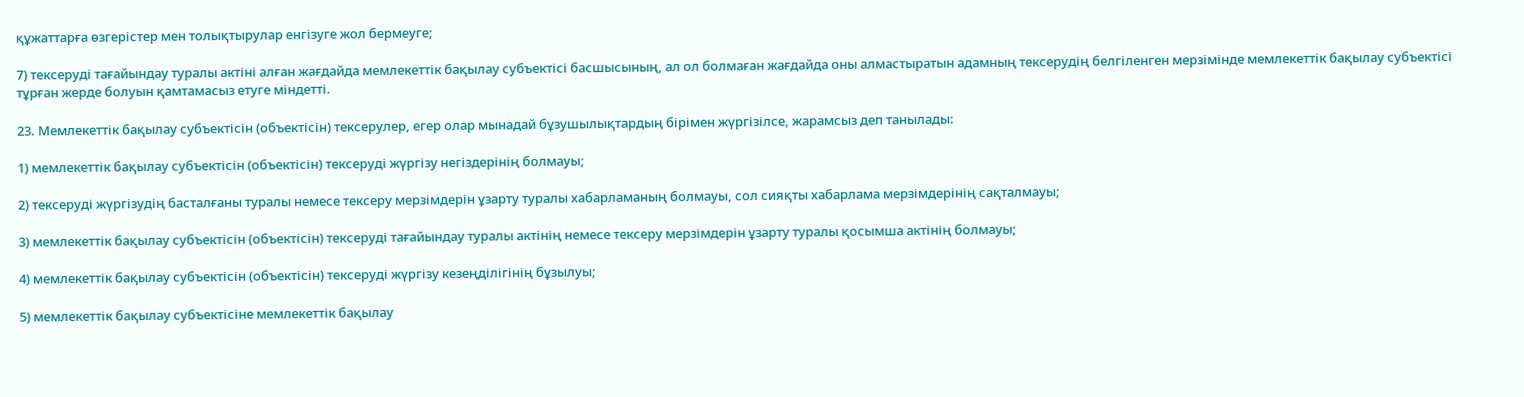құжаттарға өзгерістер мен толықтырулар енгізуге жол бермеуге;

7) тексеруді тағайындау туралы актіні алған жағдайда мемлекеттік бақылау субъектісі басшысының, ал ол болмаған жағдайда оны алмастыратын адамның тексерудің белгіленген мерзімінде мемлекеттік бақылау субъектісі тұрған жерде болуын қамтамасыз етуге міндетті.

23. Мемлекеттік бақылау субъектісін (объектісін) тексерулер, егер олар мынадай бұзушылықтардың бірімен жүргізілсе, жарамсыз деп танылады:

1) мемлекеттік бақылау субъектісін (объектісін) тексеруді жүргізу негіздерінің болмауы;

2) тексеруді жүргізудің басталғаны туралы немесе тексеру мерзімдерін ұзарту туралы хабарламаның болмауы, сол сияқты хабарлама мерзімдерінің сақталмауы;

3) мемлекеттік бақылау субъектісін (объектісін) тексеруді тағайындау туралы актінің немесе тексеру мерзімдерін ұзарту туралы қосымша актінің болмауы;

4) мемлекеттік бақылау субъектісін (объектісін) тексеруді жүргізу кезеңділігінің бұзылуы;

5) мемлекеттік бақылау субъектісіне мемлекеттік бақылау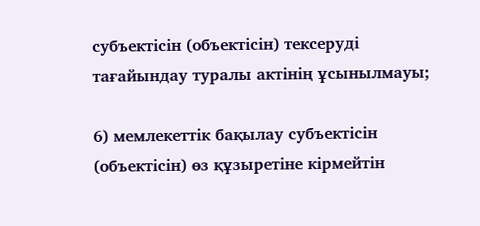субъектісін (объектісін) тексеруді тағайындау туралы актінің ұсынылмауы;

6) мемлекеттік бақылау субъектісін (объектісін) өз құзыретіне кірмейтін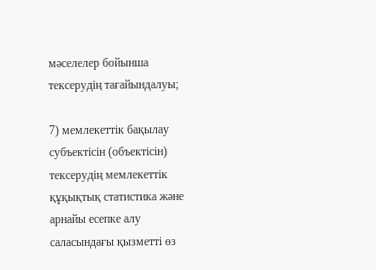мəселелер бойынша тексерудің тағайындалуы;

7) мемлекеттік бақылау субъектісін (объектісін) тексерудің мемлекеттік құқықтық статистика жəне арнайы есепке алу саласындағы қызметті өз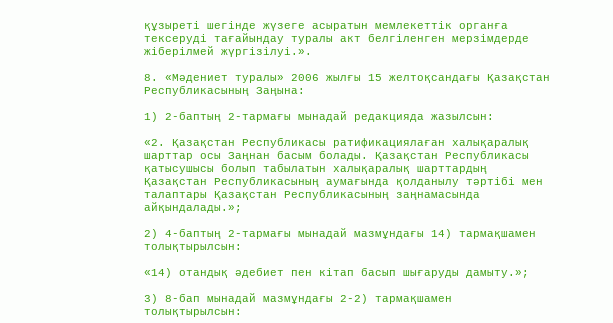құзыреті шегінде жүзеге асыратын мемлекеттік органға тексеруді тағайындау туралы акт белгіленген мерзімдерде жіберілмей жүргізілуі.».

8. «Мəдениет туралы» 2006 жылғы 15 желтоқсандағы Қазақстан Республикасының Заңына:

1) 2-баптың 2-тармағы мынадай редакцияда жазылсын:

«2. Қазақстан Республикасы ратификациялаған халықаралық шарттар осы Заңнан басым болады. Қазақстан Республикасы қатысушысы болып табылатын халықаралық шарттардың Қазақстан Республикасының аумағында қолданылу тəртібі мен талаптары Қазақстан Республикасының заңнамасында айқындалады.»;

2) 4-баптың 2-тармағы мынадай мазмұндағы 14) тармақшамен толықтырылсын:

«14) отандық əдебиет пен кітап басып шығаруды дамыту.»;

3) 8-бап мынадай мазмұндағы 2-2) тармақшамен толықтырылсын: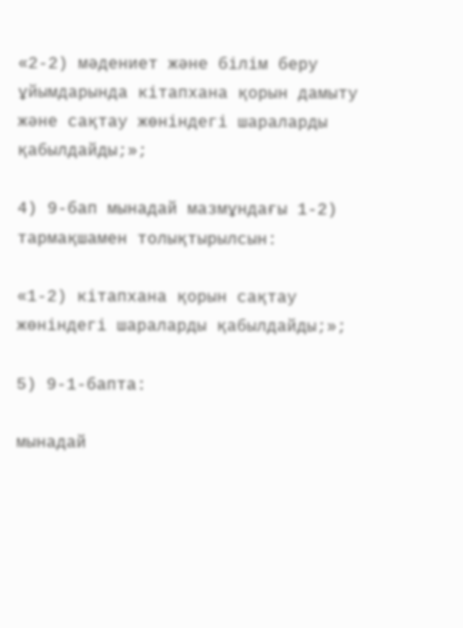«2-2) мəдениет жəне білім беру ұйымдарында кітапхана қорын дамыту жəне сақтау жөніндегі шараларды қабылдайды;»;

4) 9-бап мынадай мазмұндағы 1-2) тармақшамен толықтырылсын:

«1-2) кітапхана қорын сақтау жөніндегі шараларды қабылдайды;»;

5) 9-1-бапта:

мынадай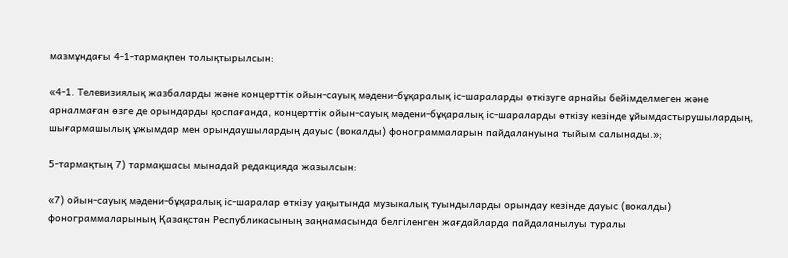мазмұндағы 4-1-тармақпен толықтырылсын:

«4-1. Телевизиялық жазбаларды жəне концерттік ойын-сауық мəдени-бұқаралық іс-шараларды өткізуге арнайы бейімделмеген жəне арналмаған өзге де орындарды қоспағанда, концерттік ойын-сауық мəдени-бұқаралық іс-шараларды өткізу кезінде ұйымдастырушылардың, шығармашылық ұжымдар мен орындаушылардың дауыс (вокалды) фонограммаларын пайдалануына тыйым салынады.»;

5-тармақтың 7) тармақшасы мынадай редакцияда жазылсын:

«7) ойын-сауық мəдени-бұқаралық іс-шаралар өткізу уақытында музыкалық туындыларды орындау кезінде дауыс (вокалды) фонограммаларының Қазақстан Республикасының заңнамасында белгіленген жағдайларда пайдаланылуы туралы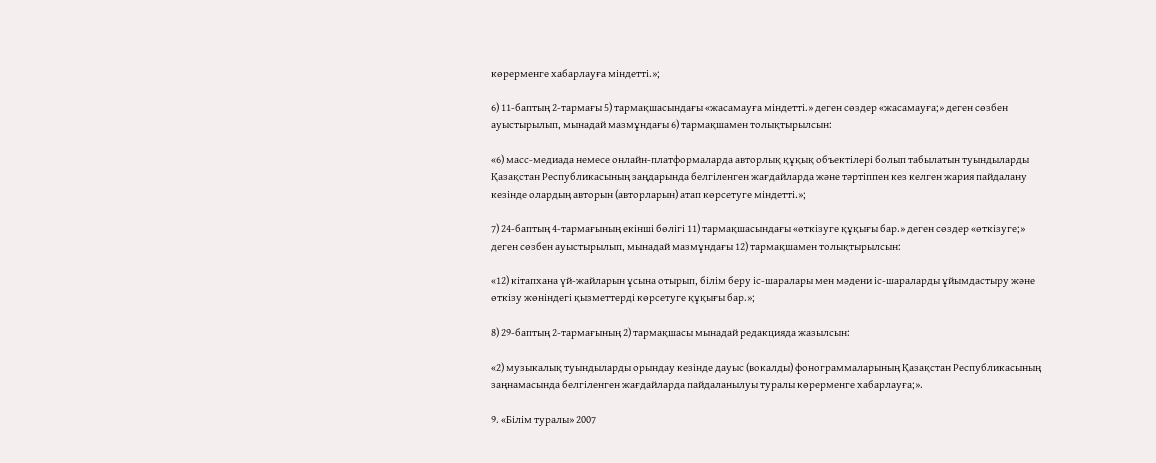көрерменге хабарлауға міндетті.»;

6) 11-баптың 2-тармағы 5) тармақшасындағы «жасамауға міндетті.» деген сөздер «жасамауға;» деген сөзбен ауыстырылып, мынадай мазмұндағы 6) тармақшамен толықтырылсын:

«6) масс-медиада немесе онлайн-платформаларда авторлық құқық объектілері болып табылатын туындыларды Қазақстан Республикасының заңдарында белгіленген жағдайларда жəне тəртіппен кез келген жария пайдалану кезінде олардың авторын (авторларын) атап көрсетуге міндетті.»;

7) 24-баптың 4-тармағының екінші бөлігі 11) тармақшасындағы «өткізуге құқығы бар.» деген сөздер «өткізуге;» деген сөзбен ауыстырылып, мынадай мазмұндағы 12) тармақшамен толықтырылсын:

«12) кітапхана үй-жайларын ұсына отырып, білім беру іс-шаралары мен мəдени іс-шараларды ұйымдастыру жəне өткізу жөніндегі қызметтерді көрсетуге құқығы бар.»;

8) 29-баптың 2-тармағының 2) тармақшасы мынадай редакцияда жазылсын:

«2) музыкалық туындыларды орындау кезінде дауыс (вокалды) фонограммаларының Қазақстан Республикасының заңнамасында белгіленген жағдайларда пайдаланылуы туралы көрерменге хабарлауға;».

9. «Білім туралы» 2007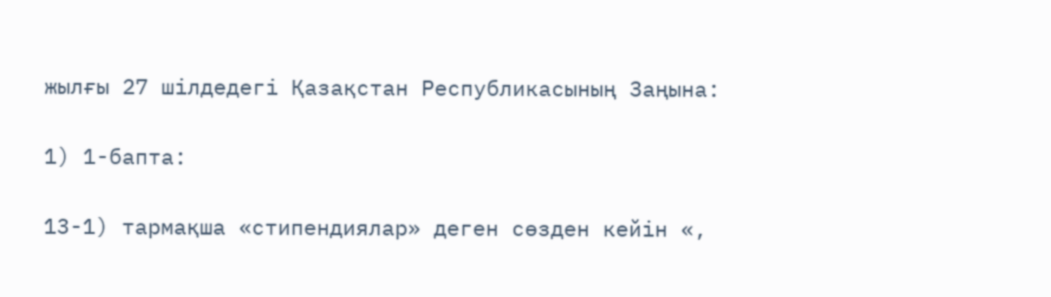жылғы 27 шілдедегі Қазақстан Республикасының Заңына:

1) 1-бапта:

13-1) тармақша «стипендиялар» деген сөзден кейін «,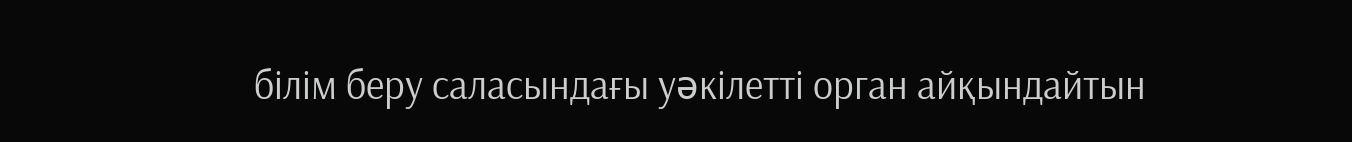білім беру саласындағы уəкілетті орган айқындайтын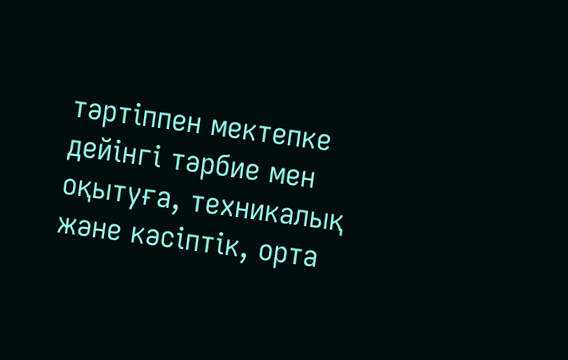тəртіппен мектепке дейінгі тəрбие мен оқытуға, техникалық жəне кəсіптік, орта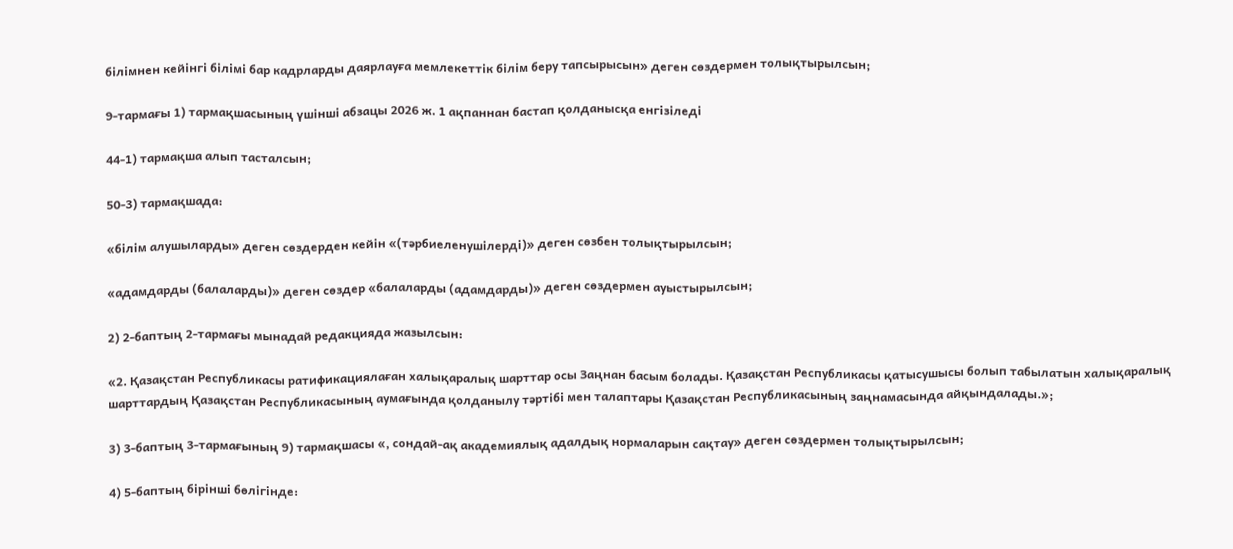білімнен кейінгі білімі бар кадрларды даярлауға мемлекеттік білім беру тапсырысын» деген сөздермен толықтырылсын;

9-тармағы 1) тармақшасының үшінші абзацы 2026 ж. 1 ақпаннан бастап қолданысқа енгізіледі

44-1) тармақша алып тасталсын;

50-3) тармақшада:

«білім алушыларды» деген сөздерден кейін «(тəрбиеленушілерді)» деген сөзбен толықтырылсын;

«адамдарды (балаларды)» деген сөздер «балаларды (адамдарды)» деген сөздермен ауыстырылсын;

2) 2-баптың 2-тармағы мынадай редакцияда жазылсын:

«2. Қазақстан Республикасы ратификациялаған халықаралық шарттар осы Заңнан басым болады. Қазақстан Республикасы қатысушысы болып табылатын халықаралық шарттардың Қазақстан Республикасының аумағында қолданылу тəртібі мен талаптары Қазақстан Республикасының заңнамасында айқындалады.»;

3) 3-баптың 3-тармағының 9) тармақшасы «, сондай-ақ академиялық адалдық нормаларын сақтау» деген сөздермен толықтырылсын;

4) 5-баптың бірінші бөлігінде: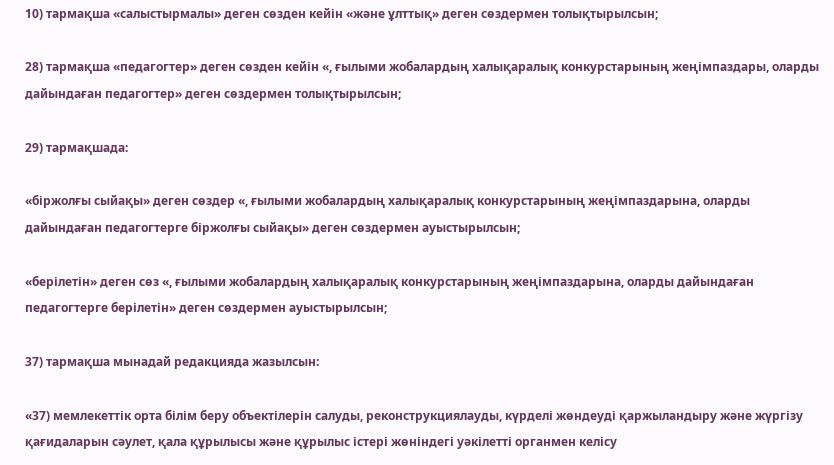10) тармақша «салыстырмалы» деген сөзден кейін «жəне ұлттық» деген сөздермен толықтырылсын;

28) тармақша «педагогтер» деген сөзден кейін «, ғылыми жобалардың халықаралық конкурстарының жеңімпаздары, оларды дайындаған педагогтер» деген сөздермен толықтырылсын;

29) тармақшада:

«біржолғы сыйақы» деген сөздер «, ғылыми жобалардың халықаралық конкурстарының жеңімпаздарына, оларды дайындаған педагогтерге біржолғы сыйақы» деген сөздермен ауыстырылсын;

«берілетін» деген сөз «, ғылыми жобалардың халықаралық конкурстарының жеңімпаздарына, оларды дайындаған педагогтерге берілетін» деген сөздермен ауыстырылсын;

37) тармақша мынадай редакцияда жазылсын:

«37) мемлекеттік орта білім беру объектілерін салуды, реконструкциялауды, күрделі жөндеуді қаржыландыру жəне жүргізу қағидаларын сəулет, қала құрылысы жəне құрылыс істері жөніндегі уəкілетті органмен келісу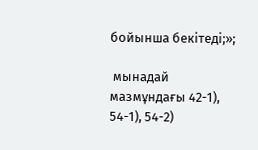бойынша бекітеді;»;

 мынадай мазмұндағы 42-1), 54-1), 54-2)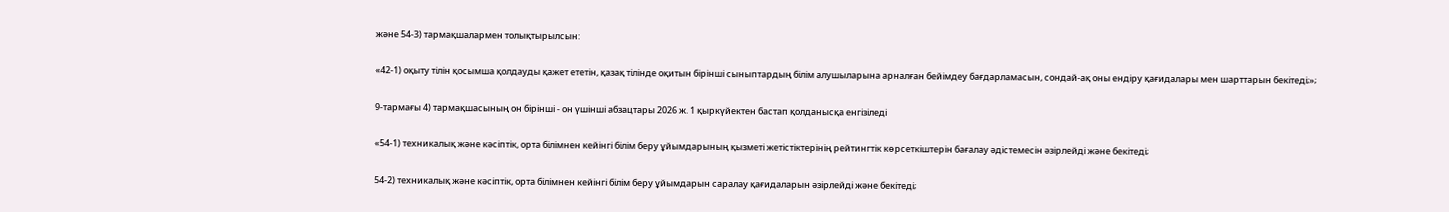жəне 54-3) тармақшалармен толықтырылсын:

«42-1) оқыту тілін қосымша қолдауды қажет ететін, қазақ тілінде оқитын бірінші сыныптардың білім алушыларына арналған бейімдеу бағдарламасын, сондай-ақ оны ендіру қағидалары мен шарттарын бекітеді;»;

9-тармағы 4) тармақшасының он бірінші - он үшінші абзацтары 2026 ж. 1 қыркүйектен бастап қолданысқа енгізіледі

«54-1) техникалық жəне кəсіптік, орта білімнен кейінгі білім беру ұйымдарының қызметі жетістіктерінің рейтингтік көрсеткіштерін бағалау əдістемесін əзірлейді жəне бекітеді;

54-2) техникалық жəне кəсіптік, орта білімнен кейінгі білім беру ұйымдарын саралау қағидаларын əзірлейді жəне бекітеді;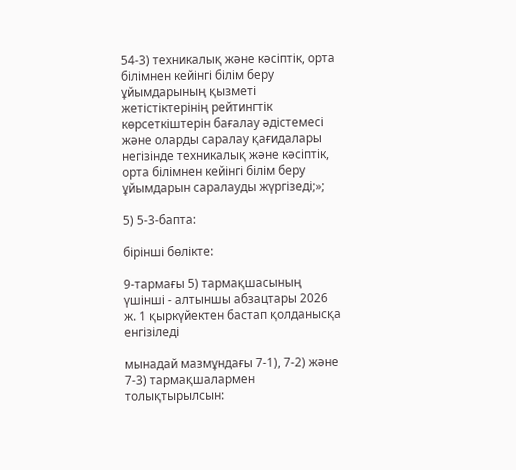54-3) техникалық жəне кəсіптік, орта білімнен кейінгі білім беру ұйымдарының қызметі жетістіктерінің рейтингтік көрсеткіштерін бағалау əдістемесі жəне оларды саралау қағидалары негізінде техникалық жəне кəсіптік, орта білімнен кейінгі білім беру ұйымдарын саралауды жүргізеді;»;

5) 5-3-бапта:

бірінші бөлікте:

9-тармағы 5) тармақшасының үшінші - алтыншы абзацтары 2026 ж. 1 қыркүйектен бастап қолданысқа енгізіледі

мынадай мазмұндағы 7-1), 7-2) жəне 7-3) тармақшалармен толықтырылсын: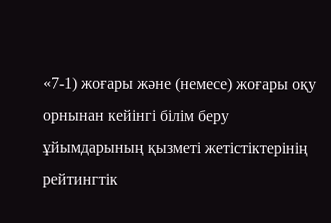«7-1) жоғары жəне (немесе) жоғары оқу орнынан кейінгі білім беру ұйымдарының қызметі жетістіктерінің рейтингтік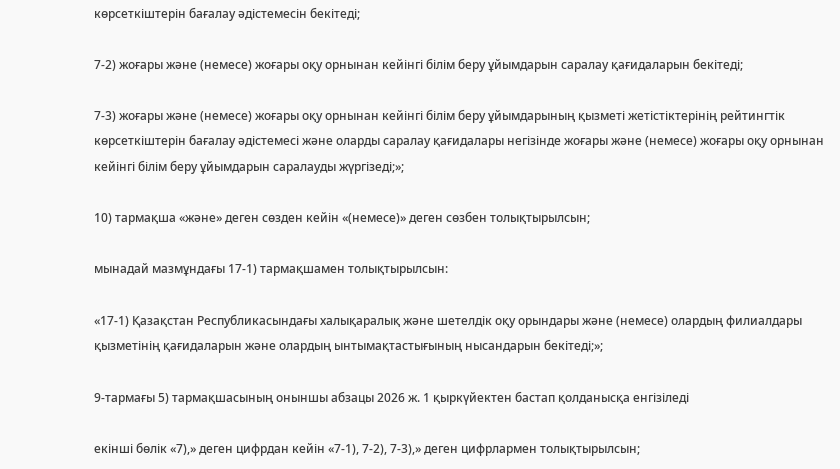көрсеткіштерін бағалау əдістемесін бекітеді;

7-2) жоғары жəне (немесе) жоғары оқу орнынан кейінгі білім беру ұйымдарын саралау қағидаларын бекітеді;

7-3) жоғары жəне (немесе) жоғары оқу орнынан кейінгі білім беру ұйымдарының қызметі жетістіктерінің рейтингтік көрсеткіштерін бағалау əдістемесі жəне оларды саралау қағидалары негізінде жоғары жəне (немесе) жоғары оқу орнынан кейінгі білім беру ұйымдарын саралауды жүргізеді;»;

10) тармақша «жəне» деген сөзден кейін «(немесе)» деген сөзбен толықтырылсын;

мынадай мазмұндағы 17-1) тармақшамен толықтырылсын:

«17-1) Қазақстан Республикасындағы халықаралық жəне шетелдік оқу орындары жəне (немесе) олардың филиалдары қызметінің қағидаларын жəне олардың ынтымақтастығының нысандарын бекітеді;»;

9-тармағы 5) тармақшасының оныншы абзацы 2026 ж. 1 қыркүйектен бастап қолданысқа енгізіледі

екінші бөлік «7),» деген цифрдан кейін «7-1), 7-2), 7-3),» деген цифрлармен толықтырылсын;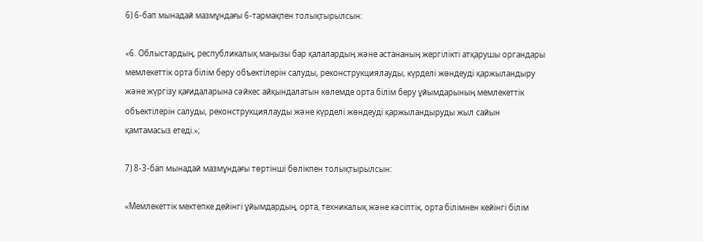6) 6-бап мынадай мазмұндағы 6-тармақпен толықтырылсын:

«6. Облыстардың, республикалық маңызы бар қалалардың жəне астананың жергілікті атқарушы органдары мемлекеттік орта білім беру объектілерін салуды, реконструкциялауды, күрделі жөндеуді қаржыландыру жəне жүргізу қағидаларына сəйкес айқындалатын көлемде орта білім беру ұйымдарының мемлекеттік объектілерін салуды, реконструкциялауды жəне күрделі жөндеуді қаржыландыруды жыл сайын қамтамасыз етеді.»;

7) 8-3-бап мынадай мазмұндағы төртінші бөлікпен толықтырылсын:

«Мемлекеттік мектепке дейінгі ұйымдардың, орта, техникалық жəне кəсіптік, орта білімнен кейінгі білім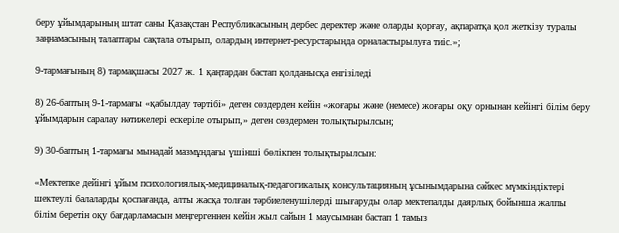беру ұйымдарының штат саны Қазақстан Республикасының дербес деректер жəне оларды қорғау, ақпаратқа қол жеткізу туралы заңнамасының талаптары сақтала отырып, олардың интернет-ресурстарында орналастырылуға тиіс.»;

9-тармағының 8) тармақшасы 2027 ж. 1 қаңтардан бастап қолданысқа енгізіледі

8) 26-баптың 9-1-тармағы «қабылдау тəртібі» деген сөздерден кейін «жоғары жəне (немесе) жоғары оқу орнынан кейінгі білім беру ұйымдарын саралау нəтижелері ескеріле отырып,» деген сөздермен толықтырылсын;

9) 30-баптың 1-тармағы мынадай мазмұндағы үшінші бөлікпен толықтырылсын:

«Мектепке дейінгі ұйым психологиялық-медициналық-педагогикалық консультацияның ұсынымдарына сəйкес мүмкіндіктері шектеулі балаларды қоспағанда, алты жасқа толған тəрбиеленушілерді шығаруды олар мектепалды даярлық бойынша жалпы білім беретін оқу бағдарламасын меңгергеннен кейін жыл сайын 1 маусымнан бастап 1 тамыз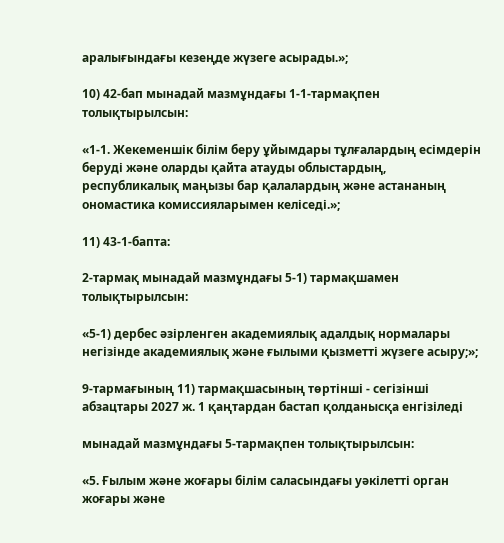аралығындағы кезеңде жүзеге асырады.»;

10) 42-бап мынадай мазмұндағы 1-1-тармақпен толықтырылсын:

«1-1. Жекеменшік білім беру ұйымдары тұлғалардың есімдерін беруді жəне оларды қайта атауды облыстардың, республикалық маңызы бар қалалардың жəне астананың ономастика комиссияларымен келіседі.»;

11) 43-1-бапта:

2-тармақ мынадай мазмұндағы 5-1) тармақшамен толықтырылсын:

«5-1) дербес əзірленген академиялық адалдық нормалары негізінде академиялық жəне ғылыми қызметті жүзеге асыру;»;

9-тармағының 11) тармақшасының төртінші - сегізінші абзацтары 2027 ж. 1 қаңтардан бастап қолданысқа енгізіледі

мынадай мазмұндағы 5-тармақпен толықтырылсын:

«5. Ғылым жəне жоғары білім саласындағы уəкілетті орган жоғары жəне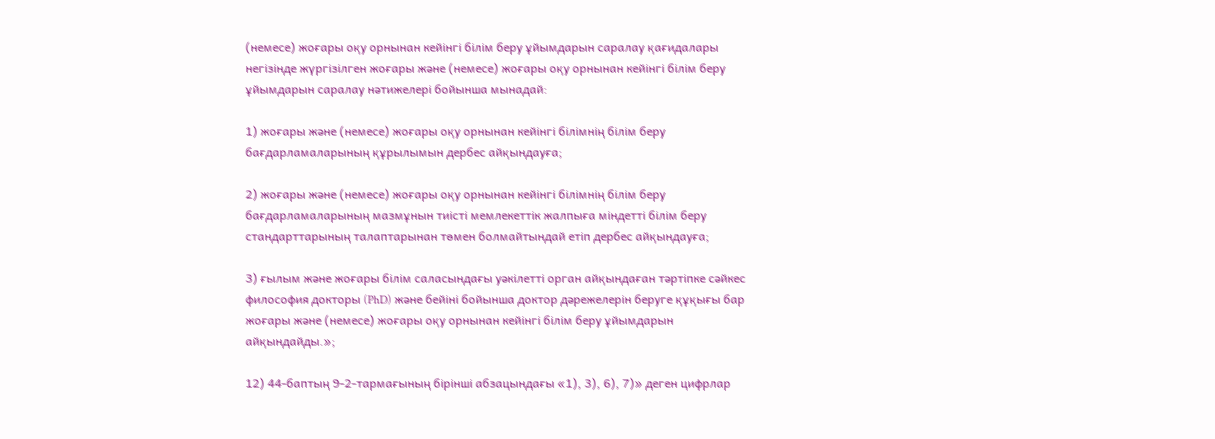(немесе) жоғары оқу орнынан кейінгі білім беру ұйымдарын саралау қағидалары негізінде жүргізілген жоғары жəне (немесе) жоғары оқу орнынан кейінгі білім беру ұйымдарын саралау нəтижелері бойынша мынадай:

1) жоғары жəне (немесе) жоғары оқу орнынан кейінгі білімнің білім беру бағдарламаларының құрылымын дербес айқындауға;

2) жоғары жəне (немесе) жоғары оқу орнынан кейінгі білімнің білім беру бағдарламаларының мазмұнын тиісті мемлекеттік жалпыға міндетті білім беру стандарттарының талаптарынан төмен болмайтындай етіп дербес айқындауға;

3) ғылым жəне жоғары білім саласындағы уəкілетті орган айқындаған тəртіпке сəйкес философия докторы (PhD) жəне бейіні бойынша доктор дəрежелерін беруге құқығы бар жоғары жəне (немесе) жоғары оқу орнынан кейінгі білім беру ұйымдарын айқындайды.»;

12) 44-баптың 9-2-тармағының бірінші абзацындағы «1), 3), 6), 7)» деген цифрлар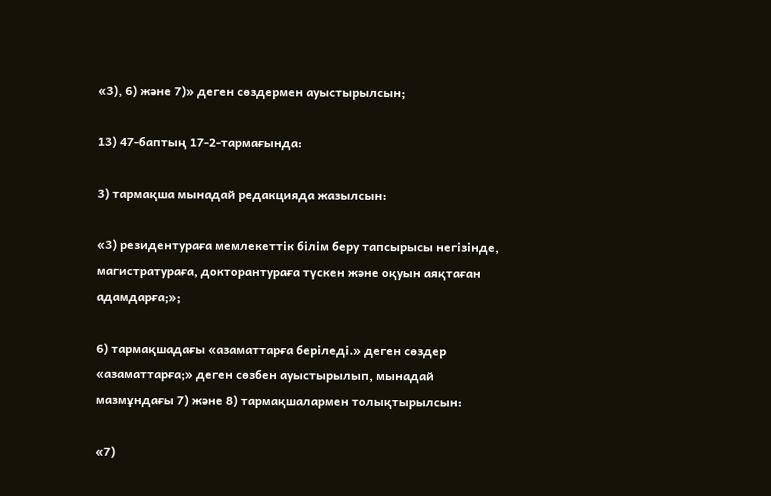«3), 6) жəне 7)» деген сөздермен ауыстырылсын;

13) 47-баптың 17-2-тармағында:

3) тармақша мынадай редакцияда жазылсын:

«3) резидентураға мемлекеттік білім беру тапсырысы негізінде, магистратураға, докторантураға түскен жəне оқуын аяқтаған адамдарға;»;

6) тармақшадағы «азаматтарға беріледі.» деген сөздер «азаматтарға;» деген сөзбен ауыстырылып, мынадай мазмұндағы 7) жəне 8) тармақшалармен толықтырылсын:

«7)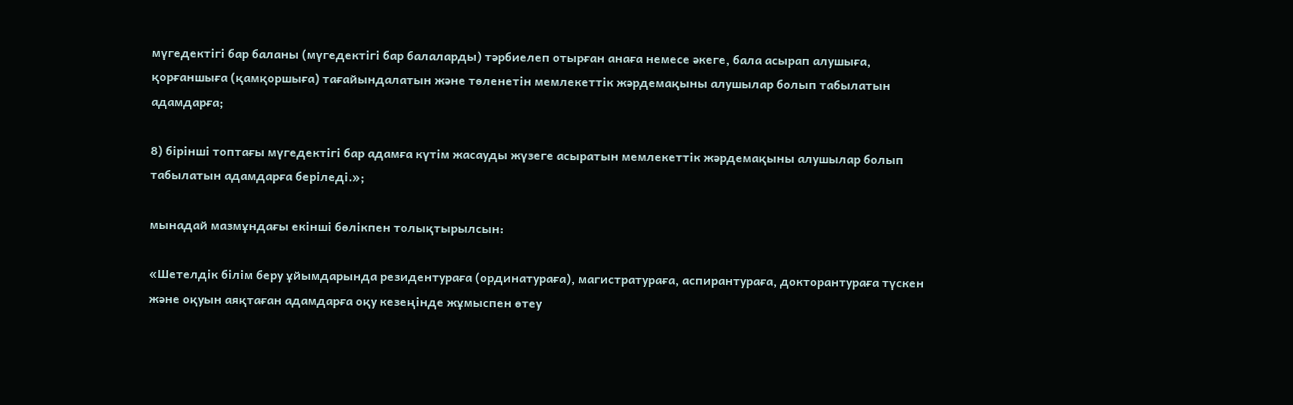мүгедектігі бар баланы (мүгедектігі бар балаларды) тəрбиелеп отырған анаға немесе əкеге, бала асырап алушыға, қорғаншыға (қамқоршыға) тағайындалатын жəне төленетін мемлекеттік жəрдемақыны алушылар болып табылатын адамдарға;

8) бірінші топтағы мүгедектігі бар адамға күтім жасауды жүзеге асыратын мемлекеттік жəрдемақыны алушылар болып табылатын адамдарға беріледі.»;

мынадай мазмұндағы екінші бөлікпен толықтырылсын:

«Шетелдік білім беру ұйымдарында резидентураға (ординатураға), магистратураға, аспирантураға, докторантураға түскен жəне оқуын аяқтаған адамдарға оқу кезеңінде жұмыспен өтеу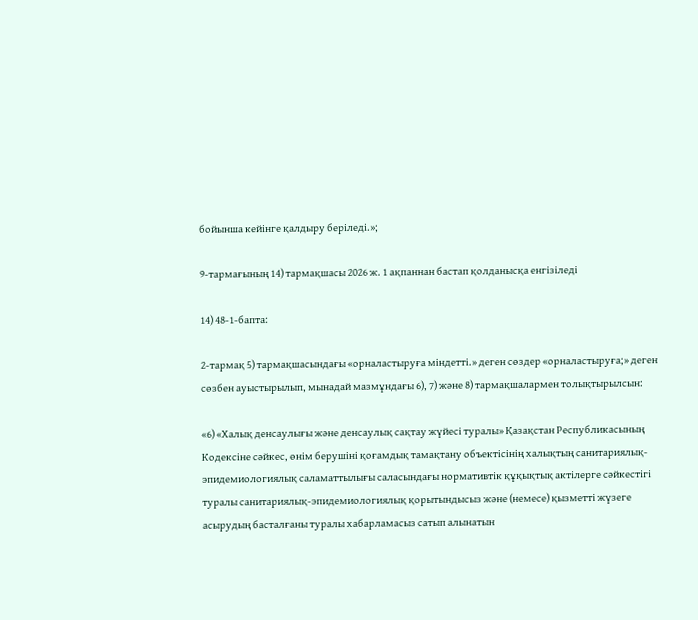бойынша кейінге қалдыру беріледі.»;

9-тармағының 14) тармақшасы 2026 ж. 1 ақпаннан бастап қолданысқа енгізіледі

14) 48-1-бапта:

2-тармақ 5) тармақшасындағы «орналастыруға міндетті.» деген сөздер «орналастыруға;» деген сөзбен ауыстырылып, мынадай мазмұндағы 6), 7) жəне 8) тармақшалармен толықтырылсын:

«6) «Халық денсаулығы жəне денсаулық сақтау жүйесі туралы» Қазақстан Республикасының Кодексіне сəйкес, өнім берушіні қоғамдық тамақтану объектісінің халықтың санитариялық-эпидемиологиялық саламаттылығы саласындағы нормативтік құқықтық актілерге сəйкестігі туралы санитариялық-эпидемиологиялық қорытындысыз жəне (немесе) қызметті жүзеге асырудың басталғаны туралы хабарламасыз сатып алынатын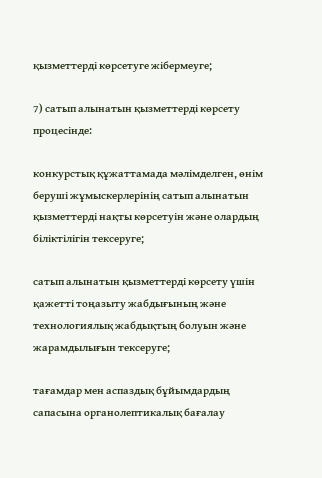қызметтерді көрсетуге жібермеуге;

7) сатып алынатын қызметтерді көрсету процесінде:

конкурстық құжаттамада мəлімделген, өнім беруші жұмыскерлерінің сатып алынатын қызметтерді нақты көрсетуін жəне олардың біліктілігін тексеруге;

сатып алынатын қызметтерді көрсету үшін қажетті тоңазыту жабдығының жəне технологиялық жабдықтың болуын жəне жарамдылығын тексеруге;

тағамдар мен аспаздық бұйымдардың сапасына органолептикалық бағалау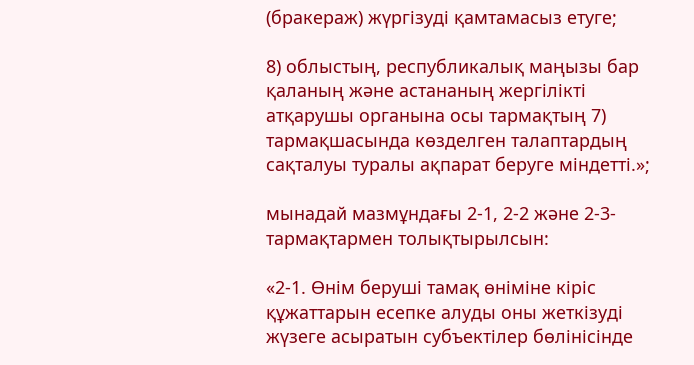(бракераж) жүргізуді қамтамасыз етуге;

8) облыстың, республикалық маңызы бар қаланың жəне астананың жергілікті атқарушы органына осы тармақтың 7) тармақшасында көзделген талаптардың сақталуы туралы ақпарат беруге міндетті.»;

мынадай мазмұндағы 2-1, 2-2 жəне 2-3-тармақтармен толықтырылсын:

«2-1. Өнім беруші тамақ өніміне кіріс құжаттарын есепке алуды оны жеткізуді жүзеге асыратын субъектілер бөлінісінде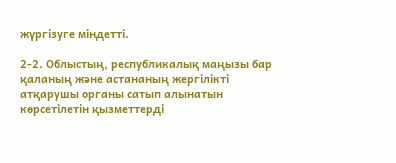жүргізуге міндетті.

2-2. Облыстың, республикалық маңызы бар қаланың жəне астананың жергілікті атқарушы органы сатып алынатын көрсетілетін қызметтерді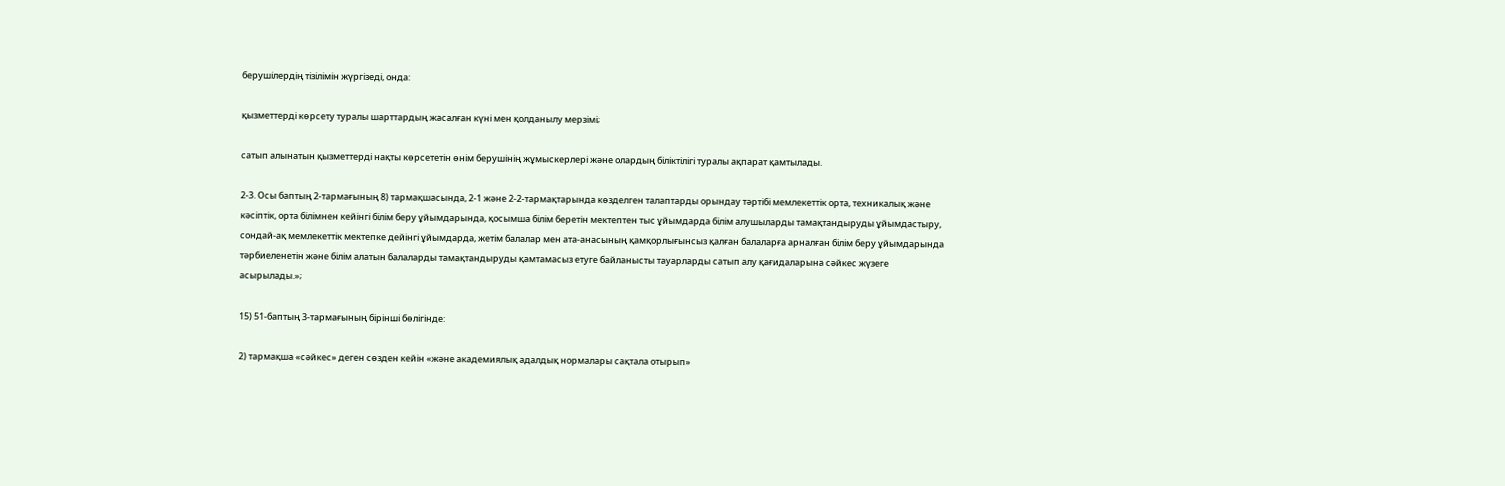берушілердің тізілімін жүргізеді, онда:

қызметтерді көрсету туралы шарттардың жасалған күні мен қолданылу мерзімі;

сатып алынатын қызметтерді нақты көрсететін өнім берушінің жұмыскерлері жəне олардың біліктілігі туралы ақпарат қамтылады.

2-3. Осы баптың 2-тармағының 8) тармақшасында, 2-1 жəне 2-2-тармақтарында көзделген талаптарды орындау тəртібі мемлекеттік орта, техникалық жəне кəсіптік, орта білімнен кейінгі білім беру ұйымдарында, қосымша білім беретін мектептен тыс ұйымдарда білім алушыларды тамақтандыруды ұйымдастыру, сондай-ақ мемлекеттік мектепке дейінгі ұйымдарда, жетім балалар мен ата-анасының қамқорлығынсыз қалған балаларға арналған білім беру ұйымдарында тəрбиеленетін жəне білім алатын балаларды тамақтандыруды қамтамасыз етуге байланысты тауарларды сатып алу қағидаларына сəйкес жүзеге асырылады.»;

15) 51-баптың 3-тармағының бірінші бөлігінде:

2) тармақша «сəйкес» деген сөзден кейін «жəне академиялық адалдық нормалары сақтала отырып»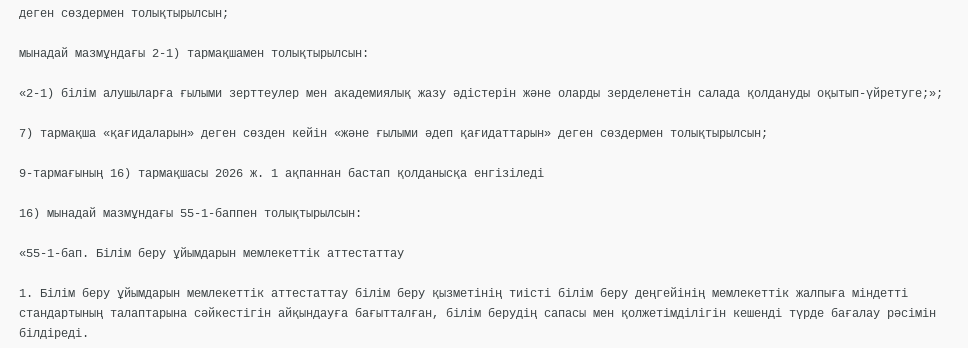деген сөздермен толықтырылсын;

мынадай мазмұндағы 2-1) тармақшамен толықтырылсын:

«2-1) білім алушыларға ғылыми зерттеулер мен академиялық жазу əдістерін жəне оларды зерделенетін салада қолдануды оқытып-үйретуге;»;

7) тармақша «қағидаларын» деген сөзден кейін «жəне ғылыми əдеп қағидаттарын» деген сөздермен толықтырылсын;

9-тармағының 16) тармақшасы 2026 ж. 1 ақпаннан бастап қолданысқа енгізіледі

16) мынадай мазмұндағы 55-1-баппен толықтырылсын:

«55-1-бап. Білім беру ұйымдарын мемлекеттік аттестаттау

1. Білім беру ұйымдарын мемлекеттік аттестаттау білім беру қызметінің тиісті білім беру деңгейінің мемлекеттік жалпыға міндетті стандартының талаптарына сəйкестігін айқындауға бағытталған, білім берудің сапасы мен қолжетімділігін кешенді түрде бағалау рəсімін білдіреді.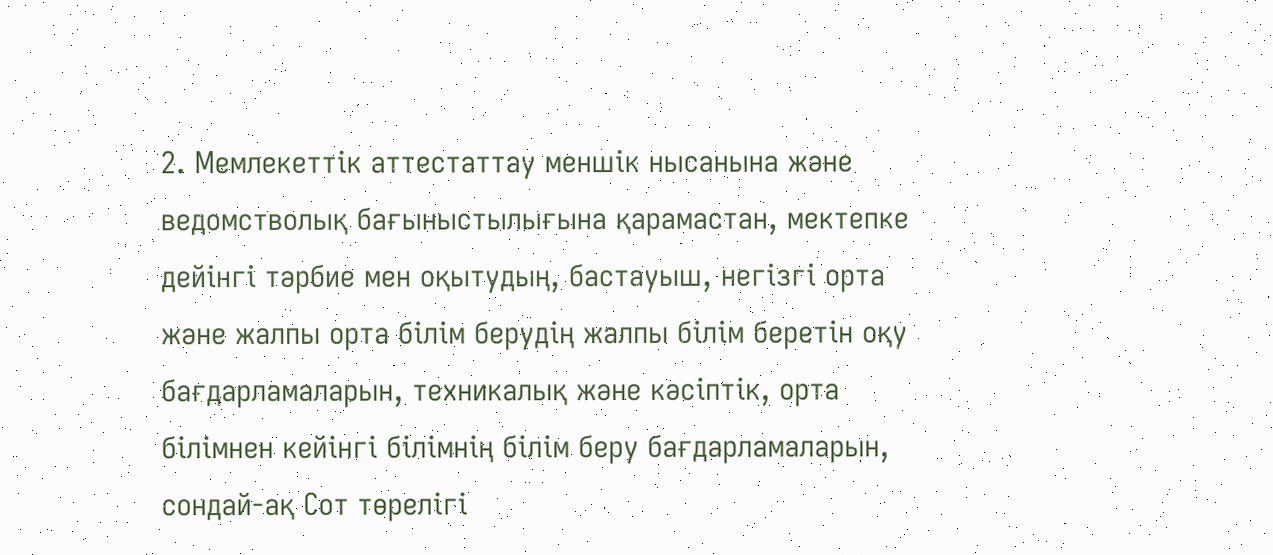2. Мемлекеттік аттестаттау меншік нысанына жəне ведомстволық бағыныстылығына қарамастан, мектепке дейінгі тəрбие мен оқытудың, бастауыш, негізгі орта жəне жалпы орта білім берудің жалпы білім беретін оқу бағдарламаларын, техникалық жəне кəсіптік, орта білімнен кейінгі білімнің білім беру бағдарламаларын, сондай-ақ Сот төрелігі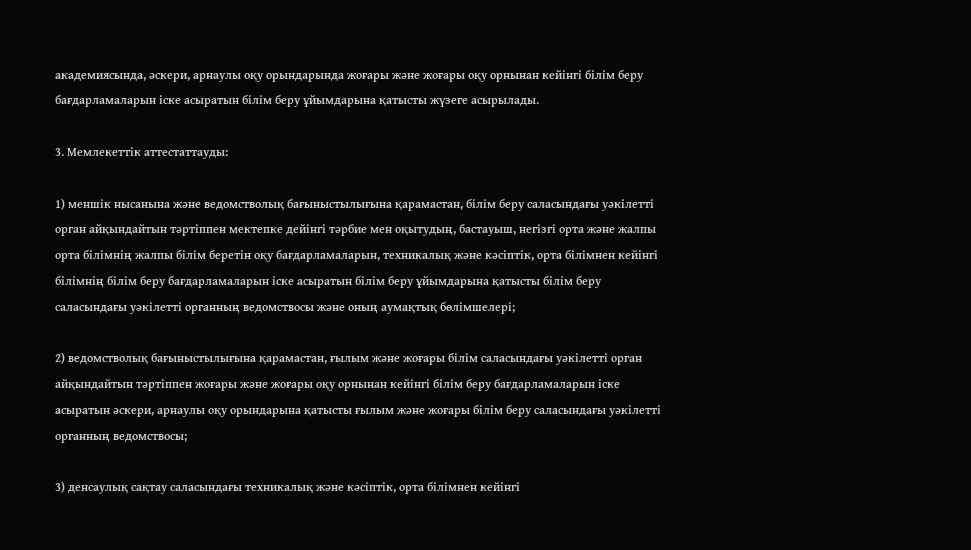академиясында, əскери, арнаулы оқу орындарында жоғары жəне жоғары оқу орнынан кейінгі білім беру бағдарламаларын іске асыратын білім беру ұйымдарына қатысты жүзеге асырылады.

3. Мемлекеттік аттестаттауды:

1) меншік нысанына жəне ведомстволық бағыныстылығына қарамастан, білім беру саласындағы уəкілетті орган айқындайтын тəртіппен мектепке дейінгі тəрбие мен оқытудың, бастауыш, негізгі орта жəне жалпы орта білімнің жалпы білім беретін оқу бағдарламаларын, техникалық жəне кəсіптік, орта білімнен кейінгі білімнің білім беру бағдарламаларын іске асыратын білім беру ұйымдарына қатысты білім беру саласындағы уəкілетті органның ведомствосы жəне оның аумақтық бөлімшелері;

2) ведомстволық бағыныстылығына қарамастан, ғылым жəне жоғары білім саласындағы уəкілетті орган айқындайтын тəртіппен жоғары жəне жоғары оқу орнынан кейінгі білім беру бағдарламаларын іске асыратын əскери, арнаулы оқу орындарына қатысты ғылым жəне жоғары білім беру саласындағы уəкілетті органның ведомствосы;

3) денсаулық сақтау саласындағы техникалық жəне кəсіптік, орта білімнен кейінгі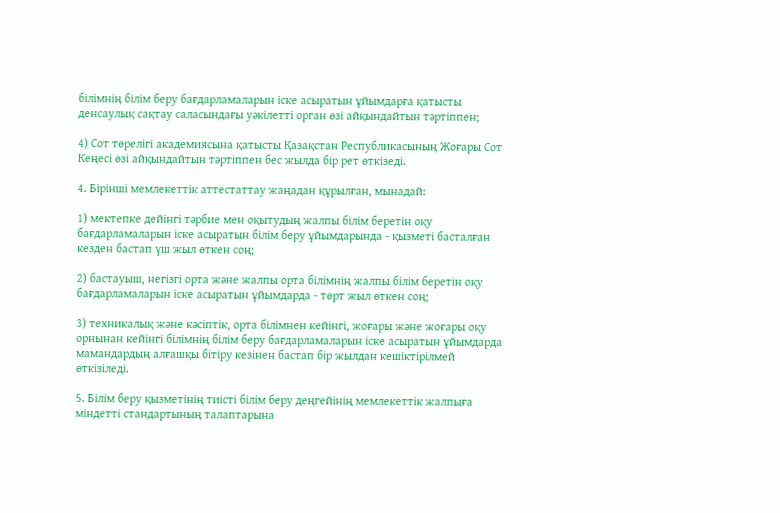білімнің білім беру бағдарламаларын іске асыратын ұйымдарға қатысты денсаулық сақтау саласындағы уəкілетті орган өзі айқындайтын тəртіппен;

4) Сот төрелігі академиясына қатысты Қазақстан Республикасының Жоғары Сот Кеңесі өзі айқындайтын тəртіппен бес жылда бір рет өткізеді.

4. Бірінші мемлекеттік аттестаттау жаңадан құрылған, мынадай:

1) мектепке дейінгі тəрбие мен оқытудың жалпы білім беретін оқу бағдарламаларын іске асыратын білім беру ұйымдарында - қызметі басталған кезден бастап үш жыл өткен соң;

2) бастауыш, негізгі орта жəне жалпы орта білімнің жалпы білім беретін оқу бағдарламаларын іске асыратын ұйымдарда - төрт жыл өткен соң;

3) техникалық жəне кəсіптік, орта білімнен кейінгі, жоғары жəне жоғары оқу орнынан кейінгі білімнің білім беру бағдарламаларын іске асыратын ұйымдарда мамандардың алғашқы бітіру кезінен бастап бір жылдан кешіктірілмей өткізіледі.

5. Білім беру қызметінің тиісті білім беру деңгейінің мемлекеттік жалпыға міндетті стандартының талаптарына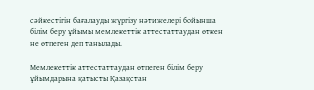сəйкестігін бағалауды жүргізу нəтижелері бойынша білім беру ұйымы мемлекеттік аттестаттаудан өткен не өтпеген деп танылады.

Мемлекеттік аттестаттаудан өтпеген білім беру ұйымдарына қатысты Қазақстан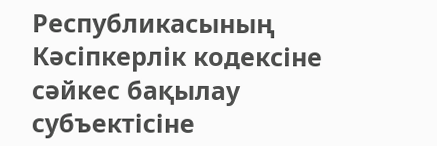Республикасының Кəсіпкерлік кодексіне сəйкес бақылау субъектісіне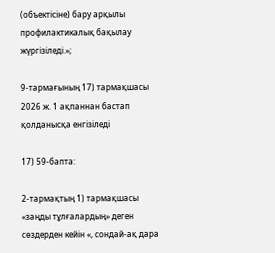(объектісіне) бару арқылы профилактикалық бақылау жүргізіледі.»;

9-тармағының 17) тармақшасы 2026 ж. 1 ақпаннан бастап қолданысқа енгізіледі

17) 59-бапта:

2-тармақтың 1) тармақшасы «заңды тұлғалардың» деген сөздерден кейін «, сондай-ақ дара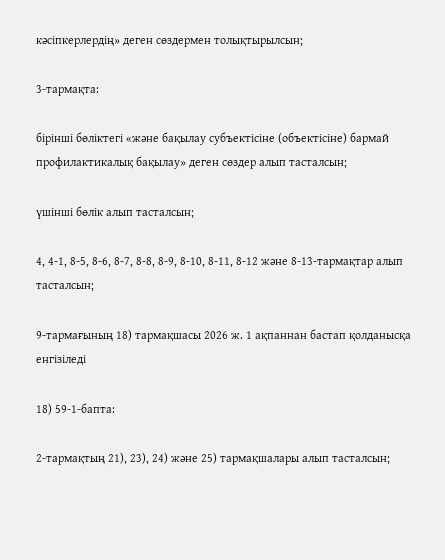кəсіпкерлердің» деген сөздермен толықтырылсын;

3-тармақта:

бірінші бөліктегі «жəне бақылау субъектісіне (объектісіне) бармай профилактикалық бақылау» деген сөздер алып тасталсын;

үшінші бөлік алып тасталсын;

4, 4-1, 8-5, 8-6, 8-7, 8-8, 8-9, 8-10, 8-11, 8-12 жəне 8-13-тармақтар алып тасталсын;

9-тармағының 18) тармақшасы 2026 ж. 1 ақпаннан бастап қолданысқа енгізіледі

18) 59-1-бапта:

2-тармақтың 21), 23), 24) жəне 25) тармақшалары алып тасталсын;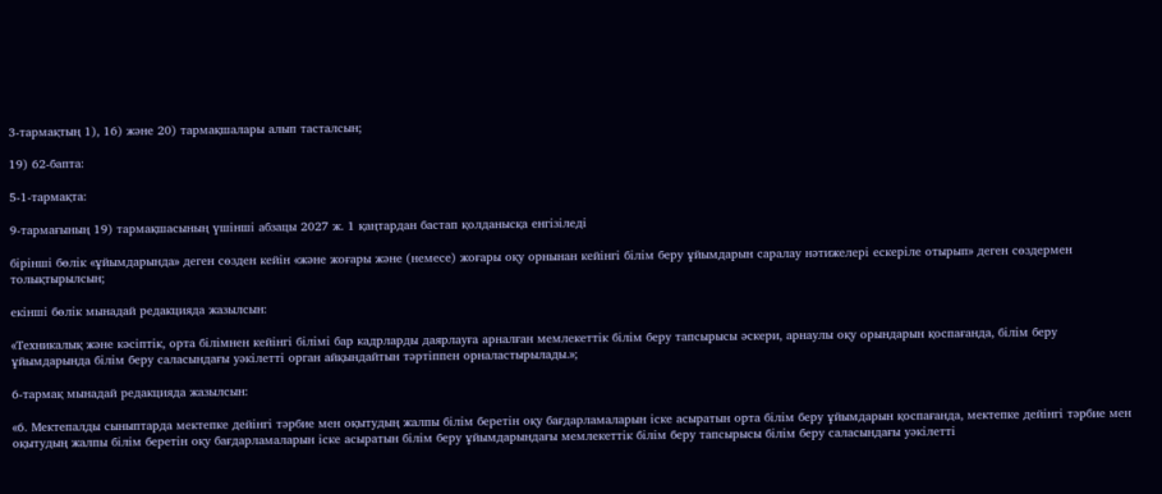3-тармақтың 1), 16) жəне 20) тармақшалары алып тасталсын;

19) 62-бапта:

5-1-тармақта:

9-тармағының 19) тармақшасының үшінші абзацы 2027 ж. 1 қаңтардан бастап қолданысқа енгізіледі

бірінші бөлік «ұйымдарында» деген сөзден кейін «жəне жоғары жəне (немесе) жоғары оқу орнынан кейінгі білім беру ұйымдарын саралау нəтижелері ескеріле отырып» деген сөздермен толықтырылсын;

екінші бөлік мынадай редакцияда жазылсын:

«Техникалық жəне кəсіптік, орта білімнен кейінгі білімі бар кадрларды даярлауға арналған мемлекеттік білім беру тапсырысы əскери, арнаулы оқу орындарын қоспағанда, білім беру ұйымдарында білім беру саласындағы уəкілетті орган айқындайтын тəртіппен орналастырылады.»;

6-тармақ мынадай редакцияда жазылсын:

«6. Мектепалды сыныптарда мектепке дейінгі тəрбие мен оқытудың жалпы білім беретін оқу бағдарламаларын іске асыратын орта білім беру ұйымдарын қоспағанда, мектепке дейінгі тəрбие мен оқытудың жалпы білім беретін оқу бағдарламаларын іске асыратын білім беру ұйымдарындағы мемлекеттік білім беру тапсырысы білім беру саласындағы уəкілетті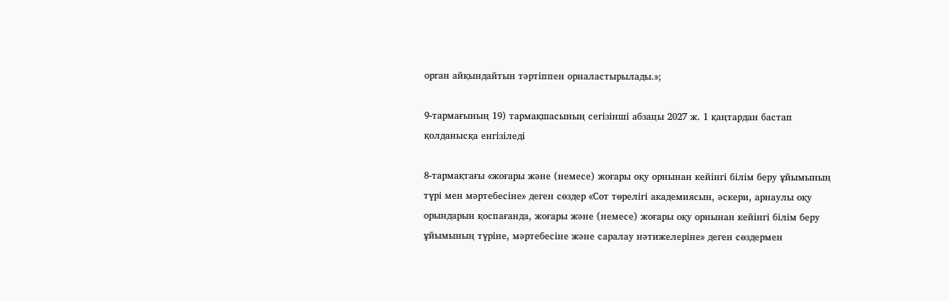орган айқындайтын тəртіппен орналастырылады.»;

9-тармағының 19) тармақшасының сегізінші абзацы 2027 ж. 1 қаңтардан бастап қолданысқа енгізіледі

8-тармақтағы «жоғары жəне (немесе) жоғары оқу орнынан кейінгі білім беру ұйымының түрі мен мəртебесіне» деген сөздер «Сот төрелігі академиясын, əскери, арнаулы оқу орындарын қоспағанда, жоғары жəне (немесе) жоғары оқу орнынан кейінгі білім беру ұйымының түріне, мəртебесіне жəне саралау нəтижелеріне» деген сөздермен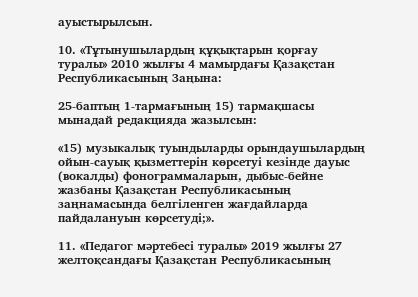ауыстырылсын.

10. «Тұтынушылардың құқықтарын қорғау туралы» 2010 жылғы 4 мамырдағы Қазақстан Республикасының Заңына:

25-баптың 1-тармағының 15) тармақшасы мынадай редакцияда жазылсын:

«15) музыкалық туындыларды орындаушылардың ойын-сауық қызметтерін көрсетуі кезінде дауыс (вокалды) фонограммаларын, дыбыс-бейне жазбаны Қазақстан Республикасының заңнамасында белгіленген жағдайларда пайдалануын көрсетуді;».

11. «Педагог мəртебесі туралы» 2019 жылғы 27 желтоқсандағы Қазақстан Республикасының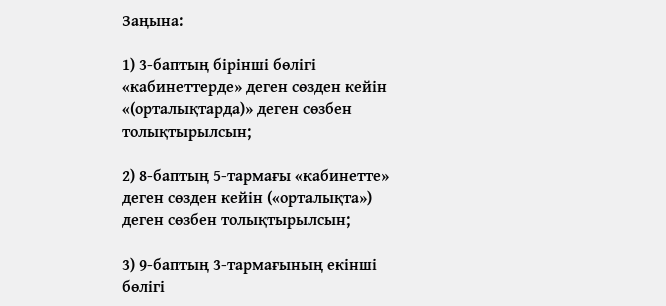Заңына:

1) 3-баптың бірінші бөлігі «кабинеттерде» деген сөзден кейін «(орталықтарда)» деген сөзбен толықтырылсын;

2) 8-баптың 5-тармағы «кабинетте» деген сөзден кейін («орталықта») деген сөзбен толықтырылсын;

3) 9-баптың 3-тармағының екінші бөлігі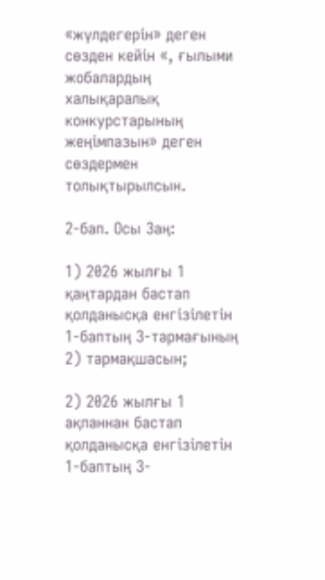«жүлдегерін» деген сөзден кейін «, ғылыми жобалардың халықаралық конкурстарының жеңімпазын» деген сөздермен толықтырылсын.

2-бап. Осы Заң:

1) 2026 жылғы 1 қаңтардан бастап қолданысқа енгізілетін 1-баптың 3-тармағының 2) тармақшасын;

2) 2026 жылғы 1 ақпаннан бастап қолданысқа енгізілетін 1-баптың 3-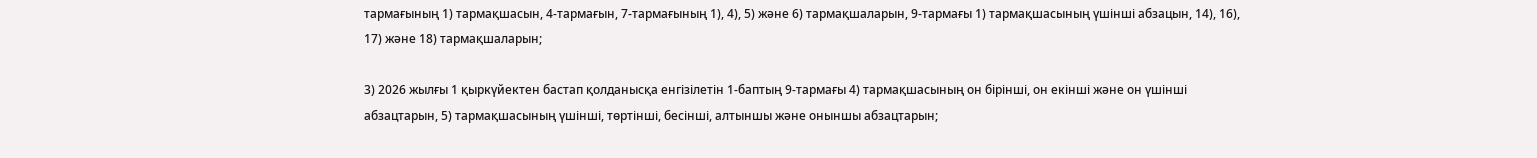тармағының 1) тармақшасын, 4-тармағын, 7-тармағының 1), 4), 5) жəне 6) тармақшаларын, 9-тармағы 1) тармақшасының үшінші абзацын, 14), 16), 17) жəне 18) тармақшаларын;

3) 2026 жылғы 1 қыркүйектен бастап қолданысқа енгізілетін 1-баптың 9-тармағы 4) тармақшасының он бірінші, он екінші жəне он үшінші абзацтарын, 5) тармақшасының үшінші, төртінші, бесінші, алтыншы жəне оныншы абзацтарын;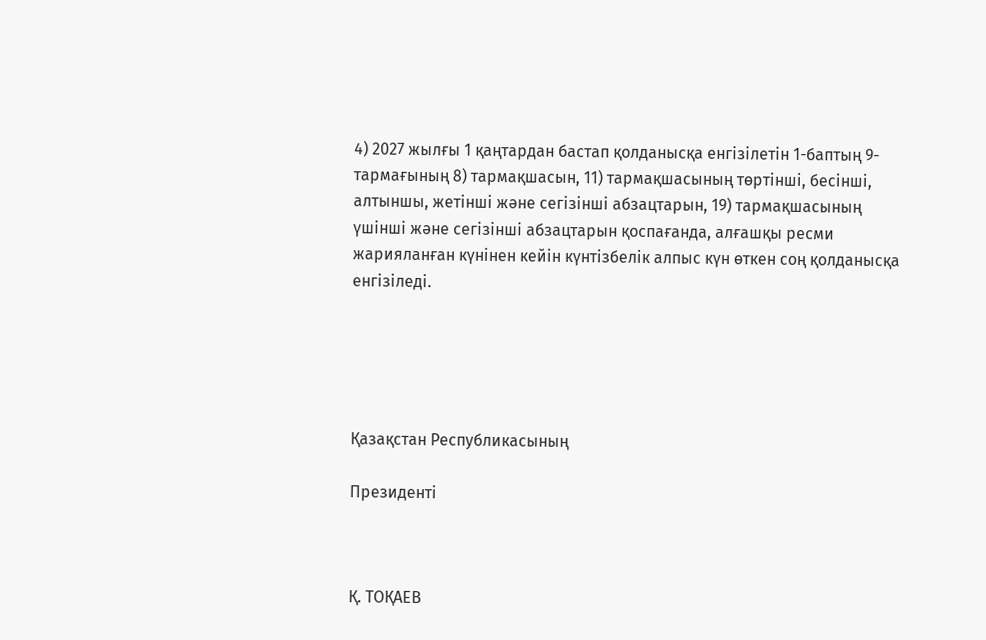4) 2027 жылғы 1 қаңтардан бастап қолданысқа енгізілетін 1-баптың 9-тармағының 8) тармақшасын, 11) тармақшасының төртінші, бесінші, алтыншы, жетінші жəне сегізінші абзацтарын, 19) тармақшасының үшінші жəне сегізінші абзацтарын қоспағанда, алғашқы ресми жарияланған күнінен кейін күнтізбелік алпыс күн өткен соң қолданысқа енгізіледі.





Қазақстан Республикасының

Президенті



Қ. ТОҚАЕВ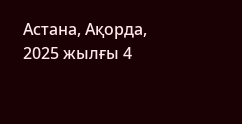Астана, Ақорда, 2025 жылғы 4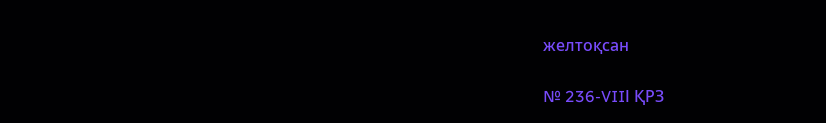желтоқсан

№ 236-VIIІ ҚРЗ